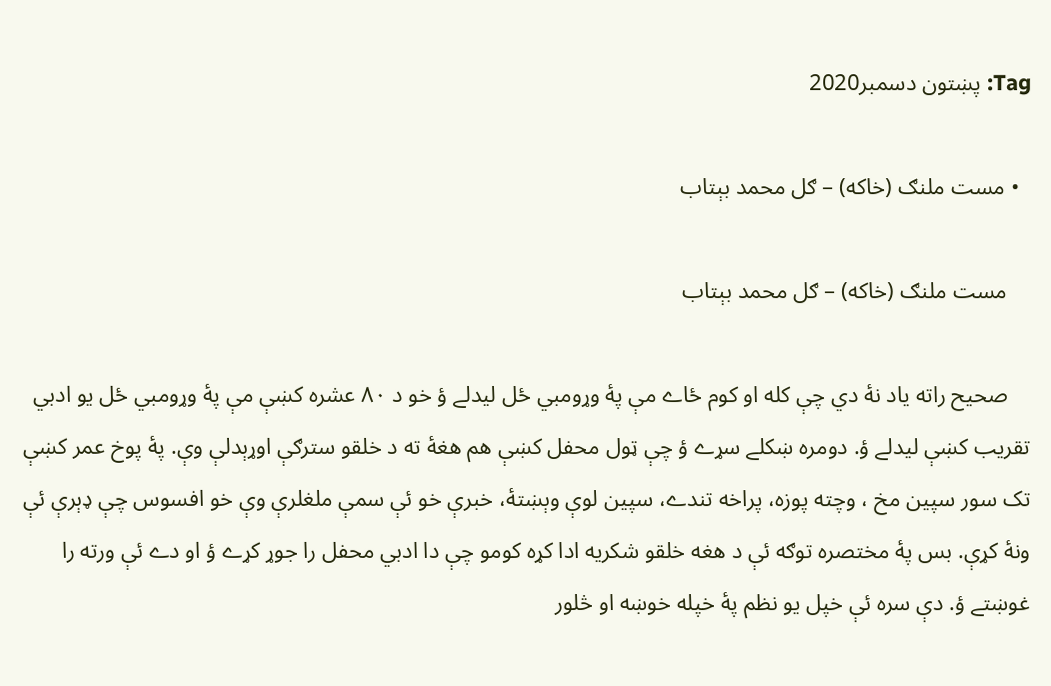Tag: پښتون دسمبر2020

  • مست ملنګ (خاکه) – ګل محمد بېتاب

    مست ملنګ (خاکه) – ګل محمد بېتاب

    صحيح راته ياد نۀ دي چې کله او کوم ځاے مې پۀ وړومبي ځل ليدلے ؤ خو د ٨٠ عشره کښې مې پۀ وړومبي ځل يو ادبي تقريب کښې ليدلے ؤ. دومره ښکلے سړے ؤ چې ټول محفل کښې هم هغۀ ته د خلقو سترګې اوړېدلې وې. پۀ پوخ عمر کښې تک سور سپين مخ ، وچته پوزه، پراخه تندے، سپين لوې وېښتۀ، خبرې خو ئې سمې ملغلرې وې خو افسوس چې ډېرې ئې ونۀ کړې. بس پۀ مختصره توګه ئې د هغه خلقو شکريه ادا کړه کومو چې دا ادبي محفل را جوړ کړے ؤ او دے ئې ورته را غوښتے ؤ. دې سره ئې خپل يو نظم پۀ خپله خوښه او څلور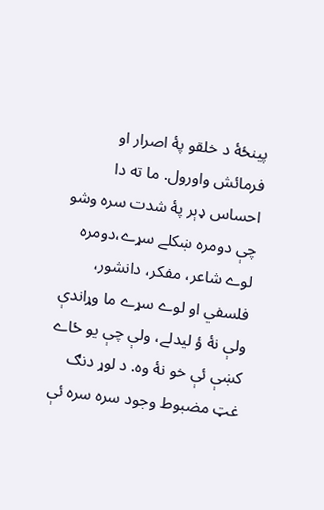پينځۀ د خلقو پۀ اصرار او فرمائش واورول. ما ته دا احساس ډېر پۀ شدت سره وشو چې دومره ښکلے سړے،دومره لوے شاعر، مفکر، دانشور، فلسفي او لوے سړے ما وړاندې ولې نۀ ؤ ليدلے، ولې چې يو ځاے کښې ئې خو نۀ وه. د لوړ دنګ غټ مضبوط وجود سره سره ئې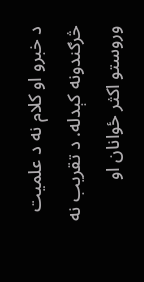د خبرو او کلام نه د علميت څرګندونه کېدله. د تقريب نه وروستو اکثر ځوانان او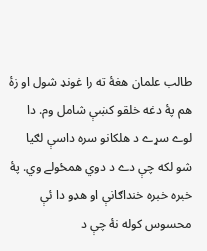طالب علمان هغۀ ته را غونډ شول او زۀ هم پۀ دغه خلقو کښې شامل وم. دا لوے سړے د هلکانو سره داسې لګيا شو لکه چې دے د دوي همځولے وي. پۀ خبره خبره خنداګانې او هډو دا ئې محسوس کوله نۀ چې د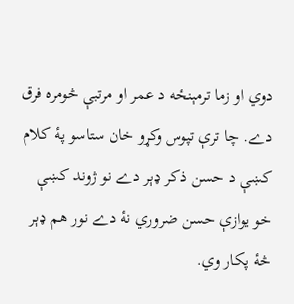دوي او زما ترمېنځه د عمر او مرتبې څومره فرق دے. چا ترې تپوس وکړو خان ستاسو پۀ کلام کښې د حسن ذکر ډېر دے نو ژوند کښې خو يوازې حسن ضروري نۀ دے نور هم ډېر څۀ پکار وي.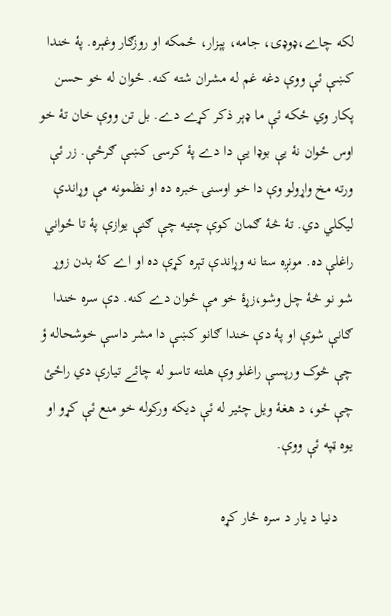لکه چاے،ډوډۍ، جامه، پېزار، ځمکه او روزګار وغېره. پۀ خندا کښې ئې ووې دغه غم له مشران شته کنه. ځوان له خو حسن پکار وي ځکه ئې ما ډېر ذکر کړے دے. بل تن ووې خان تۀ خو اوس ځوان نۀ يې بوډا يې دا دے پۀ کرسۍ کښې ګرځې. زر ئې ورته مخ واړولو وې دا خو اوسنۍ خبره ده او نظمونه مې وړاندې ليکلي دي. تۀ څۀ ګمان کوې چتيه چې ګنې يوازې پۀ تا ځواني راغلې ده. مونږه ستا نه وړاندې تېره کړې ده او اے کۀ بدن زوړ شو نو څۀ چل وشو،زړۀ خو مې ځوان دے کنه. دې سره خندا ګانې شوې او پۀ دې خندا ګانو کښې دا مشر داسې خوشحاله ؤ چې څوک ورپسې راغلو وې هلته تاسو له چائے تيارې دي راځئ چې ځو، د هغۀ ويل چئير له ئې ديکه ورکوله خو منع ئې کړو او يوه ټپه ئې ووې.

    دنيا د يار د سره ځار کړه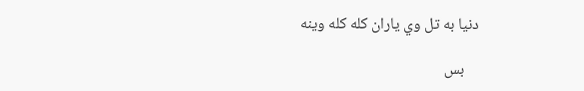دنيا به تل وي ياران کله کله وينه

    بس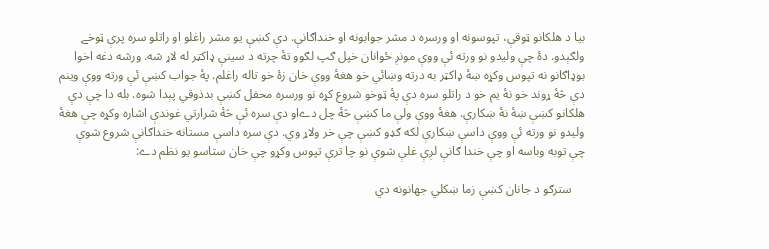بيا د هلکانو ټوقې، تپوسونه او ورسره د مشر جوابونه او خنداګانې. دې کښې يو مشر راغلو او راتلو سره پرې ټوخے ولګېدو. دۀ چې وليدو نو ورته ئې ووې مونږ ځوانان خپل ګپ لګوو تۀ چرته د سينې ډاکټر له لاړ شه. ورشه دغه اخوا بوډاګانو نه تپوس وکړه ښۀ ډاکټر به درته وښائي خو هغۀ ووې خان زۀ خو تاله راغلم. پۀ جواب کښې ئې ورته ووې وينم دې څۀ ړوند خو نۀ يم خو د راتلو سره دې پۀ ټوخو شروع کړه نو ورسره محفل کښې بدذوقي پېدا شوه. بله دا چې دې هلکانو کښې ښۀ نۀ ښکارې. هغۀ ووې ولې ما کښې څۀ چل دےاو دې سره ئې څۀ شرارتي غوندې اشاره وکړه چې هغۀ وليدو نو ورته ئې ووې داسې ښکارې لکه ګډو کښې چې خر ولاړ وي. دې سره داسې مستانه خنداګانې شروع شوې چې توبه وباسه او چې خندا ګانې لږې غلې شوې نو چا ترې تپوس وکړو چې خان ستاسو يو نظم دے:

    سترګو د جانان کښې زما ښکلي جهانونه دي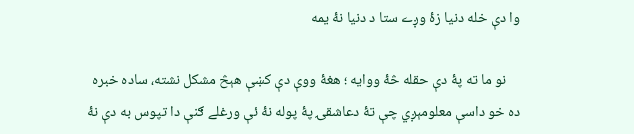وا دې خله دنيا زۀ وږے ستا د دنيا نۀ يمه

    نو ما ته پۀ دې حقله څۀ ووايه ؛ هغۀ ووې دې کښې هېڅ مشکل نشته، ساده خبره ده خو داسې معلومېږي چې تۀ دعاشقۍ پۀ پوله نۀ ئې ورغلے ګنې دا تپوس به دې نۀ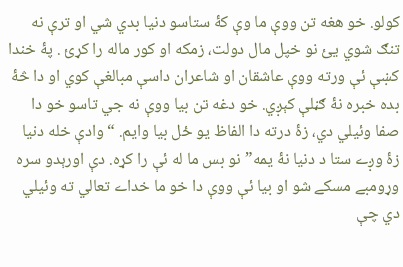کولو. خو هغه تن ووې ما وې کۀ ستاسو دنيا بدي شي او ترې نه تنګ شوي يئ نو خپل مال دولت، زمکه او کور ماله را کړئ . پۀ خندا کښې ئې ورته ووې عاشقان او شاعران داسې مبالغې کوي او دا څۀ بده خبره نۀ ګڼلې کېږي. خو دغه تن بيا ووې نه جي تاسو خو دا صفا وئيلي دي، زۀ درته دا الفاظ يو ځل بيا وايم. “وادې خله دنيا زۀ وږے ستا د دنيا نۀ يمه” نو بس ما له ئې را کړه. دې اورېدو سره وړومبے مسکے شو او بيا ئې ووې دا خو ما خداے تعالي ته وئيلي دي چې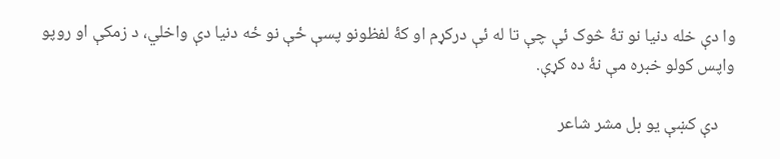وا دې خله دنيا نو تۀ څوک ئې چې تا له ئې درکړم او کۀ لفظونو پسې ځې نو ځه دنيا دې واخلي، د زمکې او روپو واپس کولو خبره مې نۀ ده کړې.

    دې کښې يو بل مشر شاعر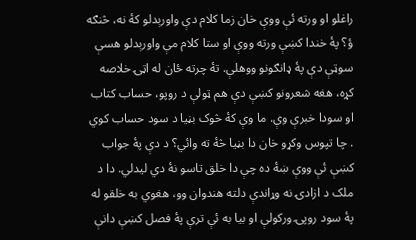راغلو او ورته ئې ووې خان زما کلام دې واورېدلو کۀ نه، څنګه ؤ؟ پۀ خندا کښې ورته ووې او ستا کلام مې واورېدلو هسې سوټې دې پۀ ډانګونو ووهلې. تۀ چرته ځان له اټۍ خلاصه کړه، هغه شعرونو کښې دې هم ټولې د روپو، حساب کتاب او سودا خبرې وې. ما وې کۀ څوک بڼيا د سود حساب کوي . چا تپوس وکړو خان دا بڼيا څۀ ته وائي؟ د دې پۀ جواب کښې ئې ووې ښۀ ده چې دا خلق تاسو نۀ دي ليدلي. دا د ملک د ازادۍ نه وړاندې دلته هندوان وو، هغوي به خلقو له پۀ سود روپۍ ورکولې او بيا به ئې ترې پۀ فصل کښې دانې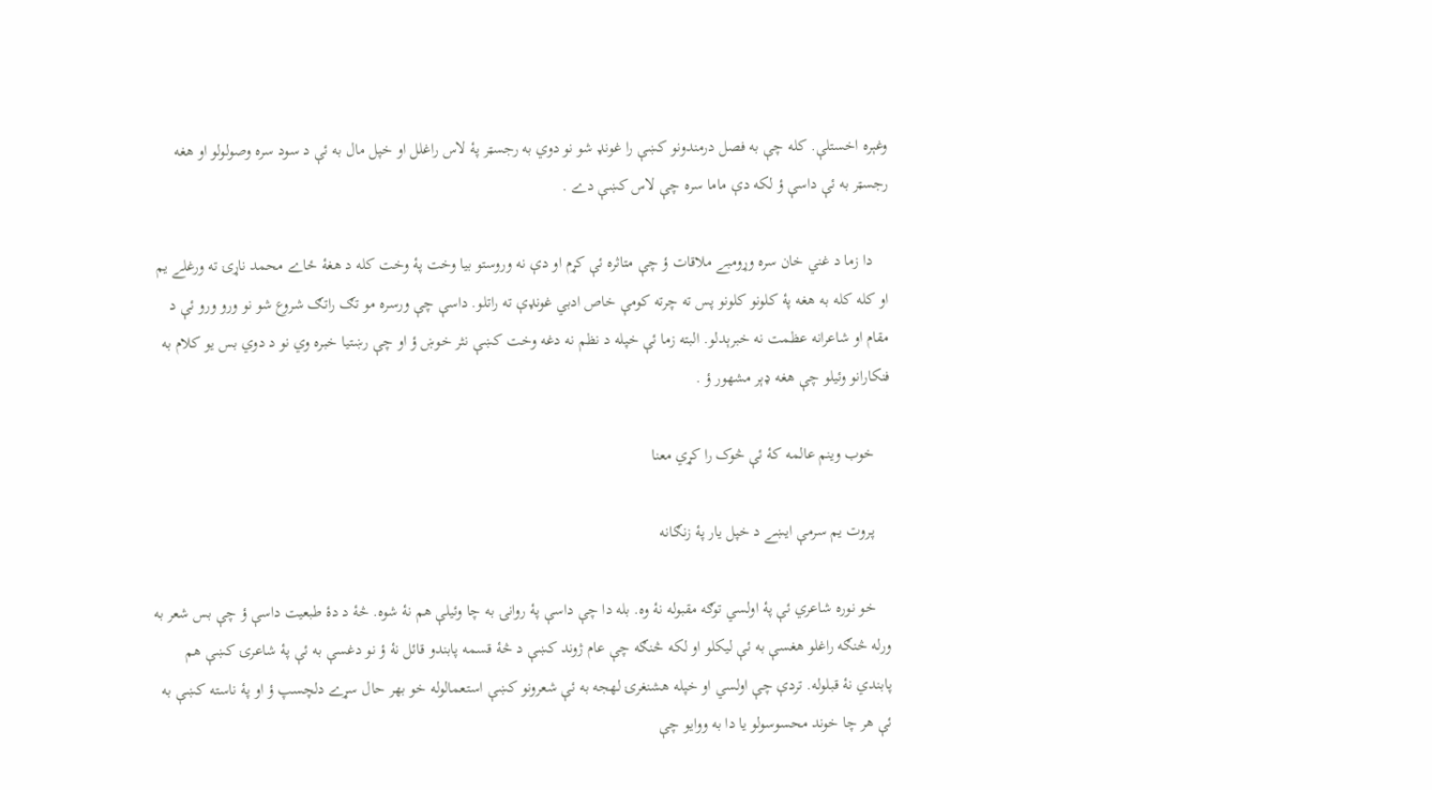وغېره اخستلې. کله چې به فصل درمندونو کښې را غونډ شو نو دوي به رجسټر پۀ لاس راغلل او خپل مال به ئې د سود سره وصولولو او هغه رجسټر به ئې داسې ؤ لکه دې ماما سره چې لاس کښې دے .

    دا زما د غني خان سره وړومبے ملاقات ؤ چې متاثره ئې کړم او دې نه وروستو بيا وخت پۀ وخت کله د هغۀ ځاے محمد ناړۍ ته ورغلے يم او کله کله به هغه پۀ کلونو کلونو پس ته چرته کومې خاص ادبي غونډې ته راتلو. داسې چې ورسره مو تګ راتګ شروع شو نو ورو ورو ئې د مقام او شاعرانه عظمت نه خبرېدلو. البته زما ئې خپله د نظم نه دغه وخت کښې نثر خوښ ؤ او چې رښتيا خبره وي نو د دوي بس يو کلام به فنکارانو وئيلو چې هغه ډېر مشهور ؤ .

    خوب وينم عالمه کۀ ئې څوک را کړي معنا

    پروت يم سرمې ايښے د خپل يار پۀ زنګانه

    خو نوره شاعري ئې پۀ اولسي توګه مقبوله نۀ وه. بله دا چې داسې پۀ روانۍ به چا وئيلې هم نۀ شوه. څۀ د دۀ طبعيت داسې ؤ چې بس شعر به ورله څنګه راغلو هغسې به ئې ليکلو او لکه څنګه چې عام ژوند کښې د څۀ قسمه پابندو قائل نۀ ؤ نو دغسې به ئې پۀ شاعرۍ کښې هم پابندي نۀ قبلوله. تردې چې اولسي او خپله هشنغرۍ لهجه به ئې شعرونو کښې استعمالوله خو بهر حال سړے دلچسپ ؤ او پۀ ناسته کښې به ئې هر چا خوند محسوسولو يا دا به ووايو چې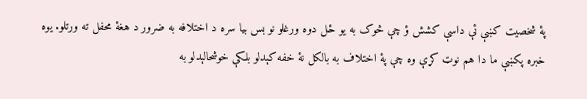پۀ شخصيت کښې ئې داسې کشش ؤ چې څوک به يو ځل دوه ورغلو نو بس بيا سره د اختلافه به ضرور د هغۀ محفل ته ورتلو. يوه خبره پکښې ما دا هم نوټ کړې وه چې پۀ اختلاف به بالکل نۀ خفه کېدلو بلکې خوشحالېدلو به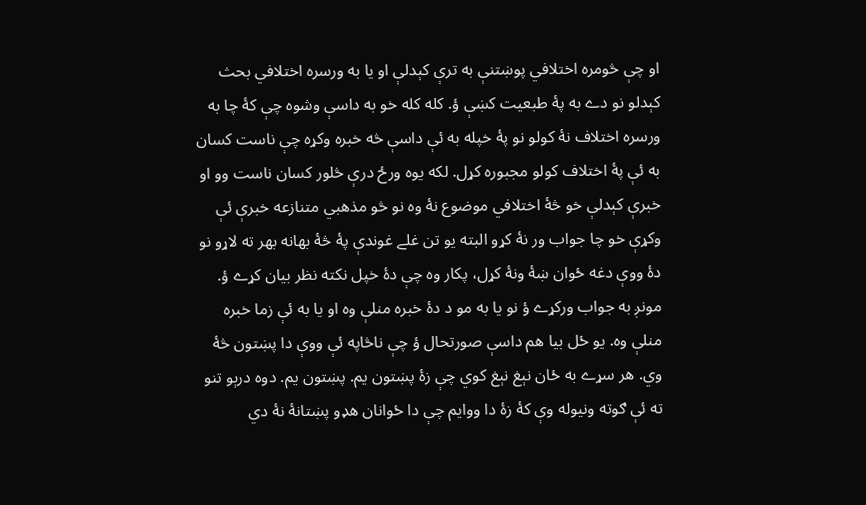او چې څومره اختلافي پوښتنې به ترې کېدلې او يا به ورسره اختلافي بحث کېدلو نو دے به پۀ طبعيت کښې ؤ. کله کله خو به داسې وشوه چې کۀ چا به ورسره اختلاف نۀ کولو نو پۀ خپله به ئې داسې څه خبره وکړه چې ناست کسان به ئې پۀ اختلاف کولو مجبوره کړل. لکه يوه ورځ درې څلور کسان ناست وو او خبرې کېدلې خو څۀ اختلافي موضوع نۀ وه نو څو مذهبي متنازعه خبرې ئې وکړې خو چا جواب ور نۀ کړو البته يو تن غلے غوندې پۀ څۀ بهانه بهر ته لاړو نو دۀ ووې دغه ځوان ښۀ ونۀ کړل، پکار وه چې دۀ خپل نکته نظر بيان کړے ؤ. مونږ به جواب ورکړے ؤ نو يا به مو د دۀ خبره منلې وه او يا به ئې زما خبره منلې وه. يو ځل بيا هم داسې صورتحال ؤ چې ناڅاپه ئې ووې دا پښتون څۀ وي. هر سړے به ځان نېغ نېغ کوي چې زۀ پښتون يم. پښتون يم. دوه درېو تنو ته ئې ګوته ونيوله وې کۀ زۀ دا ووايم چې دا ځوانان هډو پښتانۀ نۀ دي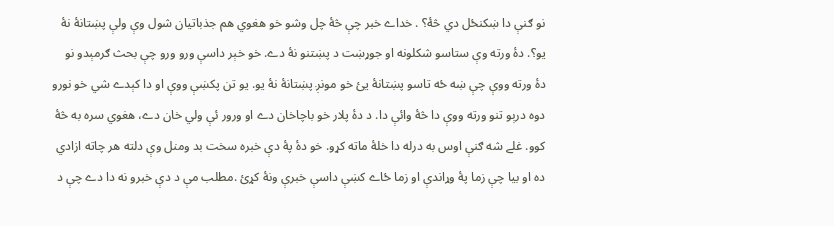نو ګنې دا ښکنځل دي څۀ؟ . خداے خبر چې څۀ چل وشو خو هغوي هم جذباتيان شول وې ولې پښتانۀ نۀ يو؟. دۀ ورته وې ستاسو شکلونه او جوړښت د پښتنو نۀ دے. خو خېر داسې ورو ورو چې بحث ګرمېدو نو دۀ ورته ووې چې ښه ځه تاسو پښتانۀ يئ خو مونږ پښتانۀ نۀ يو. يو تن پکښې ووې او دا کېدے شي خو نورو دوه درېو تنو ورته ووې دا څۀ وائې دا. د دۀ پلار خو باچاخان دے او ورور ئې ولي خان دے، هغوي سره به څۀ کوو. غلے شه ګنې اوس به درله دا خلۀ ماته کړو. خو دۀ پۀ دې خبره سخت بد ومنل وې دلته هر چاته ازادي ده او بيا چې زما پۀ وړاندې او زما ځاے کښې داسې خبرې ونۀ کړئ .مطلب مې د دې خبرو نه دا دے چې د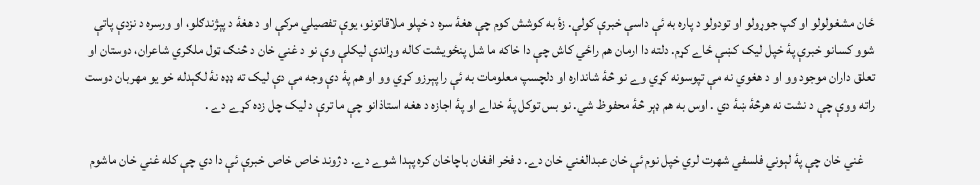ځان مشغولولو او ګپ جوړولو او تودولو د پاره به ئې داسې خبرې کولې. زۀ به کوشش کوم چې هغۀ سره د خپلو ملاقاتونو، يوې تفصيلي مرکې او د هغۀ د پېژندګلو، او ورسره د نزدې پاتې شوو کسانو خبرې پۀ خپل ليک کښې ځاے کړم. دلته دا ارمان هم راځي کاش چې دا خاکه ما شل پنځويشت کاله وړاندې ليکلې وې نو د غني خان د څنګ ټول ملګري شاعران، دوستان او تعلق داران موجود وو او د هغوي نه مې تپوسونه کړي وے نو څۀ شانداره او دلچسپ معلومات به ئې را پېرزو کړي وو او هم پۀ دې وجه مې دې ليک ته ډډه نۀ لګېدله خو يو مهربان دوست راته ووې چې د نشت نه هرڅۀ ښۀ دي . اوس به هم ډېر څۀ محفوظ شي. نو بس توکل پۀ خداے او پۀ اجازه د هغه استاذانو چې ما ترې د ليک چل زده کړے دے .

    غني خان چې پۀ لېوني فلسفي شهرت لري خپل نوم ئې خان عبدالغني خان دے. د فخر افغان باچاخان کره پېدا شوے دے. د ژوند خاص خاص خبرې ئې دا دي چې کله غني خان ماشوم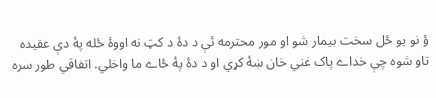ؤ نو يو ځل سخت بيمار شو او مور محترمه ئې د دۀ د کټ نه اووۀ ځله پۀ دې عقيده تاو شوه چې خداے پاک غني خان ښۀ کړي او د دۀ پۀ ځاے ما واخلي. اتفاقي طور سره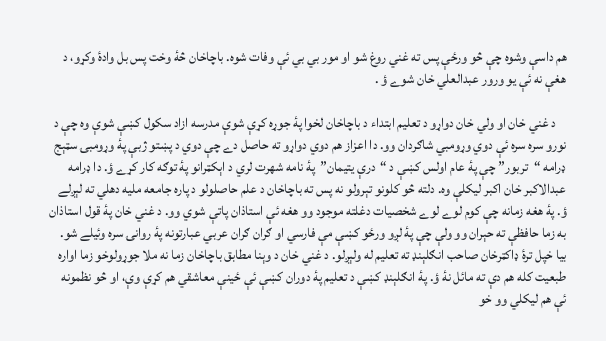هم داسې وشوه چې څو ورځې پس ته غني روغ شو او مور بي بي ئې وفات شوه. باچاخان څۀ وخت پس بل وادۀ وکړو، د هغې نه ئې يو ورور عبدالعلي خان شوے ؤ .

    د غني خان او ولي خان دواړو د تعليم ابتداء د باچاخان لخوا پۀ جوړه کړې شوې مدرسه ازاد سکول کښې شوې وه چې د نورو سره سره ئې دوي وړومبي شاګردان وو. دا اعزاز هم دوي دواړو ته حاصل دے چې دوي د پښتو ژبې پۀ وړومبۍ سټېج ډرامه “تربور” چې پۀ عام اولس کښې د “درې يتيمان”پۀ نامه شهرت لري د اېکټرانو پۀ توګه کار کړے ؤ. دا ډرامه عبدالاکبر خان اکبر ليکلې وه. دلته څو کلونو تېرولو نه پس ته باچاخان د علم حاصلولو د پاره جامعه مليه دهلي ته لېږلے ؤ. پۀ هغه زمانه چې کوم لوے لوے شخصيات دغلته موجود وو هغه ئې استاذان پاتې شوي وو. د غني خان پۀ قول استاذان به زما حافظې ته حېران وو ولې چې پۀ لږو ورځو کښې مې فارسي او ګران ګران عربي عبارتونه پۀ روانۍ سره وئيلے شو. بيا خپل ترۀ ډاکټرخان صاحب انګلېنډ ته تعليم له ولېږلو. د غني خان د وېنا مطابق باچاخان زما نه ملا جوړولوخو زما اواره طبعيت کله هم دې ته مائل نۀ ؤ. پۀ انګلېنډ کښې د تعليم پۀ دوران کښې ئې ځينې معاشقي هم کړې وې، او څو نظمونه ئې هم ليکلي وو خو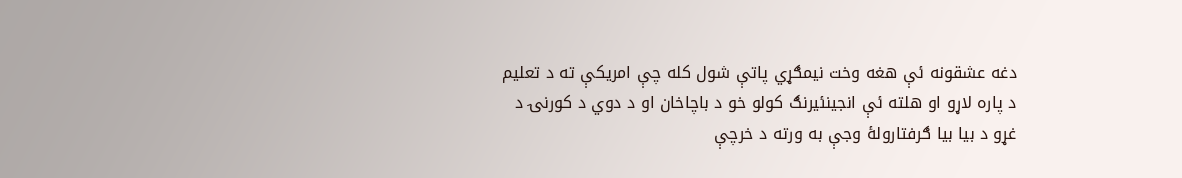دغه عشقونه ئې هغه وخت نيمګړي پاتې شول کله چې امريکې ته د تعليم د پاره لاړو او هلته ئې انجينئيرنګ کولو خو د باچاخان او د دوي د کورنۍ د غړو د بيا بيا ګرفتارولۀ وجې به ورته د خرچې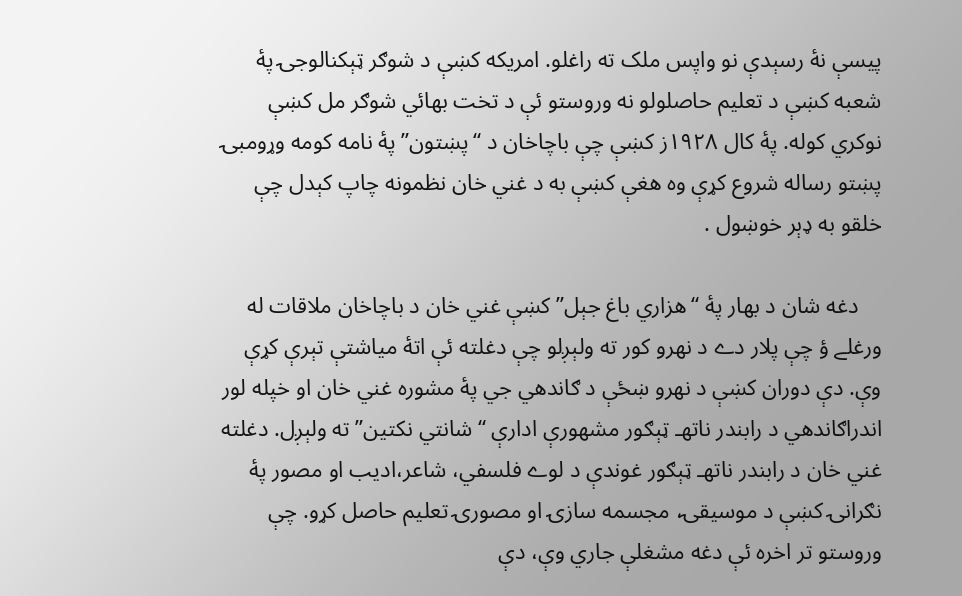پيسې نۀ رسېدې نو واپس ملک ته راغلو. امريکه کښې د شوګر ټېکنالوجۍ پۀ شعبه کښې د تعليم حاصلولو نه وروستو ئې د تخت بهائي شوګر مل کښې نوکري کوله. پۀ کال ١٩٢٨ز کښې چې باچاخان د “پښتون” پۀ نامه کومه وړومبۍ پښتو رساله شروع کړې وه هغې کښې به د غني خان نظمونه چاپ کېدل چې خلقو به ډېر خوښول .

    دغه شان د بهار پۀ “هزاري باغ جېل” کښې غني خان د باچاخان ملاقات له ورغلے ؤ چې پلار دے د نهرو کور ته ولېږلو چې دغلته ئې اتۀ مياشتې تېرې کړې وې. دې دوران کښې د نهرو ښځې د ګاندهي جي پۀ مشوره غني خان او خپله لور اندراګاندهي د رابندر ناتهـ ټېګور مشهورې ادارې “شانتي نکتين” ته ولېږل. دغلته غني خان د رابندر ناتهـ ټېګور غوندې د لوے فلسفي، شاعر،اديب او مصور پۀ نګرانۍ کښې د موسيقۍ، مجسمه سازۍ او مصورۍ تعليم حاصل کړو. چې وروستو تر اخره ئې دغه مشغلې جاري وې، دې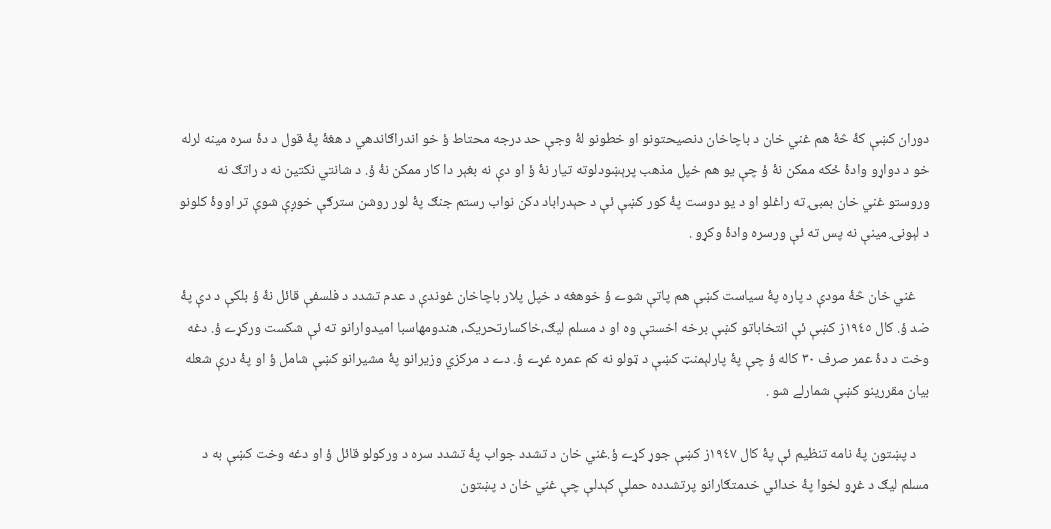دوران کښې کۀ څۀ هم غني خان د باچاخان دنصيحتونو او خطونو لۀ وجې حد درجه محتاط ؤ خو اندراګاندهي د هغۀ پۀ قول د دۀ سره مينه لرله خو د دواړو وادۀ ځکه ممکن نۀ ؤ چې يو هم خپل مذهب پرېښودلوته تيار نۀ ؤ او دې نه بغېر دا کار ممکن نۀ ؤ. د شانتي نکتين نه د راتګ نه وروستو غني خان بمبۍ ته راغلو او د يو دوست پۀ کور کښې ئې د حېدراباد دکن نواب رستم جنګ پۀ لور روشن سترګې خوږې شوې تر اووۀ کلونو د لېونۍ مينې نه پس ته ئې ورسره وادۀ وکړو .

    غني خان څۀ مودې د پاره پۀ سياست کښې هم پاتې شوے ؤ خوهغه د خپل پلار باچاخان غوندې د عدم تشدد د فلسفې قائل نۀ ؤ بلکې د دې پۀ ضد ؤ. کال ١٩٤٥ز کښې ئې انتخاباتو کښې برخه اخستې وه او د مسلم ليګ،خاکسارتحريک، هندومهاسبا اميدوارانو ته ئې شکست ورکړے ؤ. دغه وخت د دۀ عمر صرف ٣٠ کاله ؤ چې پۀ پارلېمنټ کښې د ټولو نه کم عمره غړے ؤ. دے د مرکزي وزيرانو پۀ مشيرانو کښې شامل ؤ او پۀ درې شعله بيان مقررينو کښې شمارلے شو .

    د پښتون پۀ نامه تنظيم ئې پۀ کال ١٩٤٧ز کښې جوړ کړے ؤ.غني خان د تشدد جواب پۀ تشدد سره د ورکولو قائل ؤ او دغه وخت کښې به د مسلم ليګ د غړو لخوا پۀ خدائي خدمتګارانو پرتشدده حملې کېدلې چې غني خان د پښتون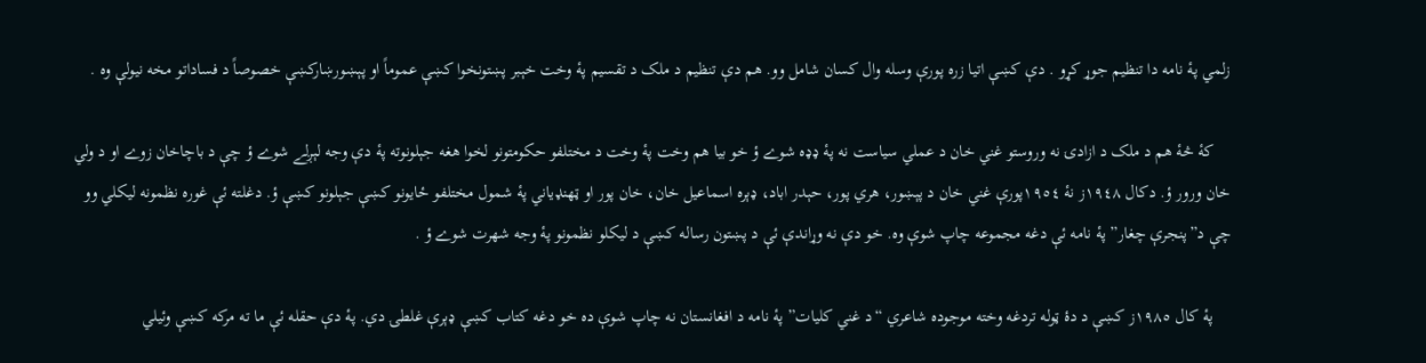زلمي پۀ نامه دا تنظيم جوړ کړو . دې کښې اتيا زره پورې وسله وال کسان شامل وو. هم دې تنظيم د ملک د تقسيم پۀ وخت خېبر پښتونخوا کښې عموماً او پېښورښارکښې خصوصاً د فساداتو مخه نيولې وه .

    کۀ څۀ هم د ملک د ازادۍ نه وروستو غني خان د عملي سياست نه پۀ ډډه شوے ؤ خو بيا هم وخت پۀ وخت د مختلفو حکومتونو لخوا هغه جېلونوته پۀ دې وجه لېږلے شوے ؤ چې د باچاخان زوے او د ولي خان ورور ؤ. دکال ١٩٤٨ز نۀ ١٩٥٤پورې غني خان د پېښور، هري پور، حېدر اباد، ډېره اسماعيل خان، خان پور او ټهنډياني پۀ شمول مختلفو ځايونو کښې جېلونو کښې ؤ. دغلته ئې غوره نظمونه ليکلي وو چې د”پنجرې چغار” پۀ نامه ئې دغه مجموعه چاپ شوې وه. خو دې نه وړاندې ئې د پښتون رساله کښې د ليکلو نظمونو پۀ وجه شهرت شوے ؤ .

    پۀ کال ١٩٨٥ز کښې د دۀ ټوله تردغه وخته موجوده شاعري “د غني کليات” پۀ نامه د افغانستان نه چاپ شوې ده خو دغه کتاب کښې ډېرې غلطۍ دي. پۀ دې حقله ئې ما ته مرکه کښې وئيلي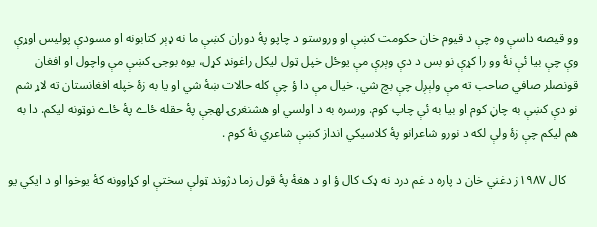وو قيصه داسې وه چې د قيوم خان حکومت کښې او وروستو د چاپو پۀ دوران کښې ما نه ډېر کتابونه او مسودې پوليس اوړې وې چې بيا ئې نۀ وو را کړې نو بس د دې وېرې مې يوځل خپل ټول ليکل راغونډ کړل، يوه بوجۍ کښې مې واچول او افغان قونصلر صافي صاحب ته مې ولېږل چې بچ شي. خيال مې دا ؤ چې کله حالات ښۀ شي او يا به زۀ خپله افغانستان ته لاړ شم نو دې کښې به چاڼ کوم او بيا به ئې چاپ کوم. ورسره به د اولسي او هشنغرۍ لهجې پۀ حقله ځاے پۀ ځاے نوټونه ليکم. دا به هم ليکم چې زۀ ولې لکه د نورو شاعرانو پۀ کلاسيکي انداز کښې شاعري نۀ کوم .

    کال ١٩٨٧ز دغني خان د پاره د غم درد نه ډک کال ؤ او د هغۀ پۀ قول زما دژوند ټولې سختې او کړاوونه کۀ يوخوا او د ايکي يو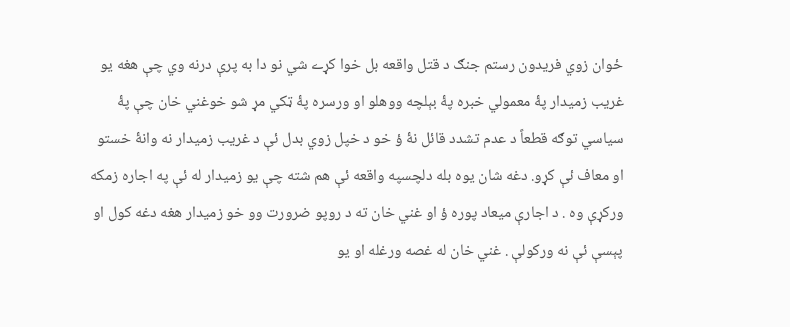ځوان زوي فريدون رستم جنګ د قتل واقعه بل خوا کړے شي نو دا به پرې درنه وي چې هغه يو غريب زميدار پۀ معمولي خبره پۀ بېلچه ووهلو او ورسره پۀ ټکي مړ شو خوغني خان چې پۀ سياسي توګه قطعاً د عدم تشدد قائل نۀ ؤ خو د خپل زوي بدل ئې د غريب زميدار نه وانۀ خستو او معاف ئې کړو. دغه شان يوه بله دلچسپه واقعه ئې هم شته چې يو زميدار له ئې په اجاره زمکه ورکړې وه . د اجارې ميعاد پوره ؤ او غني خان ته د روپو ضرورت وو خو زميدار هغه دغه کول او پېسې ئې نه ورکولې . غني خان له غصه ورغله او يو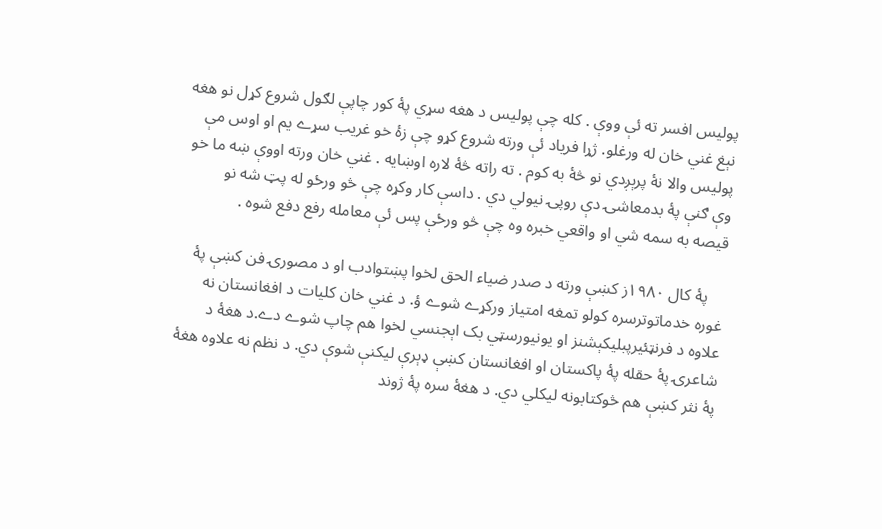پوليس افسر ته ئې ووې . کله چې پوليس د هغه سړي پۀ کور چاپې لګول شروع کړل نو هغه نېغ غني خان له ورغلو. ژړا فرياد ئې ورته شروع کړو چې زۀ خو غريب سړے يم او اوس مې پوليس والا نۀ پرېږدي نو څۀ به کوم . ته راته څۀ لاره اوښايه . غني خان ورته اووې ښه ما خو وې ګنې پۀ بدمعاشۍ دې روپۍ نيولي دي . داسې کار وکړه چې څو ورځو له پټ شه نو قيصه به سمه شي او واقعي خبره وه چې څو ورځې پس ئې معامله رفع دفع شوه .

    پۀ کال ١٩٨٠ز کښې ورته د صدر ضياء الحق لخوا پښتوادب او د مصورۍ فن کښې پۀ غوره خدماتوترسره کولو تمغه امتياز ورکړے شوے ؤ. د غني خان کليات د افغانستان نه علاوه د فرنټئيرپبليکېشنز او يونيورسټي بک اېجنسي لخوا هم چاپ شوے دے.د هغۀ د شاعرۍ پۀ حقله پۀ پاکستان او افغانستان کښې ډېرې ليکنې شوې دي. د نظم نه علاوه هغۀ پۀ نثر کښې هم څوکتابونه ليکلي دي. د هغۀ سره پۀ ژوند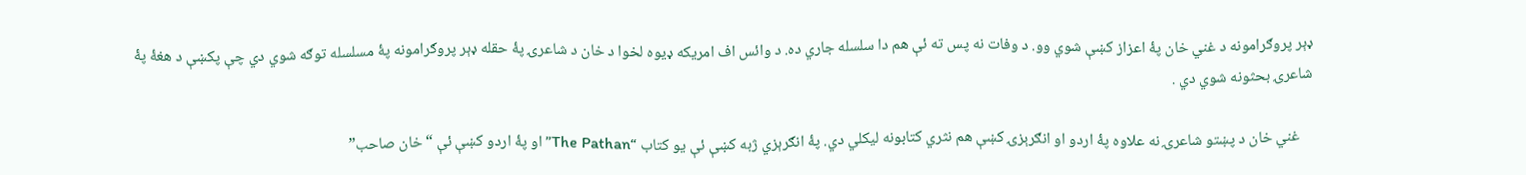ډېر پروګرامونه د غني خان پۀ اعزاز کښې شوي وو. د وفات نه پس ته ئې هم دا سلسله جاري ده. د وائس اف امريکه ډيوه لخوا د خان د شاعرۍ پۀ حقله ډېر پروګرامونه پۀ مسلسله توګه شوي دي چې پکښې د هغۀ پۀ شاعرۍ بحثونه شوي دي .

    غني خان د پښتو شاعرۍ نه علاوه پۀ اردو او انګرېزۍ کښې هم نثري کتابونه ليکلي دي. پۀ انګرېزي ژبه کښې ئې يو کتاب “The Pathan” او پۀ اردو کښې ئې “خان صاحب”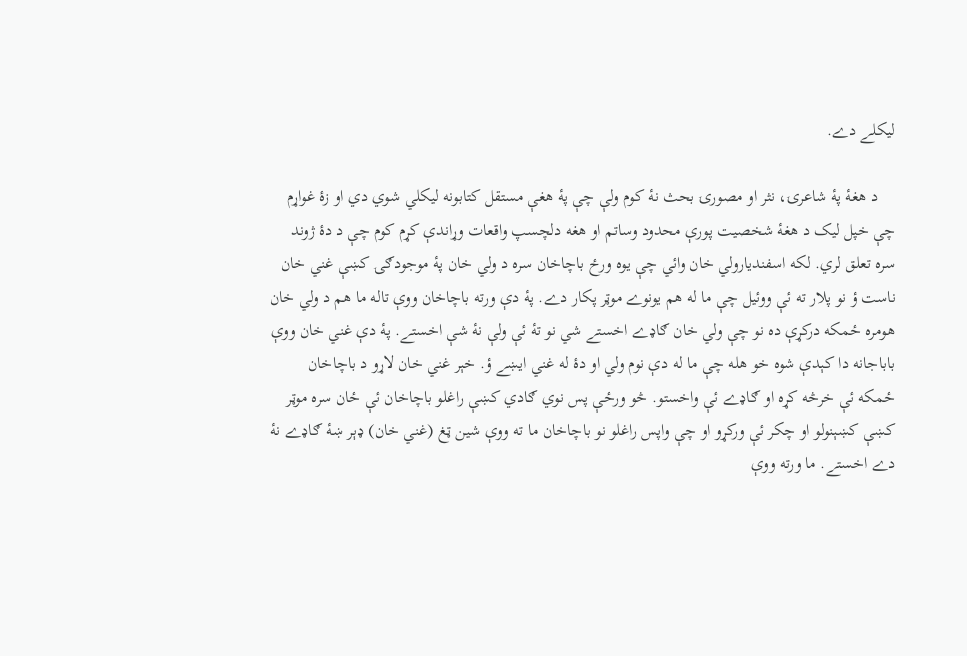ليکلے دے.

    د هغۀ پۀ شاعرۍ، نثر او مصورۍ بحث نۀ کوم ولې چې پۀ هغې مستقل کتابونه ليکلي شوي دي او زۀ غواړم چې خپل ليک د هغۀ شخصيت پورې محدود وساتم او هغه دلچسپ واقعات وړاندې کړم کوم چې د دۀ ژوند سره تعلق لري. لکه اسفنديارولي خان وائي چې يوه ورځ باچاخان سره د ولي خان پۀ موجودګۍ کښې غني خان ناست ؤ نو پلار ته ئې ووئيل چې ما له هم يونوے موټر پکار دے. پۀ دې ورته باچاخان ووې تاله ما هم د ولي خان هومره ځمکه درکړې ده نو چې ولي خان ګاډے اخستے شي نو تۀ ئې ولې نۀ شې اخستے. پۀ دې غني خان ووې باباجانه دا کېدې شوه خو هله چې ما له دې نوم ولي او دۀ له غني ايښے ؤ. خېر غني خان لاړو د باچاخان ځمکه ئې خرڅه کړه او ګاډے ئې واخستو. څو ورځې پس نوي ګادي کښې راغلو باچاخان ئې ځان سره موټر کښې کښېنولو او چکر ئې ورکړو او چې واپس راغلو نو باچاخان ما ته ووې شين ټغ (غني خان) ډېر ښۀ ګاډے نۀ دے اخستے. ما ورته ووې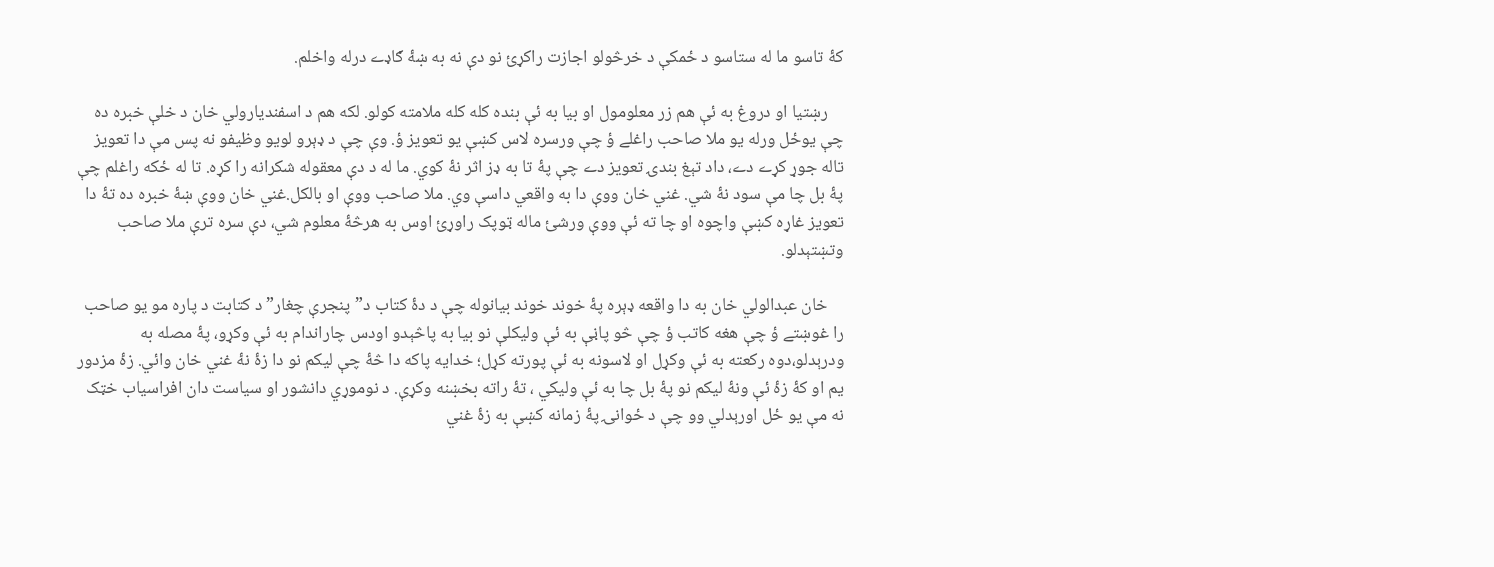کۀ تاسو ما له ستاسو د ځمکې د خرڅولو اجازت راکړئ نو دې نه به ښۀ ګاډے درله واخلم.

    رښتيا او دروغ به ئې هم زر معلومول او بيا به ئې بنده کله کله ملامته کولو. لکه هم د اسفنديارولي خان د خلې خبره ده چې يوځل ورله يو ملا صاحب راغلے ؤ چې ورسره لاس کښې يو تعويز ؤ. وې چې د ډېرو لويو وظيفو نه پس مې دا تعويز تاله جوړ کړے دے، داد تېغ بندۍ تعويز دے چې پۀ تا به ډز اثر نۀ کوي. ما له د دې معقوله شکرانه را کړه. تا له ځکه راغلم چې پۀ بل چا مې سود نۀ شي. غني خان ووې دا به واقعي داسې وي. ملا صاحب ووې او بالکل.غني خان ووې ښۀ خبره ده تۀ دا تعويز غاړه کښې واچوه او چا ته ئې ووې ورشئ ماله ټوپک راوړئ اوس به هرڅۀ معلوم شي، دې سره ترې ملا صاحب وتښتېدلو.

    خان عبدالولي خان به دا واقعه ډېره پۀ خوند خوند بيانوله چې د دۀ کتاب د”پنجرې چغار” د کتابت د پاره مو يو صاحب را غوښتے ؤ چې هغه کاتب ؤ چې څو پاڼې به ئې وليکلې نو بيا به پاڅېدو اودس چاراندام به ئې وکړو، پۀ مصله به ودرېدلو،دوه رکعته به ئې وکړل او لاسونه به ئې پورته کړل؛ خدايه پاکه دا څۀ چې ليکم نو دا زۀ نۀ غني خان وائي. زۀ مزدور يم او کۀ زۀ ئې ونۀ ليکم نو پۀ بل چا به ئې وليکي ، تۀ راته بخښنه وکړې. د نوموړي دانشور او سياست دان افراسياب خټک نه مې يو ځل اورېدلي وو چې د ځوانۍ پۀ زمانه کښې به زۀ غني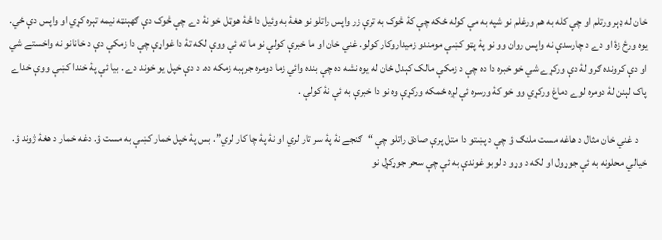خان له ډېر ورتلم او چې کله به هم ورغلم نو شپه به مې کوله ځکه چې کۀ څوک به ترې زر واپس راتلو نو هغۀ به وئيل دا څۀ هوټل خو نۀ دے چې څوک دې ګهېنټه نيمه تېره کړي او واپس دې ځي. يوه ورځ زۀ او دے د چارسدې نه واپس روان وو نو پۀ پټو کښې مومندو زميداروکار کولو. غني خان او ما خبرې کولې نو ما ته ئې ووې لکه تۀ دا غواړې چې دا زمکې دې د خانانو نه واخستے شي او دې کرونده ګرو لۀ دې ورکړے شي خو خبره دا ده چې د زمکې مالک کېدل ځان له يوه نشه ده چې بنده وائي زما دومره جرېبه زمکه ده. د دې خپل يو خوند دے . بيا ئې پۀ خندا کښې ووې خداے پاک لېنن لۀ دومره لوے دماغ ورکړي وو خو کۀ ورسره ئې لږه ځمکه ورکړې وه نو دا خبرې به ئې نۀ کولې .

    د غني خان مثال د هاغه مست ملنګ ؤ چې د پښتو دا متل پرې صادق راتلو چې “ګنجے نۀ پۀ سر تار لري او نۀ پۀ چا کار لري”. بس پۀ خپل خمار کښې به مست ؤ. دغه خمار د هغۀ ژوند ؤ. خيالي محلونه به ئې جوړول او لکه د وړو د لوبو غوندې به ئې چې سحر جوړکړل نو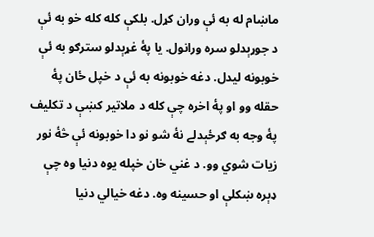ماښام له به ئې وران کړل. بلکې کله کله خو به ئې د جوړېدلو سره ورانول. يا پۀ غړېدلو سترګو به ئې خوبونه ليدل. دغه خوبونه به ئې د خپل ځان پۀ حقله وو او پۀ اخره چې کله د ملاتير کښې د تکليف پۀ وجه به ګرځېدلے نۀ شو نو دا خوبونه ئې څۀ نور زيات شوي وو. د غني خان خپله يوه دنيا وه چې ډېره ښکلې او حسينه وه. دغه خيالي دنيا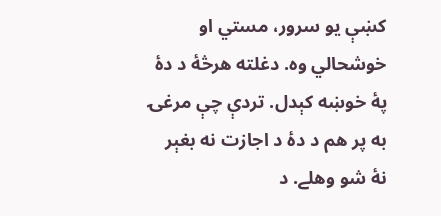کښې يو سرور، مستي او خوشحالي وه. دغلته هرڅۀ د دۀ پۀ خوښه کېدل. تردې چې مرغۍ به پر هم د دۀ د اجازت نه بغېر نۀ شو وهلے. د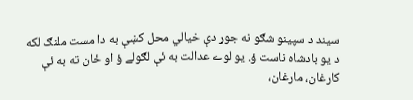سيند د سپينو شګو نه جوړ دې خيالي محل کښې به دا مست ملنګ لکه د يو بادشاه ناست ؤ. يو لوے عدالت به ئې لګولے ؤ او ځان ته به ئې کارغان، مارغان،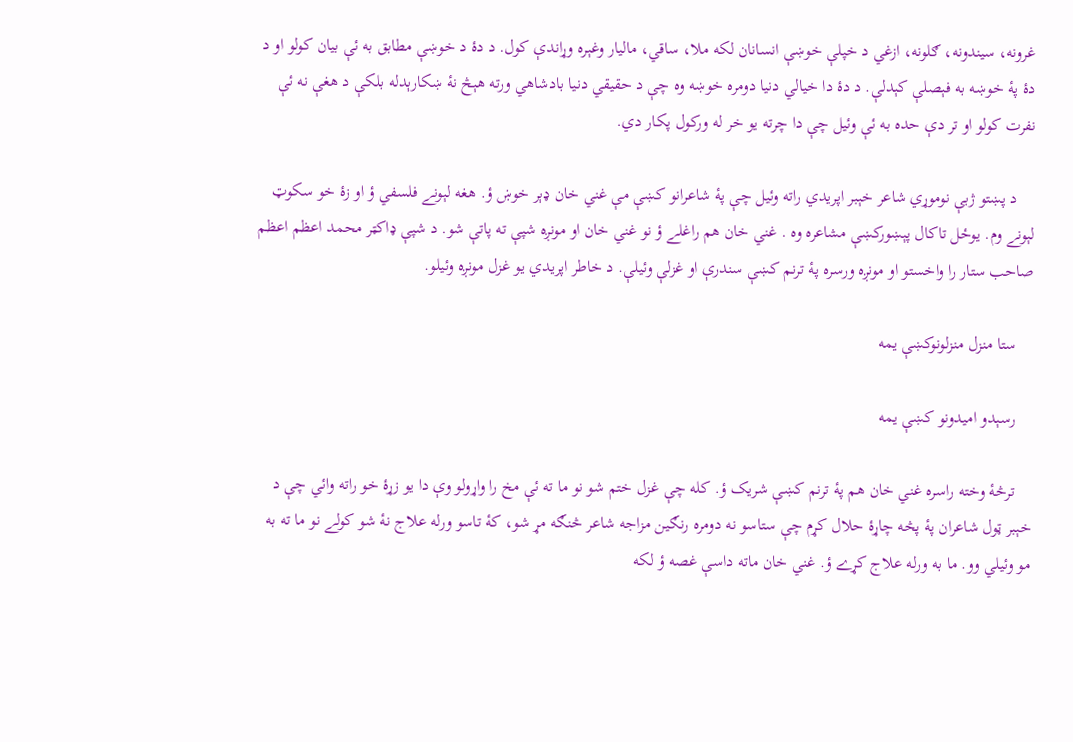غرونه، سيندونه، ګلونه، ازغي د خپلې خوښې انسانان لکه ملا، ساقي، ماليار وغېره وړاندې کول. د دۀ د خوښې مطابق به ئې بيان کولو او د دۀ پۀ خوښه به فېصلې کېدلې. د دۀ دا خيالي دنيا دومره خوښه وه چې د حقيقي دنيا بادشاهي ورته هېڅ نۀ ښکارېدله بلکې د هغې نه ئې نفرت کولو او تر دې حده به ئې وئيل چې دا چرته يو خر له ورکول پکار دي.

    د پښتو ژبې نوموړي شاعر خېبر اپريدي راته وئيل چې پۀ شاعرانو کښې مې غني خان ډېر خوښ ؤ. هغه لېونے فلسفي ؤ او زۀ خو سکوټ لېونے وم. يوځل تاکال پېښورکښې مشاعره وه . غني خان هم راغلے ؤ نو غني خان او مونږه شپې ته پاتې شو. د شپې ډاکټر محمد اعظم اعظم صاحب ستار را واخستو او مونږه ورسره پۀ ترنم کښې سندرې او غزلې وئيلې. د خاطر اپريدي يو غزل مونږه وئيلو.

    ستا منزل منزلونوکښې يمه

    رسېدو اميدونو کښې يمه

    ترڅۀ وخته راسره غني خان هم پۀ ترنم کښې شريک ؤ. کله چې غزل ختم شو نو ما ته ئې مخ را واړولو وې دا يو زړۀ خو راته وائي چې د خېبر ټول شاعران پۀ پڅه چاړۀ حلال کړم چې ستاسو نه دومره رنګين مزاجه شاعر څنګه مړ شو، کۀ تاسو ورله علاج نۀ شو کولے نو ما ته به مو وئيلي وو. ما به ورله علاج کړے ؤ. غني خان ماته داسې غصه ؤ لکه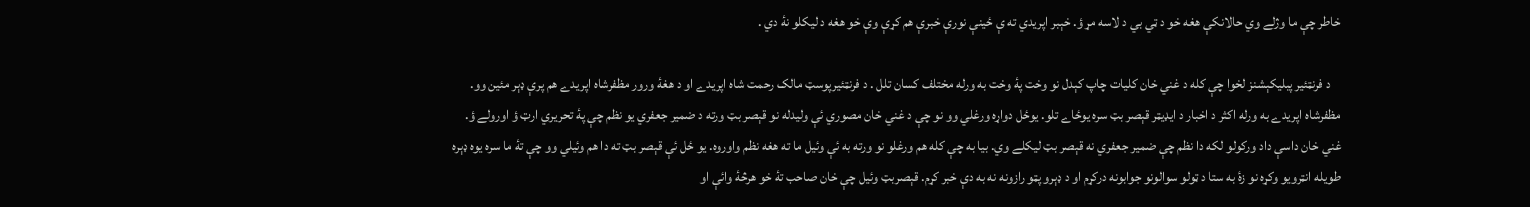خاطر چې ما وژلے وي حالانکې هغه خو د ټي بي د لاسه مړ ؤ. خېبر اپريدي ته ې ځينې نورې خبرې هم کړې وې خو هغه د ليکلو نۀ دي .

    د فرنټئير پبليکېشنز لخوا چې کله د غني خان کليات چاپ کېدل نو وخت پۀ وخت به ورله مختلف کسان تلل . د فرنټئيرپوسټ مالک رحمت شاه اپريدے او د هغۀ ورور مظفرشاه اپريدے هم پرې ډېر مئين وو. مظفرشاه اپريدے به ورله اکثر د اخبار د ايډيټر قېصر بټ سره يوځاے تلو. يوځل دواړه ورغلي وو نو چې د غني خان مصوري ئې وليدله نو قېصر بټ ورته د ضمير جعفري يو نظم چې پۀ تحريري ارټ ؤ اورولے ؤ. غني خان داسې داد ورکولو لکه دا نظم چې ضمير جعفري نه قېصر بټ ليکلے وي. بيا به چې کله هم ورغلو نو ورته به ئې وئيل ما ته هغه نظم واوروه. يو ځل ئې قېصر بټ ته دا هم وئيلي وو چې تۀ ما سره يوه ډېره طويله انټرويو وکړه نو زۀ به ستا د ټولو سوالونو جوابونه درکړم او د ډېرو پټو رازونه نه به دې خبر کړم. قېصربټ وئيل چې خان صاحب تۀ خو هرڅۀ وائې او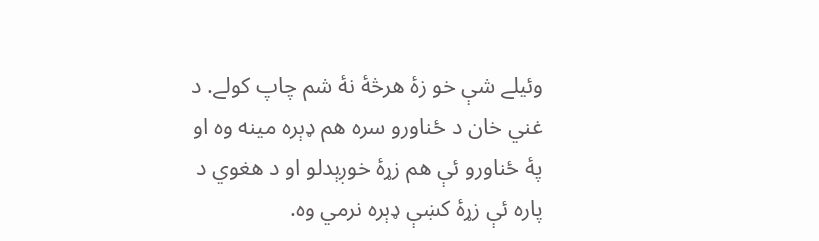وئيلے شې خو زۀ هرڅۀ نۀ شم چاپ کولے. د غني خان د ځناورو سره هم ډېره مينه وه او پۀ ځناورو ئې هم زړۀ خوږېدلو او د هغوي د پاره ئې زړۀ کښې ډېره نرمي وه.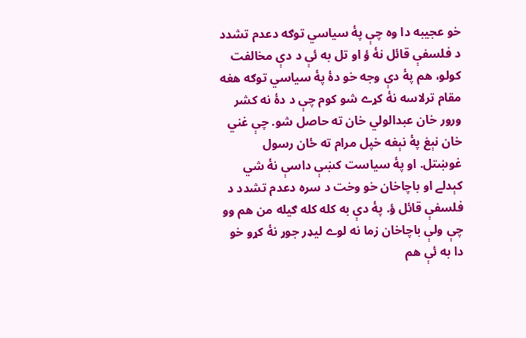خو عجيبه دا وه چې پۀ سياسي توګه دعدم تشدد د فلسفې قائل نۀ ؤ او تل به ئې د دې مخالفت کولو، هم پۀ دې وجه خو دۀ پۀ سياسي توګه هغه مقام ترلاسه نۀ کړے شو کوم چې د دۀ نه کشر ورور خان عبدالولي خان ته حاصل شو. چې غني خان نېغ پۀ نېغه خپل مرام ته ځان رسول غوښتل. او پۀ سياست کښې داسې نۀ شي کېدلے او باچاخان خو وخت د سره دعدم تشدد د فلسفې قائل ؤ. پۀ دې به کله کله ګيله من هم وو چې ولې باچاخان زما نه لوے ليډر جوړ نۀ کړو خو دا به ئې هم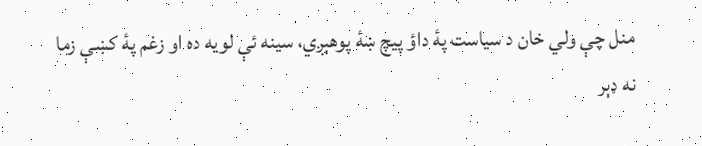منل چې ولي خان د سياست پۀ داؤ پيچ ښۀ پوهېږي، سينه ئې لويه ده او زغم پۀ کښې زما نه ډېر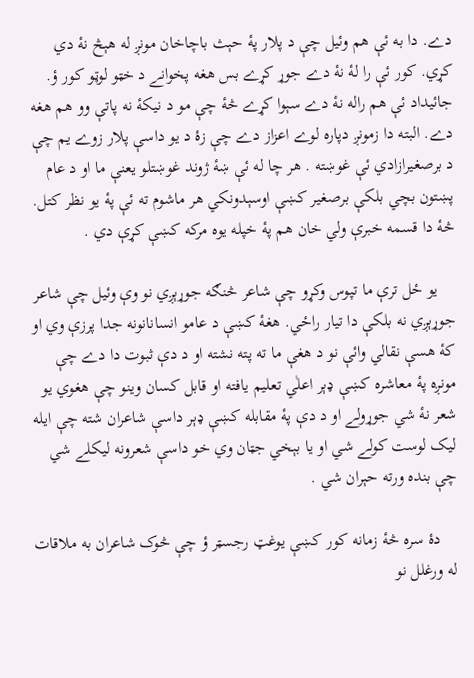دے. دا به ئې هم وئيل چې د پلار پۀ حېث باچاخان مونږ له هېڅ نۀ دي کړي. کور ئې را لۀ نۀ دے جوړ کړے بس هغه پخوانے د خټو لوټو کور ؤ. جائيداد ئې هم راله نۀ دے سېوا کړے څۀ چې مو د نيکۀ نه پاتې وو هم هغه دے. البته دا زمونږ دپاره لوے اعزاز دے چې زۀ د يو داسې پلار زوے يم چې د برصغيرازادي ئې غوښته . هر چا له ئې ښۀ ژوند غوښتلو يعنې ما او د عام پښتون بچي بلکې برصغير کښې اوسېدونکي هر ماشوم ته ئې پۀ يو نظر کتل. څۀ دا قسمه خبرې ولي خان هم پۀ خپله يوه مرکه کښې کړې دي .

    يو ځل ترې ما تپوس وکړو چې شاعر څنګه جوړېږي نو وې وئيل چې شاعر جوړېږي نه بلکې دا تيار راځي. هغۀ کښې د عامو انسانانونه جدا پرزې وي او کۀ هسې نقالي وائې نو د هغې ما ته پته نشته او د دې ثبوت دا دے چې مونږه پۀ معاشره کښې ډېر اعلٰي تعليم يافته او قابل کسان وينو چې هغوي يو شعر نۀ شي جوړولے او د دې پۀ مقابله کښې ډېر داسې شاعران شته چې ايله ليک لوست کولے شي او يا بېخي جټان وي خو داسې شعرونه ليکلے شي چې بنده ورته حېران شي .

    دۀ سره څۀ زمانه کور کښې يوغټ رجسټر ؤ چې څوک شاعران به ملاقات له ورغلل نو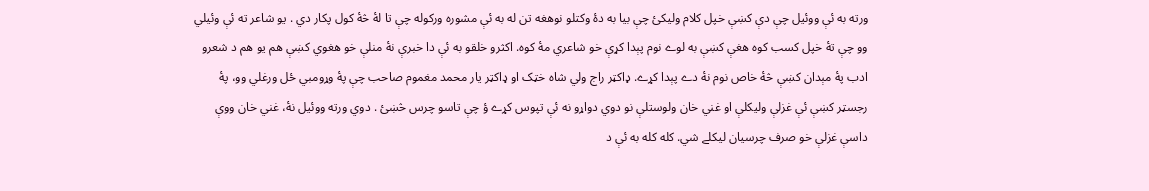ورته به ئې ووئيل چې دې کښې خپل کلام وليکئ چې بيا به دۀ وکتلو نوهغه تن له به ئې مشوره ورکوله چې تا لۀ څۀ کول پکار دي . يو شاعر ته ئې وئيلي وو چې تۀ خپل کسب کوه هغې کښې به لوے نوم پېدا کړې خو شاعري مۀ کوه. اکثرو خلقو به ئې دا خبرې نۀ منلې خو هغوي کښې هم يو هم د شعرو ادب پۀ مېدان کښې څۀ خاص نوم نۀ دے پېدا کړے. ډاکټر راج ولي شاه خټک او ډاکټر يار محمد مغموم صاحب چې پۀ وړومبي ځل ورغلي وو، پۀ رجسټر کښې ئې غزلې وليکلې او غني خان ولوستلې نو دوي دواړو نه ئې تپوس کړے ؤ چې تاسو چرس څښئ . دوي ورته ووئيل نۀ، غني خان ووې داسې غزلې خو صرف چرسيان ليکلے شي. کله کله به ئې د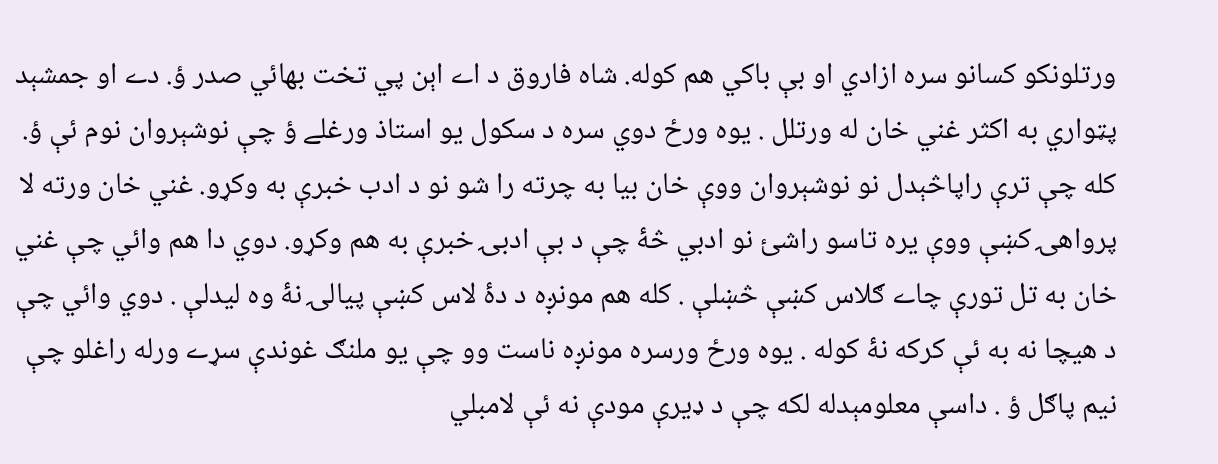ورتلونکو کسانو سره ازادي او بې باکي هم کوله. شاه فاروق د اے اېن پي تخت بهائي صدر ؤ. دے او جمشېد پټواري به اکثر غني خان له ورتلل . يوه ورځ دوي سره د سکول يو استاذ ورغلے ؤ چې نوشېروان نوم ئې ؤ. کله چې ترې راپاڅېدل نو نوشېروان ووې خان بيا به چرته را شو نو د ادب خبرې به وکړو. غني خان ورته لا پرواهۍ کښې ووې يره تاسو راشئ نو ادبي څۀ چې د بې ادبۍ خبرې به هم وکړو. دوي دا هم وائي چې غني خان به تل تورې چاے ګلاس کښې څښلې . کله هم مونږه د دۀ لاس کښې پيالۍ نۀ وه ليدلې . دوي وائي چې د هيچا نه به ئې کرکه نۀ کوله . يوه ورځ ورسره مونږه ناست وو چې يو ملنګ غوندې سړے ورله راغلو چې نيم پاګل ؤ . داسې معلومېدله لکه چې د ډيرې مودې نه ئې لامبلي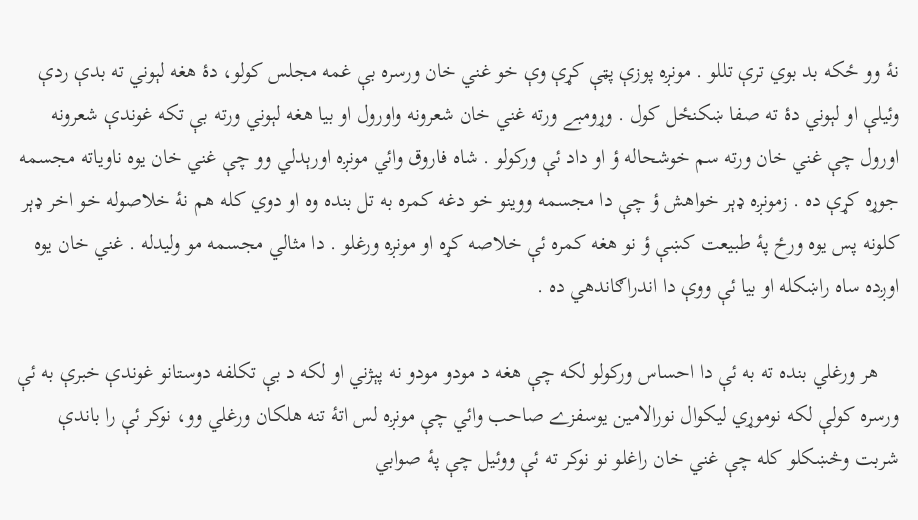نۀ وو ځکه بد بوي ترې تللو . مونږه پوزې پټې کړې وې خو غني خان ورسره بې غمه مجلس کولو، دۀ هغه لېوني ته بدې ردې وئيلې او لېوني دۀ ته صفا ښکنځل کول . وړومبے ورته غني خان شعرونه واورول او بيا هغه لېوني ورته بې تکه غوندې شعرونه اورول چې غني خان ورته سم خوشحاله ؤ او داد ئې ورکولو . شاه فاروق وائي مونږه اورېدلي وو چې غني خان يوه ناوياته مجسمه جوړه کړې ده . زمونږه ډېر خواهش ؤ چې دا مجسمه ووينو خو دغه کمره به تل بنده وه او دوي کله هم نۀ خلاصوله خو اخر ډېر کلونه پس يوه ورځ پۀ طبيعت کښې ؤ نو هغه کمره ئې خلاصه کړه او مونږه ورغلو . دا مثالي مجسمه مو وليدله . غني خان يوه اوږده ساه راښکله او بيا ئې ووې دا اندراګاندهي ده .

    هر ورغلي بنده ته به ئې دا احساس ورکولو لکه چې هغه د مودو مودو نه پېژني او لکه د بې تکلفه دوستانو غوندې خبرې به ئې ورسره کولې لکه نوموړي ليکوال نورالامين يوسفزے صاحب وائي چې مونږه لس اتۀ تنه هلکان ورغلي وو، نوکر ئې را باندې شربت وڅښکلو کله چې غني خان راغلو نو نوکر ته ئې ووئيل چې پۀ صوابي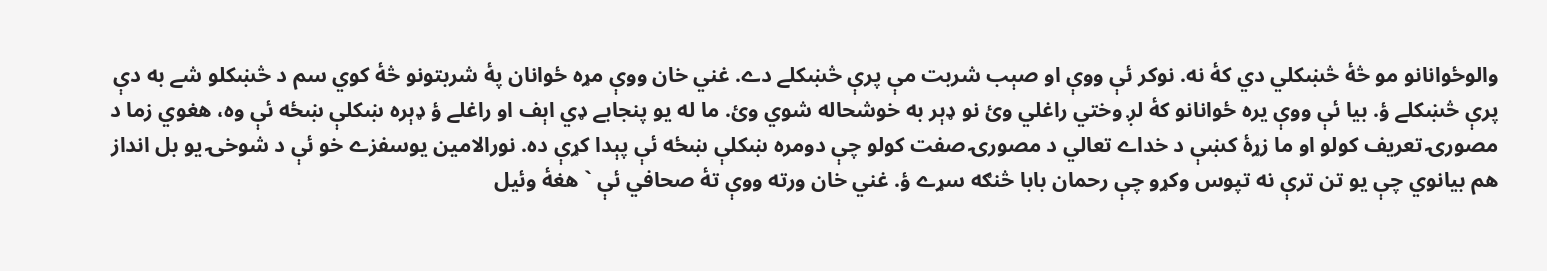والوځوانانو مو څۀ څښکلي دي کۀ نه. نوکر ئې ووې او صېب شربت مې پرې څښکلے دے. غني خان ووې مړه ځوانان پۀ شربتونو څۀ کوي سم د څښکلو شے به دې پرې څښکلے ؤ. بيا ئې ووې يره ځوانانو کۀ لږ وختي راغلي وئ نو ډېر به خوشحاله شوي وئ. ما له يو پنجابے ډي اېف او راغلے ؤ ډېره ښکلې ښځه ئې وه، هغوي زما د مصورۍ تعريف کولو او ما زړۀ کښې د خداے تعالي د مصورۍ صفت کولو چې دومره ښکلې ښځه ئې پېدا کړې ده. نورالامين يوسفزے خو ئې د شوخۍ يو بل انداز هم بيانوي چې يو تن ترې نه تپوس وکړو چې رحمان بابا څنګه سړے ؤ. غني خان ورته ووې تۀ صحافي ئې ` هغۀ وئيل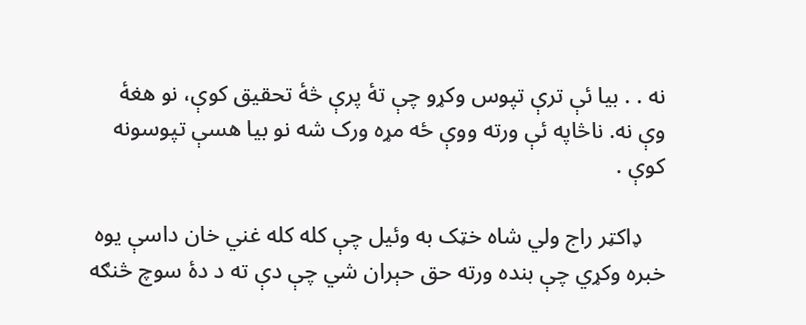نه . . بيا ئې ترې تپوس وکړو چې تۀ پرې څۀ تحقيق کوې، نو هغۀ وې نه. ناڅاپه ئې ورته ووې ځه مړه ورک شه نو بيا هسې تپوسونه کوې .

    ډاکټر راج ولي شاه خټک به وئيل چې کله کله غني خان داسې يوه خبره وکړي چې بنده ورته حق حېران شي چې دې ته د دۀ سوچ څنګه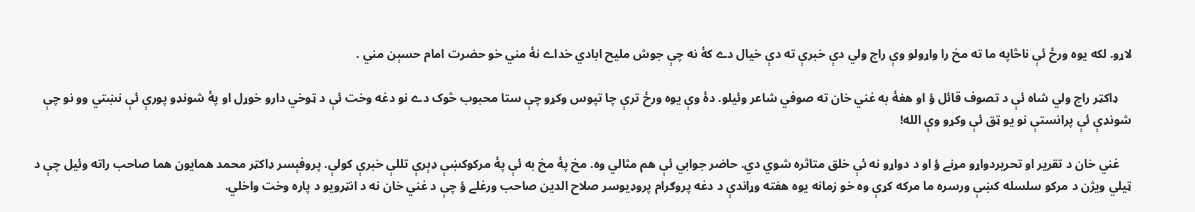لاړو. لکه يوه ورځ ئې ناڅاپه ما ته مخ را واړولو وې راج ولي دې خبرې ته دې خيال دے کۀ نه چې جوش مليح ابادي خداے نۀ مني خو حضرت امام حسېن مني .

    ډاکټر راج ولي شاه ئې د تصوف قائل ؤ او هغۀ به غني خان ته صوفي شاعر وئيلو. دۀ وې يوه ورځ ترې چا تپوس وکړو چې ستا محبوب څوک دے نو دغه وخت ئې د ټوخي دارو خوړل او پۀ شونډو پورې ئې نښتي وو نو چې شونډې ئې پرانستې نو يو ټق ئې وکړو وې الله!

    غني خان د تقرير او تحريردواړو مړنے ؤ او د دواړو نه ئې خلق متاثره شوي دي. حاضر جوابي ئې هم مثالي وه. مخ پۀ مخ به ئې پۀ مرکوکښې ډېرې تللې خبرې کولې. پروفېسر ډاکټر محمد همايون هما صاحب راته وئيل چې د ټيلي ويژن د مرکو سلسله کښې ورسره ما مرکه کړې وه خو زمانه يوه هفته وړاندې د دغه پروګرام پروډيوسر صلاح الدين صاحب ورغلے ؤ چې د غني خان نه د انټرويو د پاره وخت واخلي.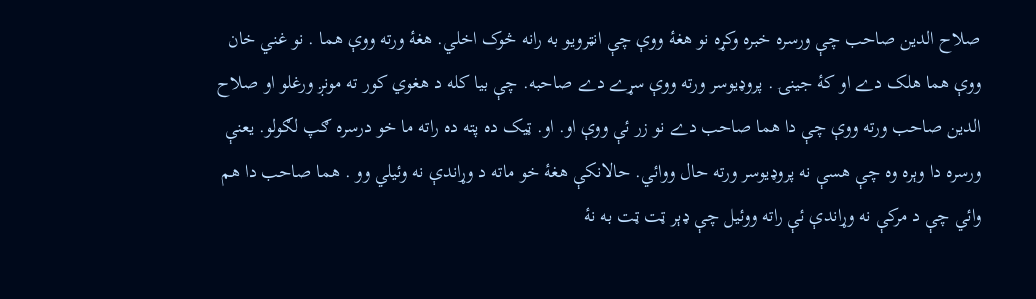صلاح الدين صاحب چې ورسره خبره وکړه نو هغۀ ووې چې انټرويو به رانه څوک اخلي. هغۀ ورته ووې هما . نو غني خان ووې هما هلک دے او کۀ جينۍ . پروډيوسر ورته ووې سړے دے صاحبه. چې بيا کله د هغوي کور ته مونږ ورغلو او صلاح الدين صاحب ورته ووې چې دا هما صاحب دے نو زر ئې ووې او. او. ټيک ده پته ده راته ما خو درسره ګپ لګولو. يعنې ورسره دا وېره وه چې هسې نه پروډيوسر ورته حال ووائي. حالانکې هغۀ خو ماته د وړاندې نه وئيلي وو . هما صاحب دا هم وائي چې د مرکې نه وړاندې ئې راته ووئيل چې ډېر ټت ټت به نۀ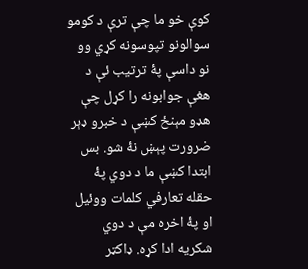کوې خو ما چې ترې د کومو سوالونو تپوسونه کړي وو نو داسې پۀ ترتيب ئې د هغې جوابونه را کړل چې هډو مېنځ کښې د خبرو ډېر ضرورت پېښ نۀ شو. بس ابتدا کښې ما د دوي پۀ حقله تعارفي کلمات ووئيل او پۀ اخره مې د دوي شکريه ادا کړه. ډاکټر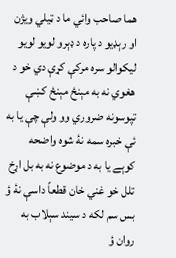هما صاحب وائي ما د ټيلي ويژن او رېډيو د پاره د ډېرو لويو لويو ليکوالو سره مرکې کړې دي خو د هغوي نه به مېنځ مېنځ کښې تپوسونه ضروري وو ولې چې يا به ئې خبره سمه نۀ شوه واضحه کوېے يا به د موضوع نه به بل اړخ تلل خو غني خان قطعاً داسې نۀ ؤ بس سم لکه د سيند سېلاب به روان ؤ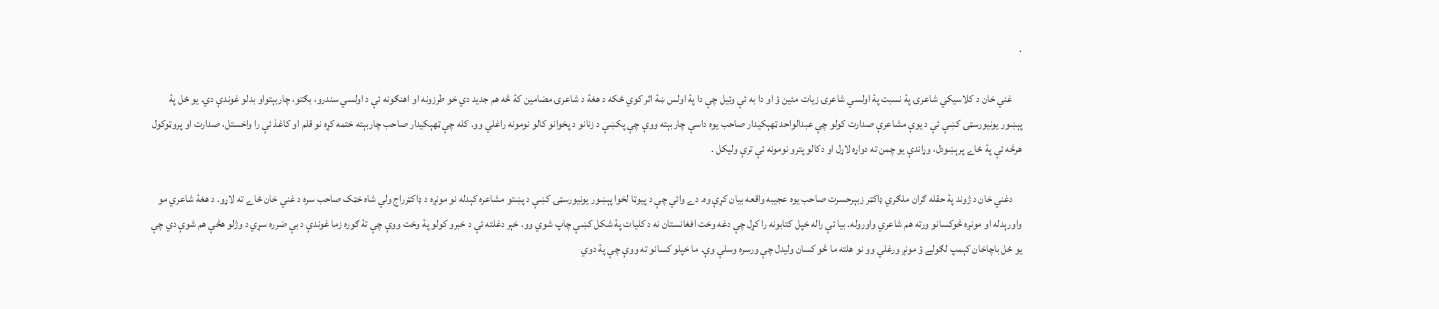.

    غني خان د کلاسيکي شاعرۍ پۀ نسبت پۀ اولسي شاعرۍ زيات مئين ؤ او دا به ئې وئيل چې دا پۀ اولس ښۀ اثر کوي ځکه د هغۀ د شاعرۍ مضامين کۀ څه هم جديد دي خو طرزونه او اهنګونه ئې د اولسي سندرو، بګتو، چاربېتواو بدلو غوندې دي. يو ځل پۀ پېښور يونيورسټۍ کښې ئې د يوې مشاعرې صدارت کولو چې عبدالواحد ټهېکيدار صاحب يوه داسې چاربېته ووې چې پکښې د زنانو د پخوانو کالو نومونه راغلي وو. کله چې ټهېکيدار صاحب چاربېته ختمه کړه نو قلم او کاغذ ئې را واخستل، صدارت او پروټوکول هرڅه ئې پۀ ځاے پرېښودل، وړاندې يو چمن ته دواړه لاړل او دکالو پترو نومونه ئې ترې وليکل .

    دغني خان د ژوند پۀ حقله ګران ملګري ډاکټر زبېرحسرت صاحب يوه عجيبه واقعه بيان کړې وه. دے وائي چې د پيوټا لخوا پېښور يونيورسټۍ کښې د پښتو مشاعره کېدله نو مونږه د ډاکټرراج ولي شاه خټک صاحب سره د غني خان ځاے ته لاړو. د هغۀ شاعري مو واورېدله او مونږه څوکسانو ورته هم شاعري واوروله. بيا ئې راله خپل کتابونه را کړل چې دغه وخت افغانستان نه د کليات پۀ شکل کښې چاپ شوي وو. خېر دغلته ئې د خبرو کولو پۀ وخت ووې چې تۀ ګوره زما غوندې د بې ضرره سړي د وژلو هڅې هم شوې دي چې يو ځل باچاخان کېمپ لګولے ؤ مونږ ورغلي وو نو هلته ما څو کسان وليدل چې ورسره وسلې وې. ما خپلو کسانو ته ووې چې پۀ دوي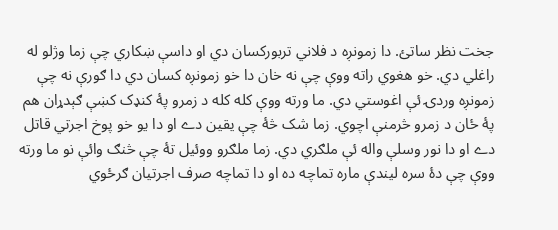جخت نظر ساتئ. دا زمونږه د فلاني تربورکسان دي او داسې ښکاري چې زما وژلو له راغلي دي. خو هغوي راته ووې چې نه خان دا خو زمونږه کسان دي دا ګورې نه چې زمونږه وردۍ ئې اغوستي دي. ما ورته ووې کله کله د زمرو پۀ کنډک کښې ګېدړان هم پۀ ځان د زمرو څرمنې اچوي. زما شک څۀ چې يقين دے او دا يو خو پوخ اجرتي قاتل دے او دا نور وسلې واله ئې ملګري دي. زما ملګرو ووئيل تۀ چې څنګ وائې نو ما ورته ووې چې دۀ سره ليندې ماره تماچه ده او دا تماچه صرف اجرتيان ګرځوي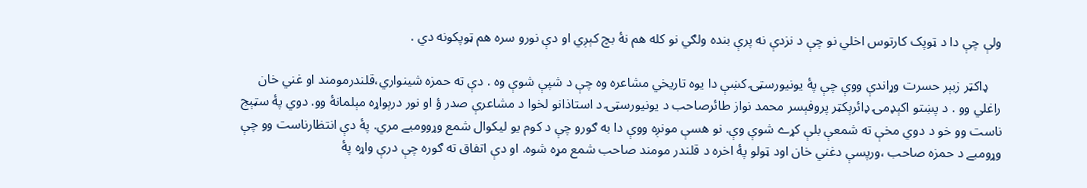ولې چې دا د ټوپک کارتوس اخلي نو چې د نزدې نه پرې بنده ولګي نو کله هم نۀ بچ کېږي او دې نورو سره هم ټوپکونه دي .

    ډاکټر زبېر حسرت وړاندې ووې چې پۀ يونيورسټۍ کښې دا يوه تاريخي مشاعره وه چې د شپې شوې وه . دې ته حمزه شينواري،قلندرمومند او غني خان راغلي وو . د پښتو اکېډمۍ ډائرېکټر پروفېسر محمد نواز طائرصاحب د يونيورسټۍ د استاذانو لخوا د مشاعرې صدر ؤ او نور درېواړه مېلمانۀ وو. دوي پۀ سټېج ناست وو خو د دوي مخې ته شمعې بلې کړے شوې وې. نو هسې مونږه ووې دا به ګورو چې د کوم يو ليکوال شمع وړوومبے مري. پۀ دې انتظارناست وو چې وړومبے د حمزه صاحب ،ورپسې دغني خان اود ټولو پۀ اخره د قلندر مومند صاحب شمع مړه شوه. او دې اتفاق ته ګوره چې درې واړه پۀ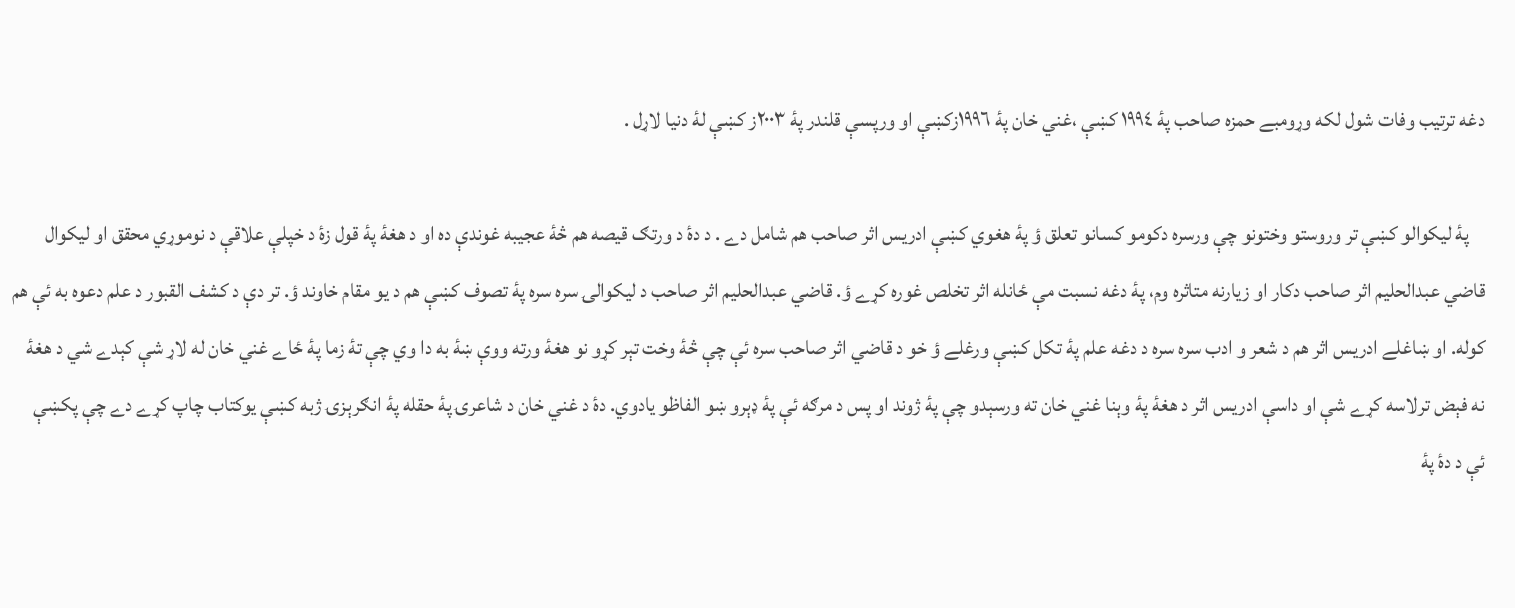دغه ترتيب وفات شول لکه وړومبے حمزه صاحب پۀ ١٩٩٤ کښې ،غني خان پۀ ١٩٩٦زکښې او ورپسې قلندر پۀ ٢٠٠٣ز کښې لۀ دنيا لاړل .

    پۀ ليکوالو کښې تر وروستو وختونو چې ورسره دکومو کسانو تعلق ؤ پۀ هغوي کښې ادريس اثر صاحب هم شامل دے . د دۀ د ورتګ قيصه هم څۀ عجيبه غوندې ده او د هغۀ پۀ قول زۀ د خپلې علاقې د نوموړي محقق او ليکوال قاضي عبدالحليم اثر صاحب دکار او زيارنه متاثره وم، پۀ دغه نسبت مې ځانله اثر تخلص غوره کړے ؤ. قاضي عبدالحليم اثر صاحب د ليکوالۍ سره سره پۀ تصوف کښې هم د يو مقام خاوند ؤ. تر دې د کشف القبور د علم دعوه به ئې هم کوله. او ښاغلے ادريس اثر هم د شعر و ادب سره سره د دغه علم پۀ تکل کښې ورغلے ؤ خو د قاضي اثر صاحب سره ئې چې څۀ وخت تېر کړو نو هغۀ ورته ووې ښۀ به دا وي چې تۀ زما پۀ ځاے غني خان له لاړ شې کېدے شي د هغۀ نه فېض ترلاسه کړے شې او داسې ادريس اثر د هغۀ پۀ وېنا غني خان ته ورسېدو چې پۀ ژوند او پس د مرګه ئې پۀ ډېرو ښو الفاظو يادوي. دۀ د غني خان د شاعرۍ پۀ حقله پۀ انګرېزۍ ژبه کښې يوکتاب چاپ کړے دے چې پکښې ئې د دۀ پۀ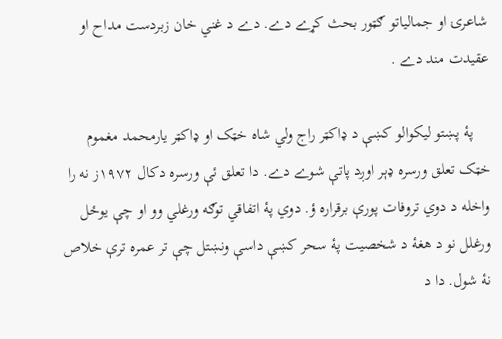شاعرۍ او جمالياتو ګټور بحث کړے دے. دے د غني خان زبردست مداح او عقيدت مند دے .

    پۀ پښتو ليکوالو کښې د ډاکټر راج ولي شاه خټک او ډاکټر يارمحمد مغموم خټک تعلق ورسره ډېر اوږد پاتې شوے دے. دا تعلق ئې ورسره دکال ١٩٧٢ز نه را واخله د دوي تروفات پورې برقراره ؤ. دوي پۀ اتفاقي توګه ورغلي وو او چې يوځل ورغلل نو د هغۀ د شخصيت پۀ سحر کښې داسې ونښتل چې تر عمره ترې خلاص نۀ شول. دا د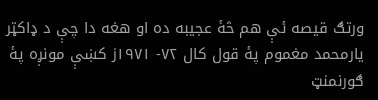ورتګ قيصه ئې هم څۀ عجيبه ده او هغه دا چې د ډاکټر يارمحمد مغموم پۀ قول کال ٧٢- ١٩٧١ز کښې مونږه پۀ ګورنمنټ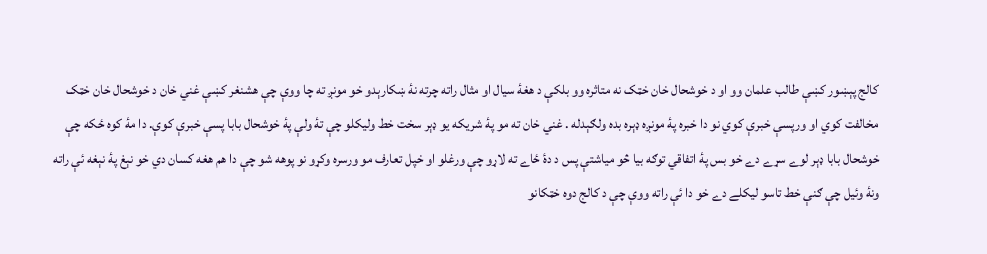کالج پېښور کښې طالب علمان وو او د خوشحال خان خټک نه متاثره وو بلکې د هغۀ سيال او مثال راته چرته نۀ ښکارېدو خو مونږ ته چا ووې چې هشنغر کښې غني خان د خوشحال خان خټک مخالفت کوي او ورپسې خبرې کوي نو دا خبره پۀ مونږه ډېره بده ولګېدله . غني خان ته مو پۀ شريکه يو ډېر سخت خط وليکلو چې تۀ ولې پۀ خوشحال بابا پسې خبرې کوې. دا مۀ کوه ځکه چې خوشحال بابا ډېر لوے سړے دے خو بس پۀ اتفاقي توګه بيا څو مياشتې پس د دۀ ځاے ته لاړو چې ورغلو او خپل تعارف مو ورسره وکړو نو پوهه شو چې دا هم هغه کسان دي خو نېغ پۀ نېغه ئې راته ونۀ وئيل چې ګنې خط تاسو ليکلے دے خو دا ئې راته ووې چې د کالج دوه خټکانو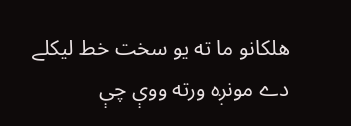هلکانو ما ته يو سخت خط ليکلے دے مونږه ورته ووې چې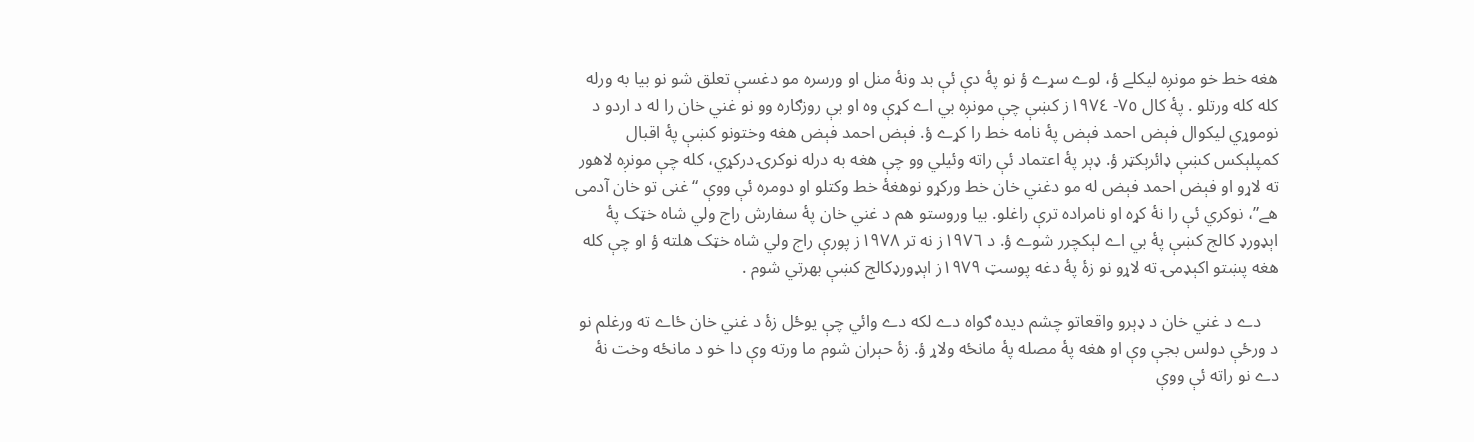هغه خط خو مونږه ليکلے ؤ، لوے سړے ؤ نو پۀ دې ئې بد ونۀ منل او ورسره مو دغسې تعلق شو نو بيا به ورله کله کله ورتلو . پۀ کال ٧٥- ١٩٧٤ز کښې چې مونږه بي اے کړې وه او بې روزګاره وو نو غني خان را له د اردو د نوموړي ليکوال فېض احمد فېض پۀ نامه خط را کړے ؤ. فېض احمد فېض هغه وختونو کښې پۀ اقبال کمپلېکس کښې ډائرېکټر ؤ. ډېر پۀ اعتماد ئې راته وئيلي وو چې هغه به درله نوکرۍ درکړي، کله چې مونږه لاهور ته لاړو او فېض احمد فېض له مو دغني خان خط ورکړو نوهغۀ خط وکتلو او دومره ئې ووې “غنى تو خان آدمى هے”، نوکري ئې را نۀ کړه او نامراده ترې راغلو. بيا وروستو هم د غني خان پۀ سفارش راج ولي شاه خټک پۀ اېډورډ کالج کښې پۀ بي اے لېکچرر شوے ؤ. د ١٩٧٦ز نه تر ١٩٧٨ز پورې راج ولي شاه خټک هلته ؤ او چې کله هغه پښتو اکېډمۍ ته لاړو نو زۀ پۀ دغه پوسټ ١٩٧٩ز اېډورډکالج کښې بهرتي شوم .

    دے د غني خان د ډېرو واقعاتو چشم ديده ګواه دے لکه دے وائي چې يوځل زۀ د غني خان ځاے ته ورغلم نو د ورځې دولس بجې وې او هغه پۀ مصله پۀ مانځه ولاړ ؤ. زۀ حېران شوم ما ورته وې دا خو د مانځه وخت نۀ دے نو راته ئې ووې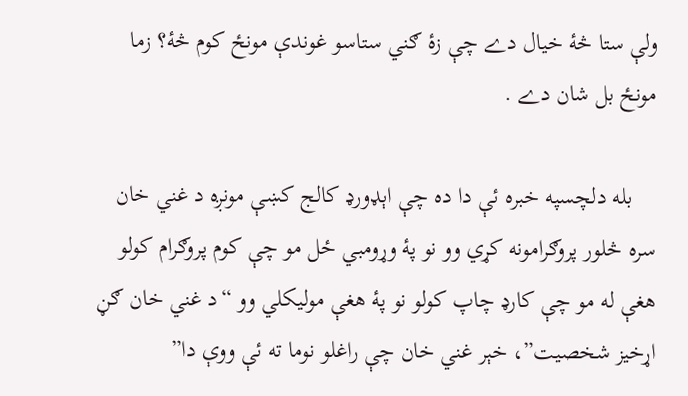ولې ستا څۀ خيال دے چې زۀ ګني ستاسو غوندې مونځ کوم څۀ؟ زما مونځ بل شان دے .

    بله دلچسپه خبره ئې دا ده چې اېډورډ کالج کښې مونږه د غني خان سره څلور پروګرامونه کړي وو نو پۀ وړومبي ځل مو چې کوم پروګرام کولو هغې له مو چې کارډ چاپ کولو نو پۀ هغې موليکلي وو “د غني خان ګڼ اړخيز شخصيت”، خېر غني خان چې راغلو نوما ته ئې ووې دا”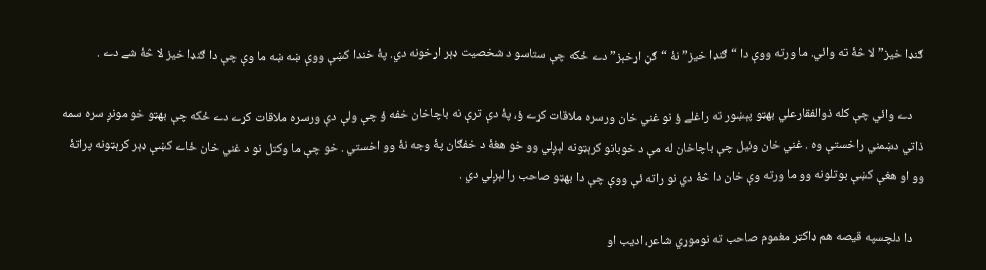ګنډا خيز” لا څۀ ته وائي. ما ورته ووې دا “ګنډا خيز” نۀ “ګڼ اړخېز” دے ځکه چې ستاسو د شخصيت ډېر اړخونه دي. پۀ خندا کښې ووې ښه ښه ما وې چې دا ګنډا خيز لا څۀ شے دے .

    دے وائي چې کله ذوالفقارعلي بهټو پېښور ته راغلے ؤ نو غني خان ورسره ملاقات کړے ؤ، پۀ دې ترې نه باچاخان خفه ؤ چې ولې دې ورسره ملاقات کړے دے ځکه چې بهټو خو مونږ سره سمه ذاتي دښمني راخستې وه . غني خان وئيل چې باچاخان له مې د خوبانو کرېټونه لېږلي وو خو هغۀ د خفګان پۀ وجه نۀ وو اخستي . خو چې ما وکتل نو د غني خان ځاے کښې ډېر کرېټونه پراتۀ وو او هغې کښې بوتلونه وو ما ورته وې خان دا څۀ دي نو راته ئې ووې چې دا بهټو صاحب را لېږلي دي .

    دا دلچسپه قيصه هم ډاکټر مغموم صاحب ته نوموړي شاعر، اديب او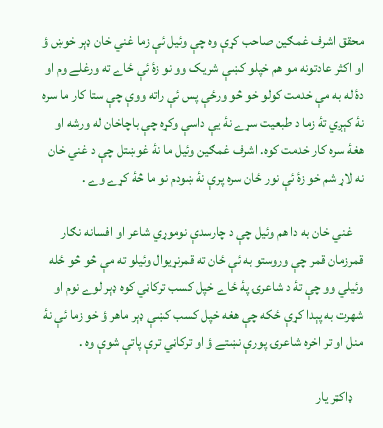محقق اشرف غمګين صاحب کړې وه چې وئيل ئې زما غني خان ډېر خوښ ؤ او اکثر عادتونه مو هم خپلو کښې شريک وو نو زۀ ئې ځاے ته ورغلے وم او دۀ له به مې خدمت کولو خو څو ورځې پس ئې راته ووې چې ستا کار ما سره نۀ کېږي تۀ زما د طبعيت سړے نۀ يې داسې وکړه چې باچاخان له ورشه او هغۀ سره کار خدمت کوه. اشرف غمګين وئيل ما نۀ غوښتل چې د غني خان نه لاړ شم خو زۀ ئې نور ځان سره پرې نۀ ښودم نو ما څۀ کړے وے .

    غني خان به دا هم وئيل چې د چارسدې نوموړي شاعر او افسانه نګار قمرزمان قمر چې وروستو به ئې ځان ته قمرنړيوال وئيلو ته مې څو څو ځله وئيلي وو چې تۀ د شاعرۍ پۀ ځاے خپل کسب ترکاڼي کوه ډېر لوے نوم او شهرت به پېدا کړې ځکه چې هغه خپل کسب کښې ډېر ماهر ؤ خو زما ئې نۀ منل او تر اخره شاعرۍ پورې نښتے ؤ او ترکاڼي ترې پاتې شوې وه .

    ډاکټر يار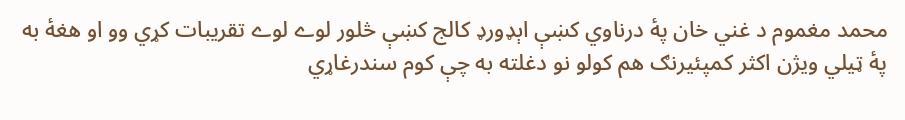محمد مغموم د غني خان پۀ درناوي کښې اېډورډ کالج کښې څلور لوے لوے تقريبات کړي وو او هغۀ به پۀ ټيلي ويژن اکثر کمپئيرنګ هم کولو نو دغلته به چې کوم سندرغاړي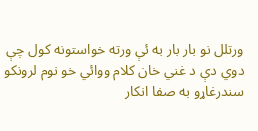ورتلل نو بار بار به ئې ورته خواستونه کول چې دوي دې د غني خان کلام ووائي خو نوم لرونکو سندرغاړو به صفا انکار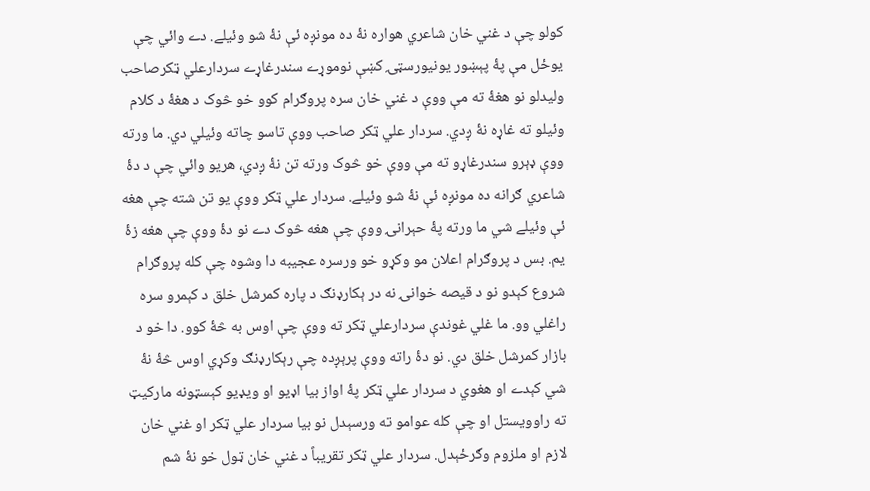کولو چې د غني خان شاعري هواره نۀ ده مونږه ئې نۀ شو وئيلے. دے وائي چې يوځل مې پۀ پېښور يونيورسټۍ کښې نوموړے سندرغاړے سردارعلي ټکرصاحب وليدلو نو هغۀ ته مې ووې د غني خان سره پروګرام کوو خو څوک د هغۀ د کلام وئيلو ته غاړه نۀ ږدي. سردار علي ټکر صاحب ووې تاسو چاته وئيلي دي. ما ورته ووې ډېرو سندرغاړو ته مې ووې خو څوک ورته تن نۀ ږدي، هريو وائي چې د دۀ شاعري ګرانه ده مونږه ئې نۀ شو وئيلے. سردار علي ټکر ووې يو تن شته چې هغه ئې وئيلے شي ما ورته پۀ حېرانۍ ووې چې هغه څوک دے نو دۀ ووې چې هغه زۀ يم. بس د پروګرام اعلان مو وکړو خو ورسره عجيبه دا وشوه چې کله پروګرام شروع کېدو نو د قيصه خوانۍ نه در ېکارډنګ د پاره کمرشل خلق د کېمرو سره راغلي وو. ما غلي غوندې سردارعلي ټکر ته ووې چې اوس به څۀ کوو. دا خو د بازار کمرشل خلق دي. نو دۀ راته ووې پرېږده چې رېکارډنګ وکړي اوس څۀ نۀ شي کېدے او هغوي د سردار علي ټکر پۀ اواز بيا اډيو او ويډيو کېسټونه مارکيټ ته راوويستل او چې کله عوامو ته ورسېدل نو بيا سردار علي ټکر او غني خان لازم او ملزوم وګرځېدل. سردار علي ټکر تقريباً د غني خان ټول خو نۀ شم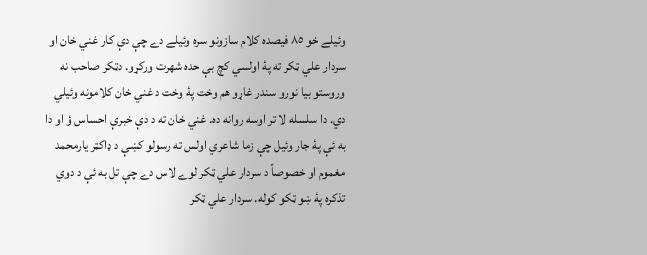وئيلے خو ٨٥ فيصده کلام سازونو سره وئيلے دے چې دې کار غني خان او سردار علي ټکر ته پۀ اولسي کچ بې حده شهرت ورکړو. دټکر صاحب نه وروستو بيا نورو سندر غاړو هم وخت پۀ وخت د غني خان کلامونه وئيلي دي. دا سلسله لا تر اوسه روانه ده. غني خان ته د دې خبرې احساس ؤ او دا به ئې پۀ جار وئيل چې زما شاعري اولس ته رسولو کښې د ډاکټر يارمحمد مغموم او خصوصاً د سردار علي ټکر لوے لاس دے چې تل به ئې د دوي تذکره پۀ ښو ټکو کوله. سردار علي ټکر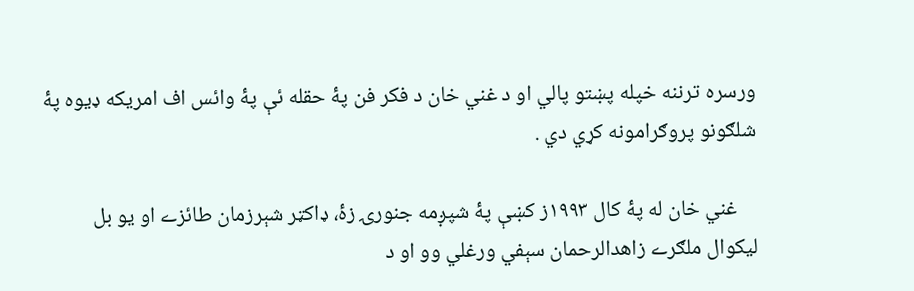ورسره ترننه خپله پښتو پالي او د غني خان د فکر فن پۀ حقله ئې پۀ وائس اف امريکه ډيوه پۀ شلګونو پروګرامونه کړي دي .

    غني خان له پۀ کال ١٩٩٣ز کښې پۀ شپږمه جنورۍ زۀ، ډاکټر شېرزمان طائزے او يو بل ليکوال ملګرے زاهدالرحمان سېفي ورغلي وو او د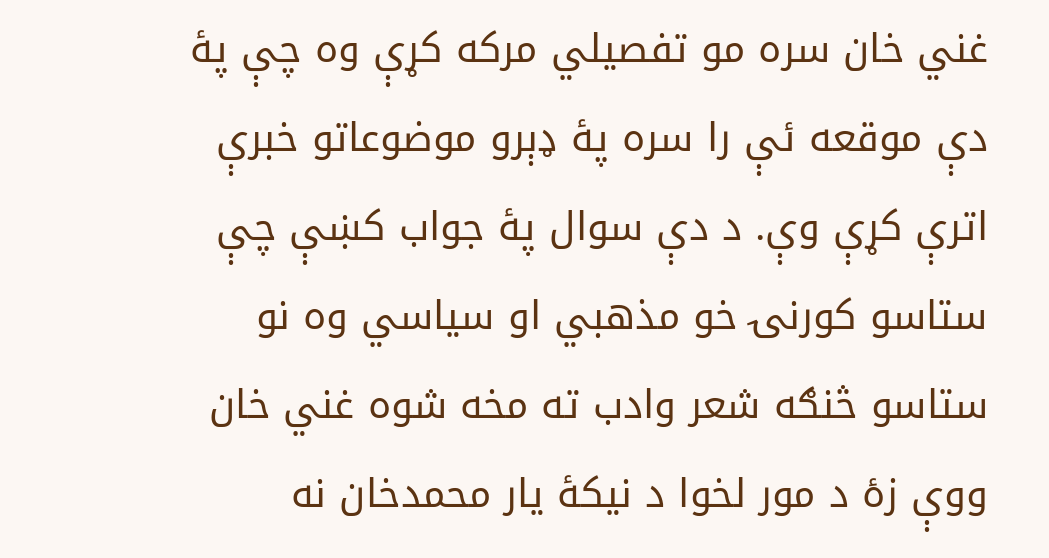غني خان سره مو تفصيلي مرکه کړې وه چې پۀ دې موقعه ئې را سره پۀ ډېرو موضوعاتو خبرې اترې کړې وې. د دې سوال پۀ جواب کښې چې ستاسو کورنۍ خو مذهبي او سياسي وه نو ستاسو څنګه شعر وادب ته مخه شوه غني خان ووې زۀ د مور لخوا د نيکۀ يار محمدخان نه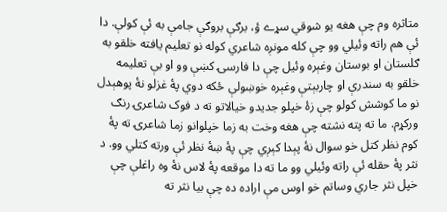متاثره وم چې هغه يو شوقي سړے ؤ، برګې بروګې جامې به ئې کولې. دا ئې هم راته وئيلي وو چې کله مونږه شاعري کوله نو تعليم يافته خلقو به ګلستان او بوستان وغېره وئيل چې دا فارسۍ کښې وو او بې تعليمه خلقو به سندرې او چاربېتې وغېره خوښولې ځکه دوي پۀ غزلو نۀ پوهېدل نو ما کوشش کولو چې زۀ خپلو جديدو خيالاتو ته د فوک شاعرۍ رنګ ورکړم. ما ته پته نشته چې هغه وخت به زما خپلوانو زما شاعرۍ ته پۀ کوم نظر کتل خو سوال نۀ پېدا کېږي چې پۀ ښۀ نظر ئې ورته کتلي وو. د نثر پۀ حقله ئې راته وئيلي وو ما ته دا موقعه پۀ لاس نۀ وه راغلې چې خپل نثر جاري وساتم خو اوس مې اراده ده چې بيا نثر ته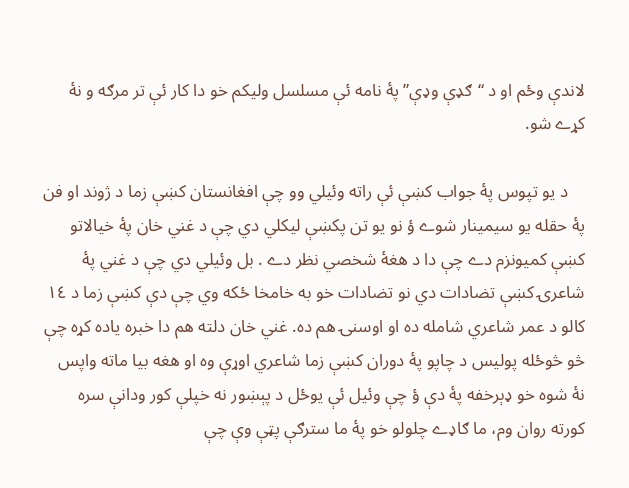لاندې وځم او د “ګډې وډې” پۀ نامه ئې مسلسل وليکم خو دا کار ئې تر مرګه و نۀ کړے شو.

    د يو تپوس پۀ جواب کښې ئې راته وئيلي وو چې افغانستان کښې زما د ژوند او فن پۀ حقله يو سيمينار شوے ؤ نو يو تن پکښې ليکلي دي چې د غني خان پۀ خيالاتو کښې کميونزم دے چې دا د هغۀ شخصي نظر دے . بل وئيلي دي چې د غني پۀ شاعرۍ کښې تضادات دي نو تضادات خو به خامخا ځکه وي چې دې کښې زما د ١٤ کالو د عمر شاعري شامله ده او اوسنۍ هم ده. غني خان دلته هم دا خبره ياده کړه چې څو څوځله پوليس د چاپو پۀ دوران کښې زما شاعري اوړې وه او هغه بيا ماته واپس نۀ شوه خو ډېرخفه پۀ دې ؤ چې وئيل ئې يوځل د پېښور نه خپلې کور ودانې سره کورته روان وم، ما ګاډے چلولو خو پۀ ما سترګې پټې وې چې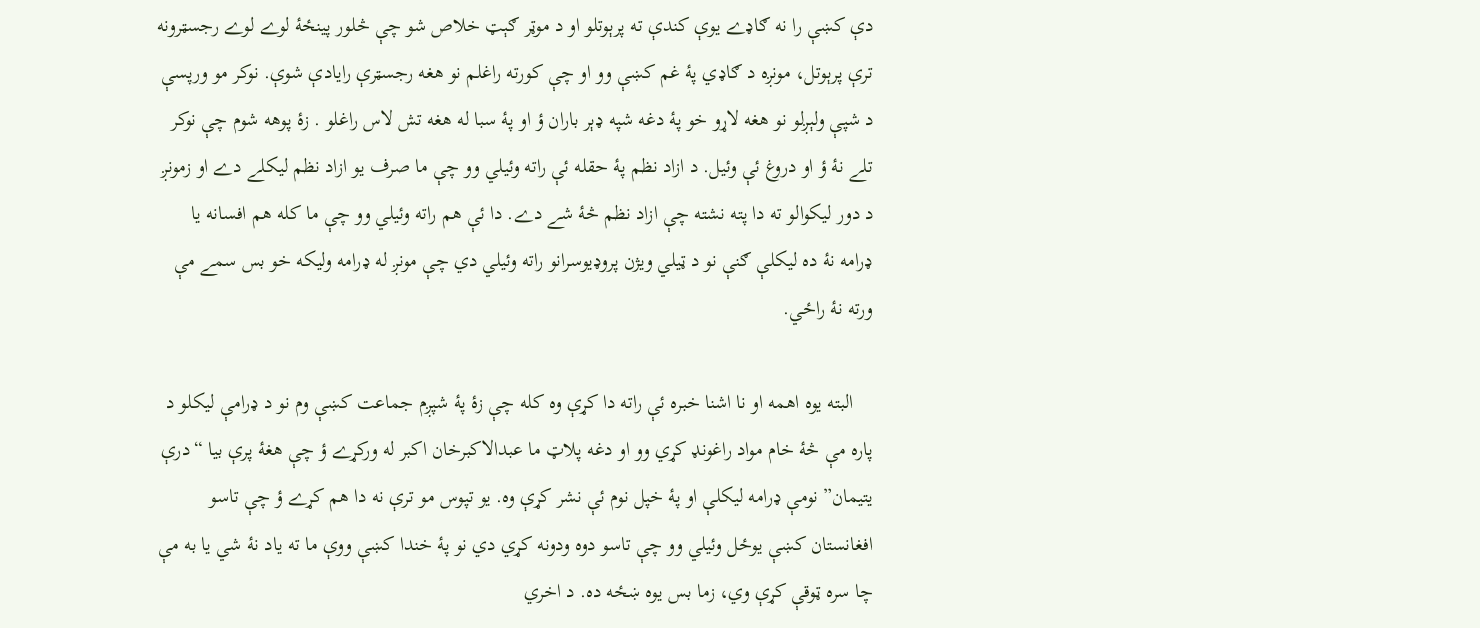دې کښې را نه ګاډے يوې کندې ته پرېوتلو او د موټر ګېټ خلاص شو چې څلور پينځۀ لوے لوے رجسټرونه ترې پرېوتل، مونږه د ګاډي پۀ غم کښې وو او چې کورته راغلم نو هغه رجسټرې رايادې شوې. نوکر مو ورپسې د شپې ولېږلو نو هغه لاړو خو پۀ دغه شپه ډېر باران ؤ او پۀ سبا له هغه تش لاس راغلو . زۀ پوهه شوم چې نوکر تلے نۀ ؤ او دروغ ئې وئيل. د ازاد نظم پۀ حقله ئې راته وئيلي وو چې ما صرف يو ازاد نظم ليکلے دے او زمونږ د دور ليکوالو ته دا پته نشته چې ازاد نظم څۀ شے دے. دا ئې هم راته وئيلي وو چې ما کله هم افسانه يا ډرامه نۀ ده ليکلې ګنې نو د ټيلي ويژن پروډيوسرانو راته وئيلي دي چې مونږ له ډرامه وليکه خو بس سمے مې ورته نۀ راځي.

    البته يوه اهمه او نا اشنا خبره ئې راته دا کړې وه کله چې زۀ پۀ شپږم جماعت کښې وم نو د ډرامې ليکلو د پاره مې څۀ خام مواد راغونډ کړي وو او دغه پلاټ ما عبدالاکبرخان اکبر له ورکړے ؤ چې هغۀ پرې بيا “درې يتيمان” نومې ډرامه ليکلې او پۀ خپل نوم ئې نشر کړې وه. يو تپوس مو ترې نه دا هم کړے ؤ چې تاسو افغانستان کښې يوځل وئيلي وو چې تاسو دوه ودونه کړي دي نو پۀ خندا کښې ووې ما ته ياد نۀ شي يا به مې چا سره ټوقې کړې وي، زما بس يوه ښځه ده. د اخري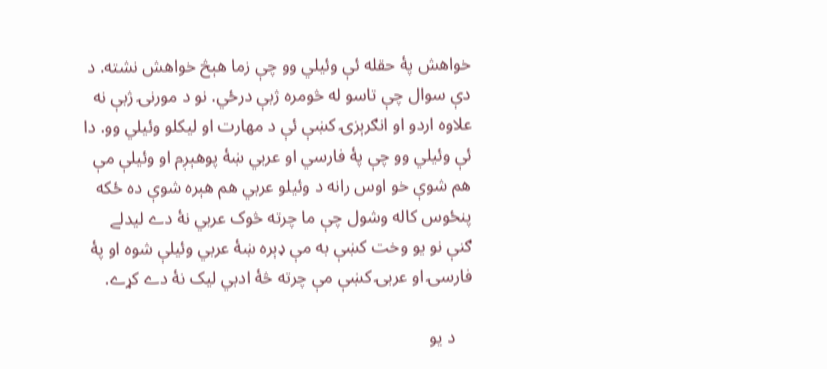خواهش پۀ حقله ئې وئيلي وو چې زما هېڅ خواهش نشته. د دې سوال چې تاسو له څومره ژبې درځي. نو د مورنۍ ژبې نه علاوه اردو او انګرېزۍ کښې ئې د مهارت او ليکلو وئيلي وو. دا ئې وئيلي وو چې پۀ فارسي او عربي ښۀ پوهېږم او وئيلې مې هم شوې خو اوس رانه د وئيلو عربي هم هېره شوې ده ځکه پنځوس کاله وشول چې ما چرته څوک عربي نۀ دے ليدلے ګنې نو يو وخت کښې به مې ډېره ښۀ عربي وئيلې شوه او پۀ فارسۍ او عربۍ کښې مې چرته څۀ ادبي ليک نۀ دے کړے.

    د يو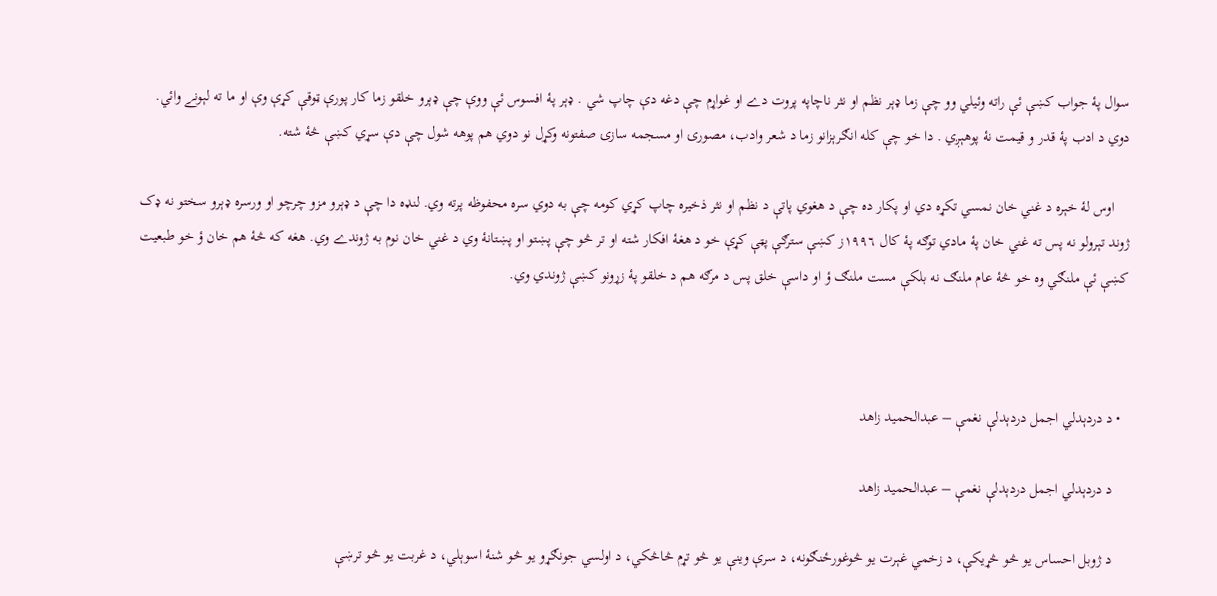سوال پۀ جواب کښې ئې راته وئيلي وو چې زما ډېر نظم او نثر ناچاپه پروت دے او غواړم چې دغه دې چاپ شي . ډېر پۀ افسوس ئې ووې چې ډېرو خلقو زما کار پورې ټوقې کړې وې او ما ته لېونے وائي. دوي د ادب پۀ قدر و قيمت نۀ پوهېږي . دا خو چې کله انګرېزانو زما د شعر وادب، مصورۍ او مسجمه سازۍ صفتونه وکړل نو دوي هم پوهه شول چې دې سړي کښې څۀ شته.

    اوس لۀ خېره د غني خان نمسي تکړه دي او پکار ده چې د هغوي پاتې د نظم او نثر ذخيره چاپ کړي کومه چې به دوي سره محفوظه پرته وي. لنډه دا چې د ډېرو مزو چرچو او ورسره ډېرو سختو نه ډک ژوند تېرولو نه پس ته غني خان پۀ مادي توګه پۀ کال ١٩٩٦ز کښې سترګې پټې کړې خو د هغۀ افکار شته او تر څو چې پښتو او پښتانۀ وي د غني خان نوم به ژوندے وي. هغه که څۀ هم خان ؤ خو طبعيت کښې ئې ملنګي وه خو څۀ عام ملنګ نه بلکې مست ملنګ ؤ او داسې خلق پس د مرګه هم د خلقو پۀ زړونو کښې ژوندي وي.



  • د دردېدلي اجمل دردېدلې نغمې – عبدالحميد زاهد

    د دردېدلي اجمل دردېدلې نغمې – عبدالحميد زاهد

    د ژوبل احساس يو څو څړيکې، د زخمي غېرت يو څوغورځنګونه، د سرې وينې يو څو تړم څاڅکي، د اولسي جونګړو يو څو شنۀ اسوېلي، د غربت يو څو ترښې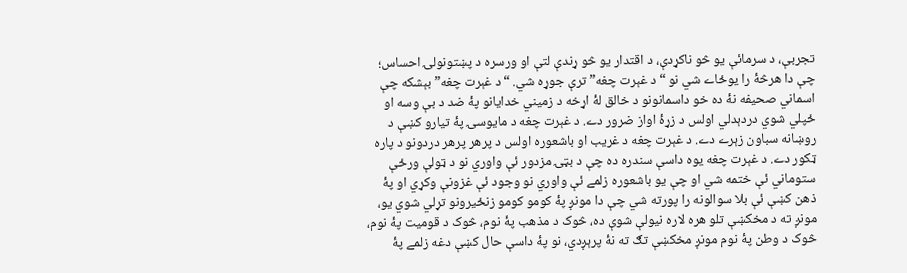تجربې، د سرمائې يو څو ناکړدې، د اقتدار يو څو ړندې لتې او ورسره د پښتونولۍ احساس؛ چې دا هرڅۀ را يوځاے شي نو “د غېرت چغه” ترې جوړه شي. “د غېرت چغه” بېشکه چې اسماني صحيفه نۀ ده خو داسمانونو د خالق لۀ اړخه د زميني خدايانو پۀ ضد د بې وسه او ځپلي شوي دردېدلي اولس د زړۀ اواز ضرور دے. د غېرت چغه د مايوسۍ پۀ تيارو کښې د روښانه سباون زېرے دے. د غېرت چغه د غريب او باشعوره اولس د پرهر پرهر دردونو د پاره ټکور دے. د غېرت چغه يوه داسې سندره ده چې د بټۍ مزدور ئې واوري نو د ټولې ورځې ستوماني ئې ختمه شي او چې يو باشعوره زلمے ئې واوري نو وجود ئې غزونې وکړي او پۀ ذهن کښې ئې بلا سوالونه را پورته شي چې دا مونږ پۀ کومو کومو زنځيرونو تړلي شوي يو، مونږ ته د مخکښې تلو هره لاره نيولې شوې ده، څوک د مذهب پۀ نوم، څوک د قوميت پۀ نوم، څوک د وطن پۀ نوم مونږ مخکښې تګ ته نۀ پرېږدي، نو پۀ داسې حال کښې دغه زلمے پۀ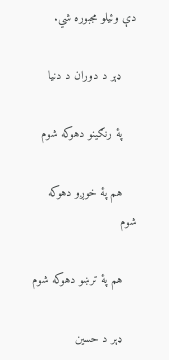دې وئيلو مجبوره شي.

    ډېر د دوران د دنيا

    پۀ رنګينو دهوکه شوم

    هم پۀ خوږو دهوکه شوم

    هم پۀ ترښو دهوکه شوم

    ډېر د حسين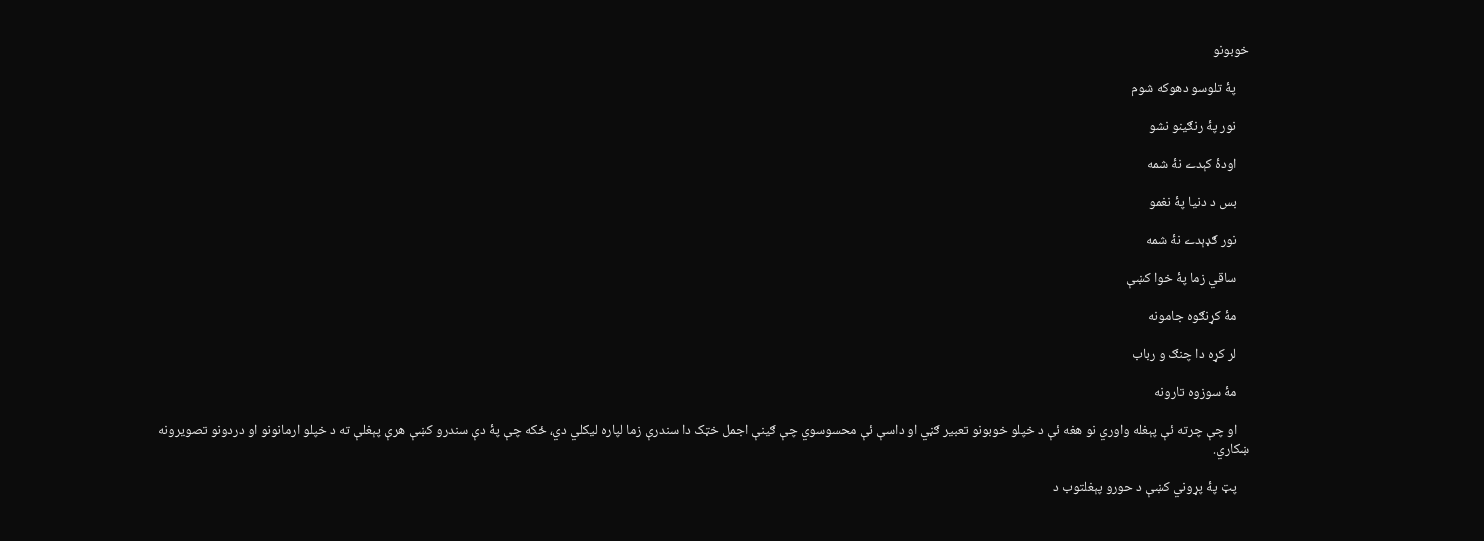خوبونو

    پۀ تلوسو دهوکه شوم

    نور پۀ رنګينو نشو

    اودۀ کېدے نۀ شمه

    بس د دنيا پۀ نغمو

    نور ګډېدے نۀ شمه

    ساقي زما پۀ خوا کښې

    مۀ کړنګوه جامونه

    لر کړه دا چنګ و رباب

    مۀ سوزوه تارونه

    او چې چرته ئې پېغله واوري نو هغه ئې د خپلو خوبونو تعبير ګڼي او داسې ئې محسوسوي چې ګينې اجمل خټک دا سندرې زما لپاره ليکلي دي، ځکه چې پۀ دې سندرو کښې هرې پېغلې ته د خپلو ارمانونو او دردونو تصويرونه ښکاري.

    پټ پۀ پړوني کښې د حورو پېغلتوب د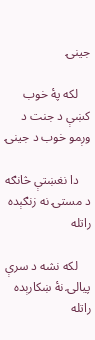جينۍ

    لکه پۀ خوب کښې د جنت د وږمو خوب د جينۍ

    دا نغښتې څانګه د مستۍ نه زنګېده راتله

    لکه نشه د سرې پيالۍ نۀ ښکارېده راتله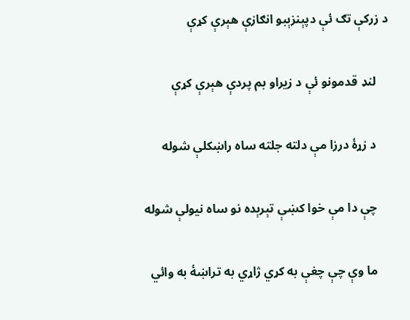د زرکې تګ ئې دپېنزېبو انګازې هېرې کړې

    لنډ قدمونو ئې د زيراو بم پردې هېرې کړې

    د زړۀ درزا مې دلته جلته ساه راښکلې شوله

    چې دا مې خوا کښې تېرېده نو ساه نيولې شوله

    ما وې چې چغې به کړي ژاړي به تراښۀ به وائي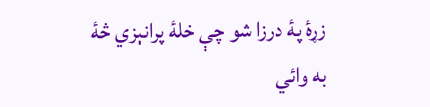زړۀ پۀ درزا شو چې خلۀ پرانېزي څۀ به وائي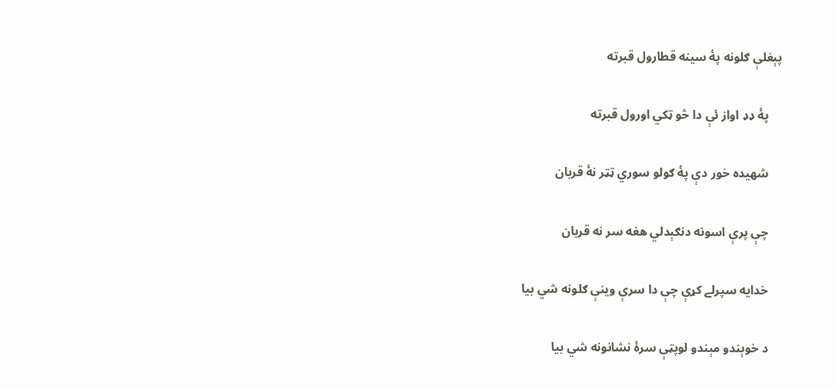پېغلې ګلونه پۀ سينه قطارول قبرته

    پۀ ډډ اواز ئې دا څو ټکي اورول قبرته

    شهيده خور دې پۀ ګولو سوري ټټر نۀ قربان

    چې پرې اسونه دنګېدلي هغه سر نه قربان

    خدايه سپرلے کړې چې دا سرې وينې ګلونه شي بيا

    د خوېندو مېندو لوپټې سرۀ نشانونه شي بيا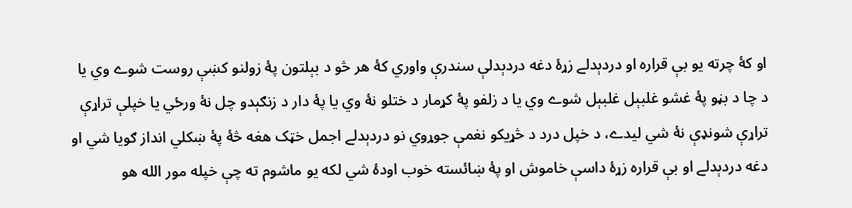او کۀ چرته يو بې قراره او دردېدلے زړۀ دغه دردېدلې سندرې واوري کۀ هر څو د بېلتون پۀ زولنو کښې روست شوے وي يا د چا د بڼو پۀ غشو غلبېل غلبېل شوے وي يا د زلفو پۀ کړمار د ختلو نۀ وي يا پۀ دار د زنګېدو چل نۀ ورځي يا خپلې تراړې تراړې شونډې نۀ شي ليدے، د خپل درد د څړيکو نغمې جوړوي نو دردېدلے اجمل خټک هغه څۀ پۀ ښکلي انداز ګويا شي او دغه دردېدلے او بې قراره زړۀ داسې خاموش او پۀ ښائسته خوب اودۀ شي لکه يو ماشوم ته چې خپله مور الله هو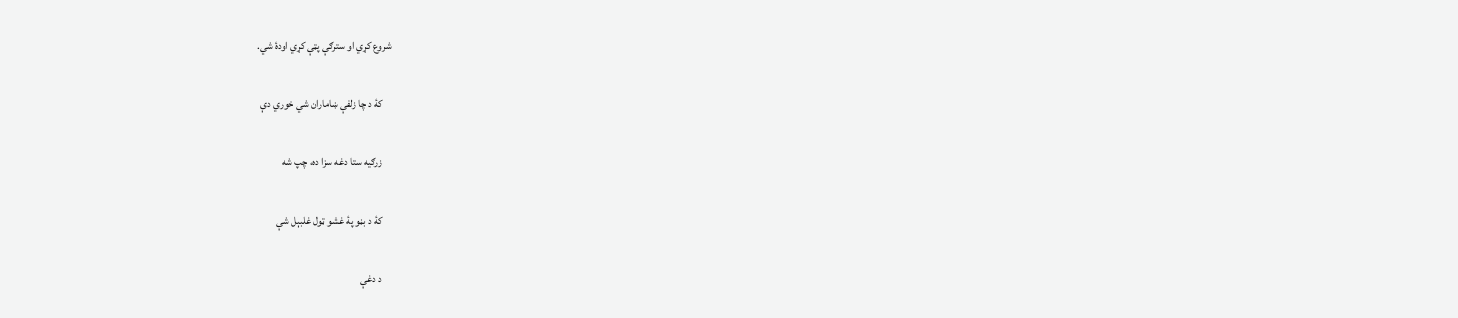شروع کړي او سترګې پټې کړي اودۀ شي.

    کۀ د چا زلفې ښاماران شي خوري دې

    زرګيه ستا دغه سزا ده، چپ شه

    کۀ د بڼو پۀ غشو ټول غلبېل شې

    د دغې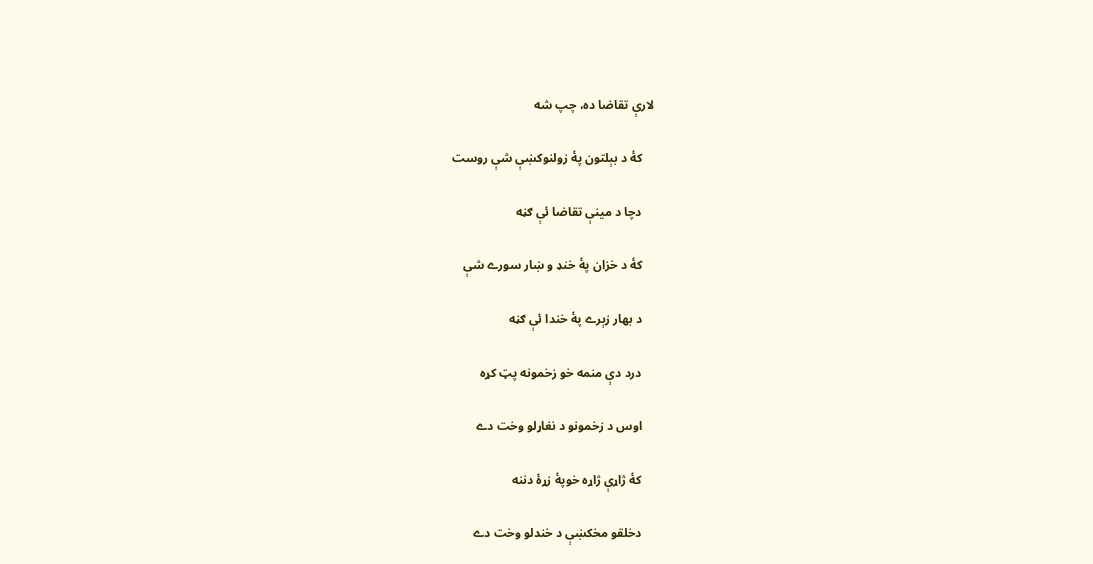لارې تقاضا ده، چپ شه

    کۀ د بېلتون پۀ زولنوکښې شې روست

    دچا د مينې تقاضا ئې ګڼه

    کۀ د خزان پۀ خنډ و ښار سورے شې

    د بهار زېرے پۀ خندا ئې ګڼه

    درد دې منمه خو زخمونه پټ کړه

    اوس د زخمونو د نغاړلو وخت دے

    کۀ ژاړې ژاړه خوپۀ زړۀ دننه

    دخلقو مخکښې د خندلو وخت دے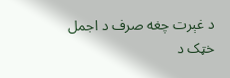د غېرت چغه صرف د اجمل خټک د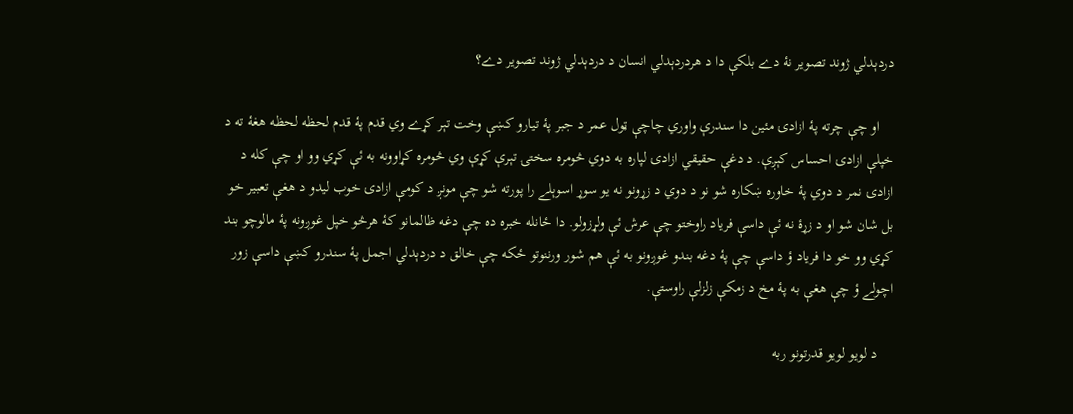دردېدلي ژوند تصوير نۀ دے بلکې دا د هردردېدلي انسان د دردېدلي ژوند تصوير دے؟

    او چې چرته پۀ ازادۍ مئين دا سندرې واوري چاچې ټول عمر د جبر پۀ تيارو کښې وخت تېر کړے وي قدم پۀ قدم لحظه لحظه هغۀ ته د خپلې ازادۍ احساس کېږې. د دغې حقيقي ازادۍ لپاره به دوي څومره سختۍ تېرې کړې وي څومره کړاوونه به ئې کړي وو او چې کله د ازادۍ نمر د دوي پۀ خاوره ښکاره شو نو د دوي د زړونو نه يو سوړ اسوېلے را پورته شو چې مونږ د کومې ازادۍ خوب ليدو د هغې تعبير خو بل شان شو او د زړۀ نه ئې داسې فرياد راوختو چې عرش ئې ولړزولو. دا ځانله خبره ده چې دغه ظالمانو کۀ هرڅو خپل غوږونه پۀ مالوچو بند کړي وو خو دا فرياد ؤ داسې چې پۀ دغه بندو غوږونو به ئې هم شور ورننوتو ځکه چې خالق د دردېدلي اجمل پۀ سندرو کښې داسې زور اچولے ؤ چې هغې به پۀ مخ د زمکې زلزلې راوستې.

    د لويو لويو قدرتونو ربه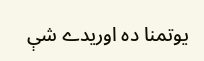يوتمنا ده اوريدے شې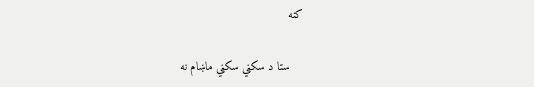کنه

    ستا د سکڼي سکڼي ماښام نه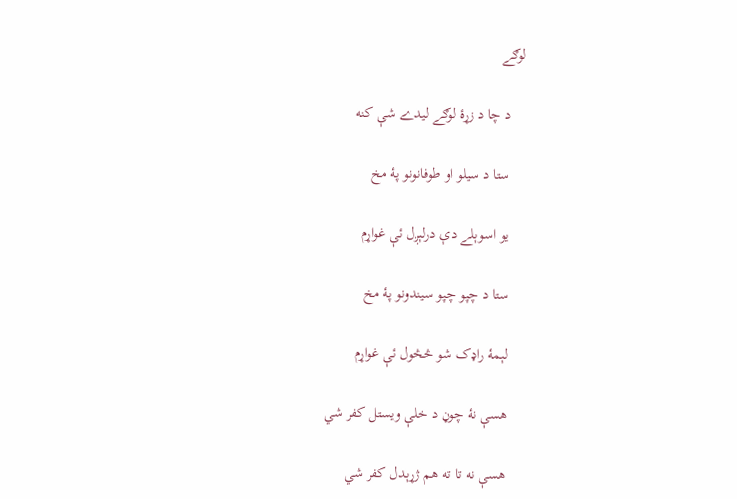لوګے

    د چا د زړۀ لوګے ليدے شې کنه

    ستا د سيلو او طوفانونو پۀ مخ

    يو اسوېلے دې درلېږل ئې غواړم

    ستا د چپو چپو سيندونو پۀ مخ

    لېمۀ راډک شو څڅول ئې غواړم

    هسې نۀ چوڼ د خلې ويستل کفر شي

    هسې نه تا ته هم ژړېدل کفر شي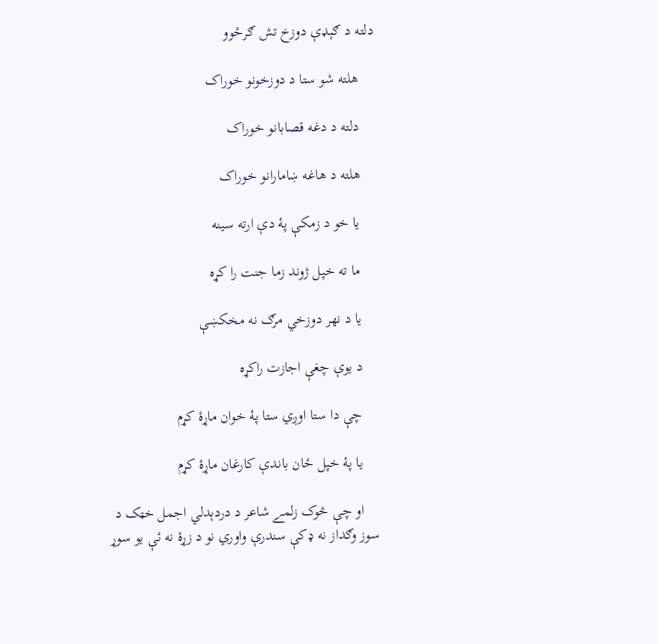دلته د ګېډې دوزخ تش ګرځوو

    هلته شو ستا د دوزخونو خوراک

    دلته د دغه قصابانو خوراک

    هلته د هاغه ښامارانو خوراک

    يا خو د زمکې پۀ دې ارته سينه

    ما ته خپل ژوند زما جنت را کړه

    يا د نهر دوزخي مرګ نه مخکښې

    د يوې چغې اجازت راکړه

    چې دا ستا اوږي ستا پۀ خوان ماړۀ کړم

    يا پۀ خپل ځان باندې کارغان ماړۀ کړم

    او چې څوک زلمے شاعر د دردېدلي اجمل خټک د سوز وګداز نه ډکې سندرې واوري نو د زړۀ نه ئې يو سوړ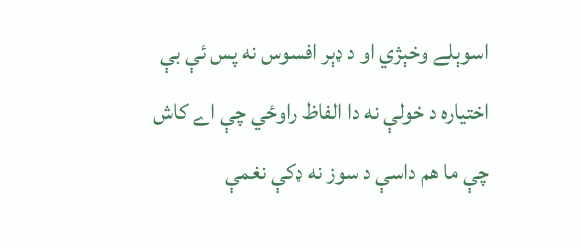اسوېلے وخېژي او د ډېر افسوس نه پس ئې بې اختياره د خولې نه دا الفاظ راوځي چې اے کاش چې ما هم داسې د سوز نه ډکې نغمې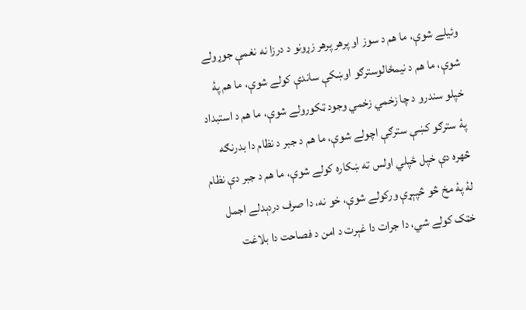وئيلے شوې، ما هم د سوز او پرهر پرهر زړونو د درزا نه نغمې جوړولے شوې، ما هم د نيمځالوسترګو اوښکې ساندې کولے شوې، ما هم پۀ خپلو سندرو د چا زخمي زخمي وجود ټکورولے شوې، ما هم د استبداد پۀ سترګو کښې سترګې اچولے شوې، ما هم د جبر د نظام دا بدرنګه څهره دې خپل ځپلي اولس ته ښکاره کولے شوې، ما هم د جبر دې نظام لۀ پۀ مخ څو څپېړې ورکولے شوې، خو نه، دا صرف دردېدلے اجمل خټک کولے شي، دا جرات دا غېرت د امن د فصاحت دا بلاغت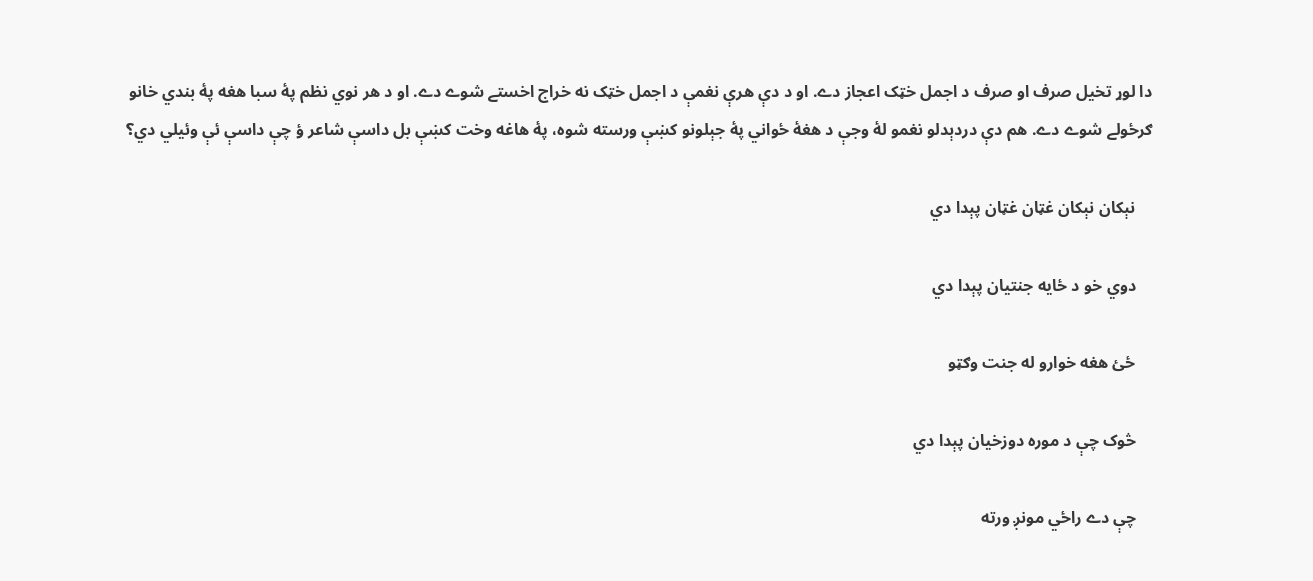دا لوړ تخيل صرف او صرف د اجمل خټک اعجاز دے. او د دې هرې نغمې د اجمل خټک نه خراج اخستے شوے دے. او د هر نوي نظم پۀ سبا هغه پۀ بندي خانو ګرځولے شوے دے. هم دې دردېدلو نغمو لۀ وجې د هغۀ ځواني پۀ جېلونو کښې ورسته شوه، پۀ هاغه وخت کښې بل داسې شاعر ؤ چې داسې ئې وئيلي دي؟

    نېکان نېکان غټان غټان پېدا دي

    دوي خو د ځايه جنتيان پېدا دي

    ځئ هغه خوارو له جنت وګټو

    څوک چې د موره دوزخيان پېدا دي

    چې دے راځي مونږ ورته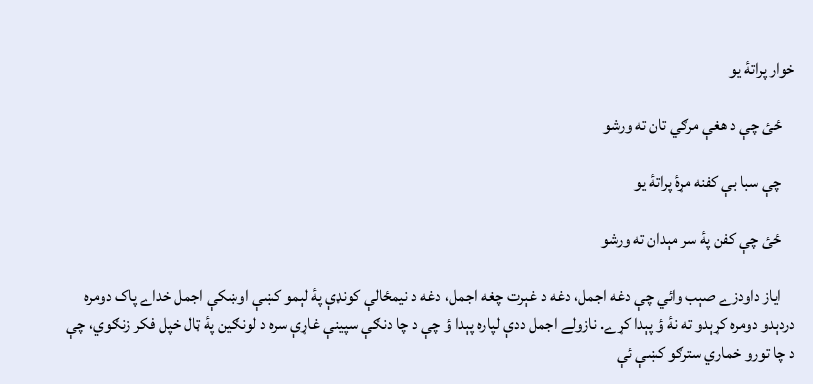خوار پراتۀ يو

    ځئ چې د هغې مرګي تان ته ورشو

    چې سبا بې کفنه مړۀ پراتۀ يو

    ځئ چې کفن پۀ سر مېدان ته ورشو

    اياز داودزے صېب وائي چې دغه اجمل، دغه د غېرت چغه اجمل، دغه د نيمځالې کونډې پۀ لېمو کښې اوښکې اجمل خداے پاک دومره دردېدو دومره کړېدو ته نۀ ؤ پېدا کړے. نازولے اجمل ددې لپاره پېدا ؤ چې د چا دنګې سپينې غاړې سره د لونګين پۀ ټال خپل فکر زنګوي، چې د چا تورو خماري سترګو کښې ئې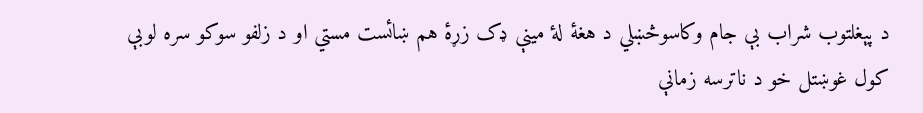د پېغلتوب شراب بې جام وکاسوڅښلي د هغۀ لۀ مينې ډک زړۀ هم ښائست مستي او د زلفو سوکو سره لوبې کول غوښتل خو د ناترسه زمانې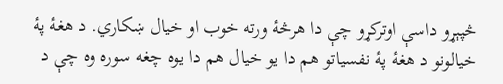څپېړو داسې اوترکړو چې دا هرڅۀ ورته خوب او خيال ښکاري. د هغۀ پۀ خيالونو د هغۀ پۀ نفسياتو هم دا يو خيال هم دا يوه چغه سوره وه چې د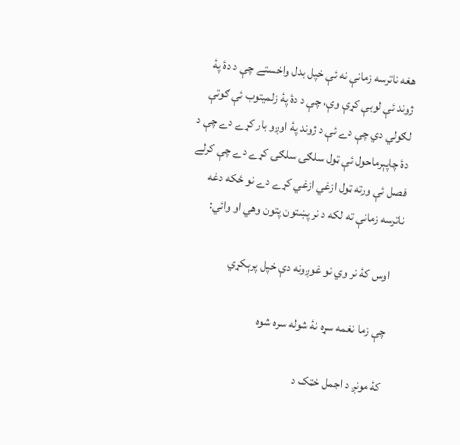هغه ناترسه زمانې نه ئې خپل بدل واخستے چې د دۀ پۀ ژوند ئې لوبې کړې وې، چې د دۀ پۀ زلميتوب ئې ګوتې لګولي دي چې دے ئې د ژوند پۀ اوږو بار کړے دے چې د دۀ چاپېرماحول ئې ټول سلګۍ سلګۍ کړے دے چې کرلے فصل ئې ورته ټول ازغي ازغي کړے دے نو ځکه دغه ناترسه زمانې ته لکه د نر پښتون پتون وهي او وائي:

    اوس کۀ نر وي نو غوږونه دې خپل پرېکړي

    چې زما نغمه سړه نۀ شوله سره شوه

    کۀ مونږ د اجمل خټک د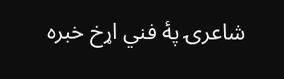شاعرۍ پۀ فني اړخ خبره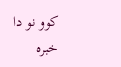کوو نو دا خبره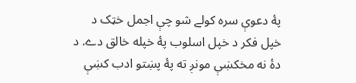پۀ دعوې سره کولے شو چې اجمل خټک د خپل فکر د خپل اسلوب پۀ خپله خالق دے. د دۀ نه مخکښې مونږ ته پۀ پښتو ادب کښې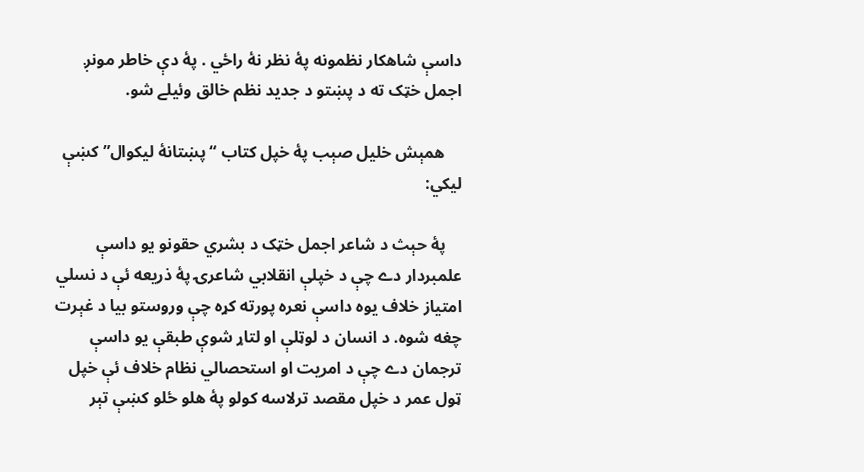داسې شاهکار نظمونه پۀ نظر نۀ راځي . پۀ دې خاطر مونږ اجمل خټک ته د پښتو د جديد نظم خالق وئيلے شو.

    همېش خليل صېب پۀ خپل کتاب “پښتانۀ ليکوال” کښې ليکي:

    پۀ حېث د شاعر اجمل خټک د بشري حقونو يو داسې علمبردار دے چې د خپلې انقلابي شاعرۍ پۀ ذريعه ئې د نسلي امتياز خلاف يوه داسې نعره پورته کړه چې وروستو بيا د غېرت چغه شوه. د انسان د لوټلې او لتاړ شوې طبقې يو داسې ترجمان دے چې د امريت او استحصالي نظام خلاف ئې خپل ټول عمر د خپل مقصد ترلاسه کولو پۀ هلو ځلو کښې تېر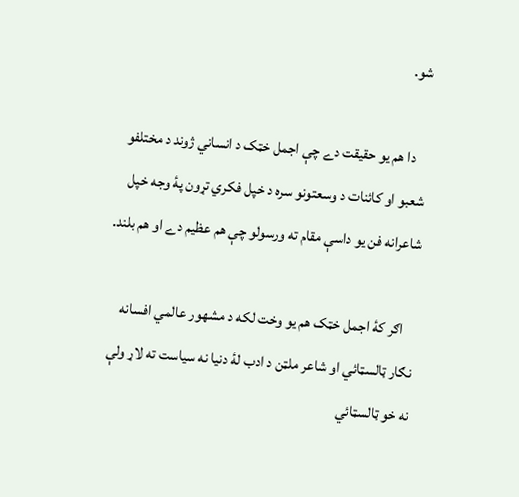شو.

    دا هم يو حقيقت دے چې اجمل خټک د انساني ژوند د مختلفو شعبو او کائنات د وسعتونو سره د خپل فکري تړون پۀ وجه خپل شاعرانه فن يو داسې مقام ته ورسولو چې هم عظيم دے او هم بلند.

    اګر کۀ اجمل خټک هم يو وخت لکه د مشهور عالمي افسانه نګار ټالسټائي او شاعر ملټن د ادب لۀ دنيا نه سياست ته لاړ ولې نه خو ټالسټائي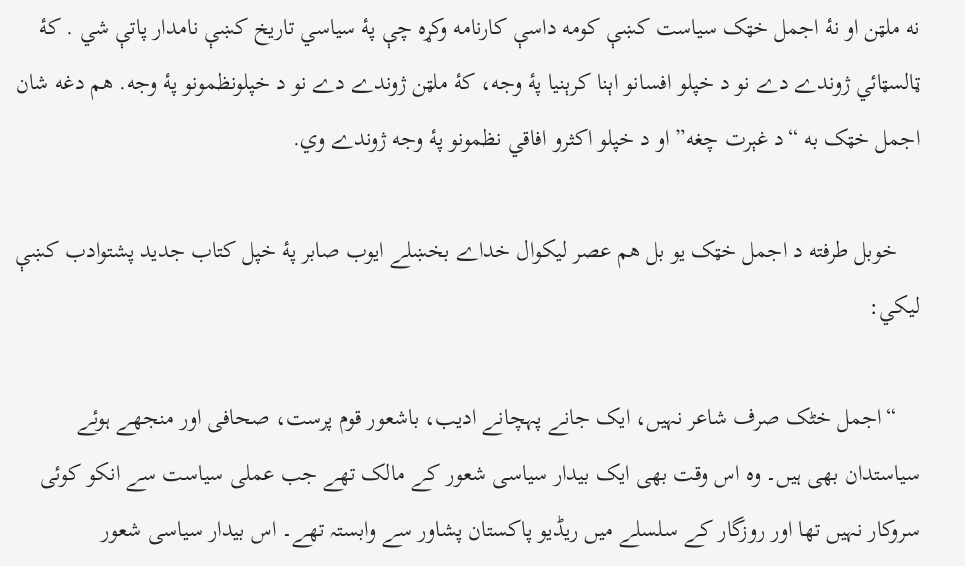نه ملټن او نۀ اجمل خټک سياست کښې کومه داسې کارنامه وکړه چې پۀ سياسي تاريخ کښې نامدار پاتې شي . کۀ ټالسټائي ژوندے دے نو د خپلو افسانو اېنا کرېنيا پۀ وجه، کۀ ملټن ژوندے دے نو د خپلونظمونو پۀ وجه. هم دغه شان اجمل خټک به “د غېرت چغه” او د خپلو اکثرو افاقي نظمونو پۀ وجه ژوندے وي.

    خوبل طرفته د اجمل خټک يو بل هم عصر ليکوال خداے بخښلے ايوب صابر پۀ خپل کتاب جديد پشتوادب کښې ليکي:

    “اجمل خٹک صرف شاعر نہیں، ایک جانے پہچانے ادیب، باشعور قوم پرست، صحافی اور منجھے ہوئے سیاستدان بھی ہیں۔ وہ اس وقت بھی ایک بیدار سیاسی شعور کے مالک تھے جب عملی سیاست سے انکو کوئی سروکار نہیں تھا اور روزگار کے سلسلے میں ریڈیو پاکستان پشاور سے وابستہ تھے۔ اس بیدار سیاسی شعور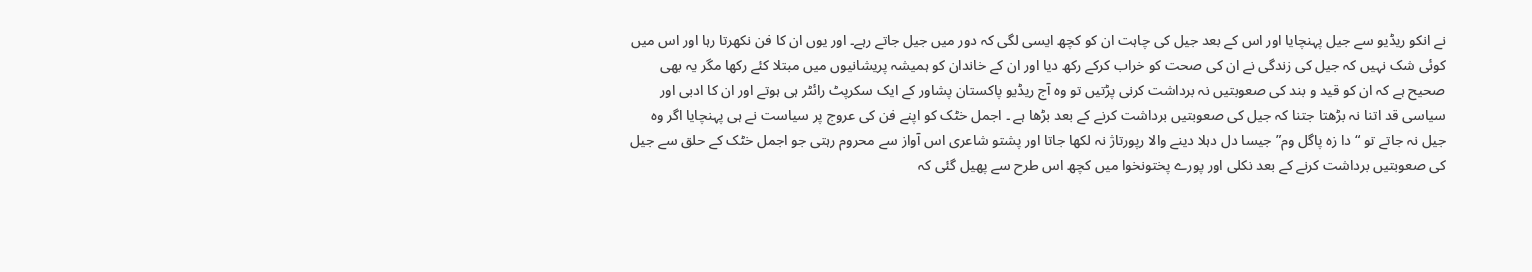نے انکو ریڈیو سے جیل پہنچایا اور اس کے بعد جیل کی چاہت ان کو کچھ ایسی لگی کہ دور میں جیل جاتے رہے۔ اور یوں ان کا فن نکھرتا رہا اور اس میں کوئی شک نہیں کہ جیل کی زندگی نے ان کی صحت کو خراب کرکے رکھ دیا اور ان کے خاندان کو ہمیشہ پریشانیوں میں مبتلا کئے رکھا مگر یہ بھی صحیح ہے کہ ان کو قید و بند کی صعوبتیں نہ برداشت کرنی پڑتیں تو وہ آج ریڈیو پاکستان پشاور کے ایک سکرپٹ رائٹر ہی ہوتے اور ان کا ادبی اور سیاسی قد اتنا نہ بڑھتا جتنا کہ جیل کی صعوبتیں برداشت کرنے کے بعد بڑھا ہے ۔ اجمل خٹک کو اپنے فن کی عروج پر سیاست نے ہی پہنچایا اگر وہ جیل نہ جاتے تو “دا زہ پاگل وم” جیسا دل دہلا دینے والا رپورتاژ نہ لکھا جاتا اور پشتو شاعری اس آواز سے محروم رہتی جو اجمل خٹک کے حلق سے جیل کی صعوبتیں برداشت کرنے کے بعد نکلی اور پورے پختونخوا میں کچھ اس طرح سے پھیل گئی کہ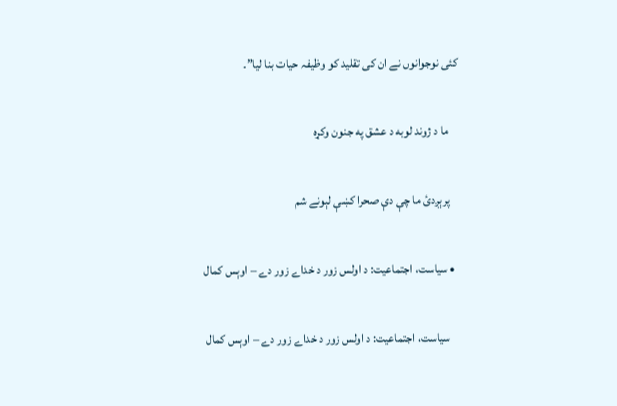کئی نوجوانوں نے ان کی تقلید کو وظیفہ حیات بنا لیا”۔

    ما د ژوند لوبه د عشق په جنون وکړه

    پرېږدئ ما چې دې صحرا کښې لېونے شم

  • سیاست، اجتماعیت: د اولس زور د خداے زور دے – اوېس کمال

    سیاست، اجتماعیت: د اولس زور د خداے زور دے – اوېس کمال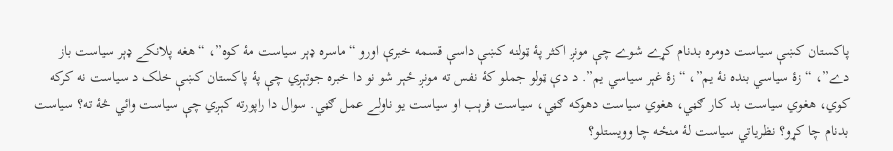پاکستان کښې سیاست دومره بدنام کړے شوے چې مونږ اکثر پۀ ټولنه کښې داسې قسمه خبرې اورو “ماسره ډېر سیاست مۀ کوه”، “هغه پلانکے ډېر سیاست باز دے”، “زۀ سیاسي بنده نۀ یم”، “زۀ غېر سیاسي یم”. د دې ټولو جملو کۀ نفس ته مونږ ځېر شو نو دا خبره جوتېږي چې پۀ پاکستان کښې خلک د سیاست نه کرکه کوي، هغوي سیاست بد کار ګڼي، هغوي سیاست دهوکه ګڼي، سیاست فرېب او سیاست یو ناولے عمل ګڼي. سوال دا راپورته کېږي چې سیاست وائي څۀ ته؟ سیاست بدنام چا کړو؟ نظریاتي سیاست لۀ منځه چا وويستلو؟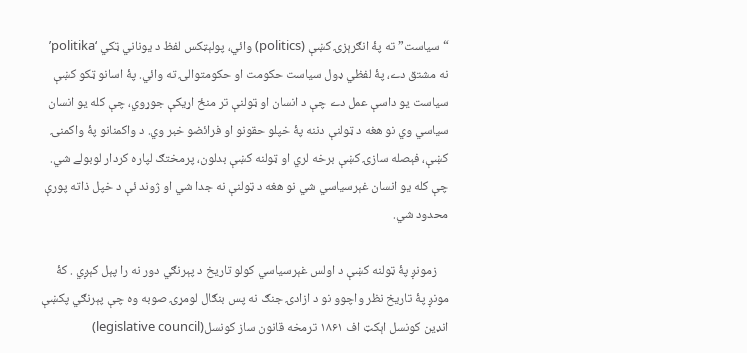“سیاست” ته پۀ انګرېزۍ کښې (politics) وائي، پولېټکس لفظ د یوناني ټکي ‘politika’ نه مشتق دے، پۀ لفظي ډول سياست حکومت او حکومتوالۍ ته وائي. پۀ اسانو ټکو کښې سیاست یو داسې عمل دے چې د انسان او ټولنې تر منځ اړيکې جوړوي، چې کله یو انسان سیاسي وي نو هغه د ټولنې دننه پۀ خپلو حقونو او فرائضو خبر وي. د واکمنانو پۀ واکمنۍ کښې، فېصله سازۍ کښې برخه لري او ټولنه کښې بدلون، پرمختګ لپاره کردار لوبولے شي. چې کله یو انسان غېرسیاسي شي نو هغه د ټولنې نه جدا شي او ژوند ئې د خپل ذاته پورې محدود شي.

    زمونږ پۀ ټولنه کښې د اولس غېرسیاسي کولو تاریخ د پېرنګي دور نه را پېل کېږي . کۀ مونږ پۀ تاریخ نظر واچوو نو د ازادۍ جنګ نه پس بنګال لومړۍ صوبه وه چې پېرنګي پکښې انډین کونسل اېکټ اف ۱۸۶۱ ترمخه قانون ساز کونسل(legislative council)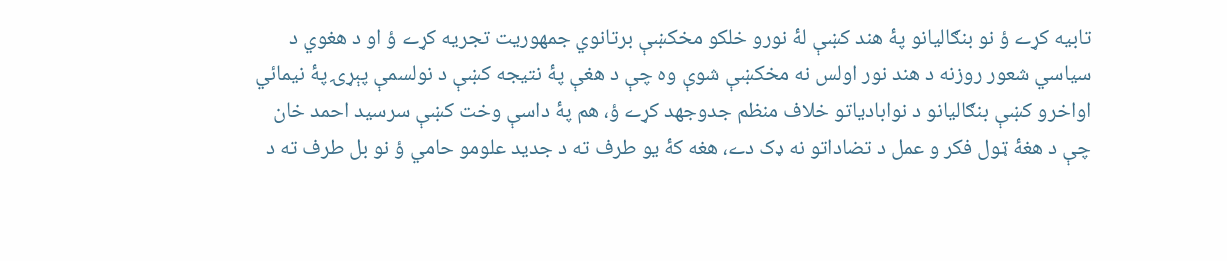تابیه کړے ؤ نو بنګالیانو پۀ هند کښې لۀ نورو خلکو مخکښې برتانوي جمهوریت تجریه کړے ؤ او د هغوي د سیاسي شعور روزنه د هند نور اولس نه مخکښې شوې وه چې د هغې پۀ نتیجه کښې د نولسمې پېړۍ پۀ نیمائي اواخرو کښې بنګالیانو د نوابادیاتو خلاف منظم جدوجهد کړے ؤ، هم پۀ داسې وخت کښې سرسید احمد خان چې د هغۀ ټول فکر و عمل د تضاداتو نه ډک دے، هغه کۀ یو طرف ته د جدید علومو حامي ؤ نو بل طرف ته د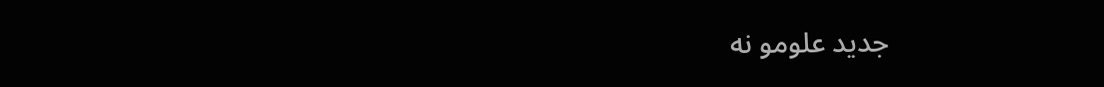جدید علومو نه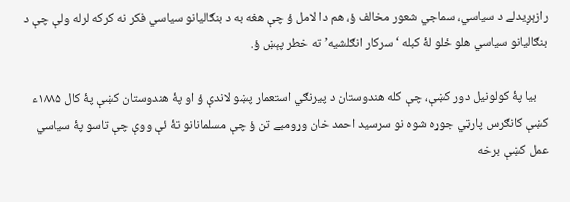رازېږیدلے د سیاسي، سماجي شعور مخالف ؤ، هم دا لامل ؤ چې هغه به د بنګالیانو سیاسي فکر نه کرکه لرله ولې چې د بنګالیانو سیاسي هلو ځلو لۀ کبله ‘سرکار انګلشیه’ ته خطر پېښ ؤ.

    بیا پۀ کولونیل دور کښې، چې کله هندوستان د پیرنګي استعمار پښو لاندې ؤ او پۀ هندوستان کښې پۀ کال ۱۸۸۵ء کښې کانګرس پارټي جوړه شوه نو سرسید احمد خان وړومبے تن ؤ چې مسلمانانو تۀ ئې ووې چې تاسو پۀ سیاسي عمل کښې برخه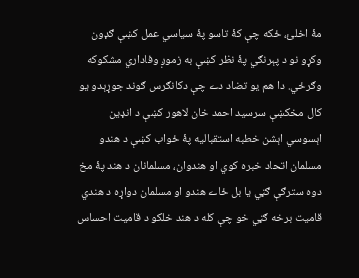مۀ اخلئ، ځکه چې کۀ تاسو پۀ سیاسي عمل کښې ګډون وکړو نو د پېرنګي پۀ نظر کښې به زموږ وفاداري مشکوکه وګرځي. دا هم یو تضاد دے چې دکانګرس ګوند جوړېدو یو کال مخکښې سرسید احمد خان لاهور کښې د انډین اېسوسي اېشن خطبه استقبالیه پۀ ځواب کښې د هندو مسلمان اتحاد خبره کوي او هندوان، مسلمانان د هند پۀ مخ دوه سترګې ګڼي یا بل ځاے هندو او مسلمان دواړه د هندي قامیت برخه ګڼي خو چې کله د هند خلکو د قامیت احساس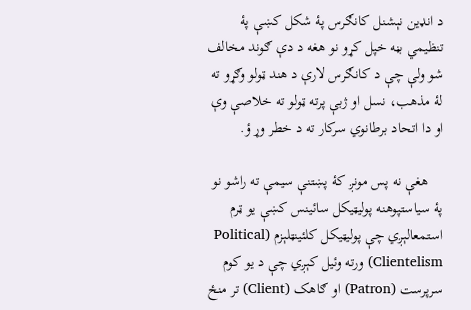د انډین نېشنل کانګرس پۀ شکل کښې پۀ تنظیمي بڼه خپل کړو نو هغه د دې ګوند مخالف شو ولې چې د کانګرس لارې د هند ټولو وګړو ته لۀ مذهب، نسل او ژبې پرته ټولو ته خلاصې وې او دا اتحاد برطانوي سرکار ته د خطر وړ ؤ.

    هغې نه پس مونږ کۀ پښتنې سیمې ته راشو نو پۀ سیاستپوهنه پوليټیکل سائینس کښې یو ټرم استمعالېږي چې پولیټيکل کلئينټلېزم (Political Clientelism) ورته وئيل کېږي چې د یو کوم سرپرست (Patron) او ګاهک (Client) تر منځ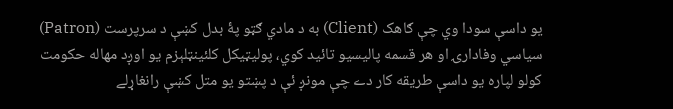یو داسې سودا وي چې ګاهک (Client) به د مادي ګټو پۀ بدل کښې د سرپرست (Patron) سیاسي وفادارۍ او هر قسمه پالیسیو تائید کوي، پولیټیکل کلئينټلېزم یو اوږد مهاله حکومت کولو لپاره یو داسې طریقه کار دے چې مونږ ئې د پښتو یو متل کښې رانغاړلے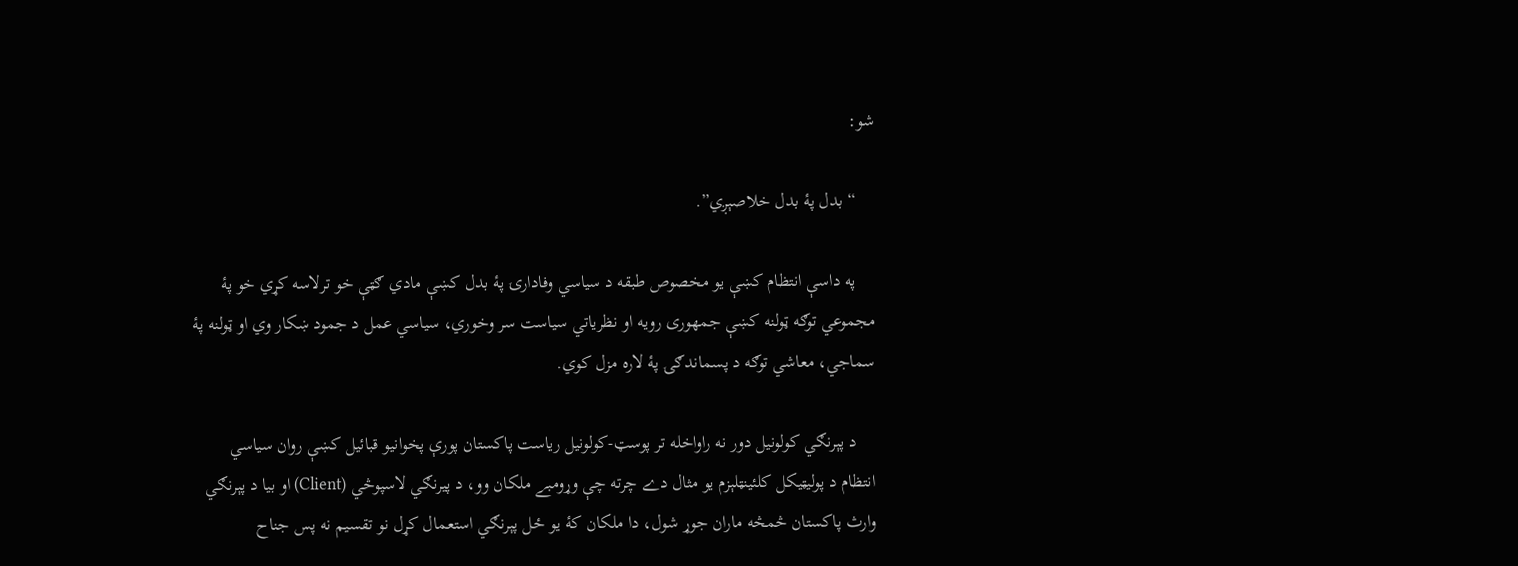شو:

    “بدل پۀ بدل خلاصېږي”.

    په داسې انتظام کښې یو مخصوص طبقه د سیاسي وفادارۍ پۀ بدل کښې مادي ګټې خو ترلاسه کړي خو پۀ مجموعي توګه ټولنه کښې جمهوری رویه او نظریاتي سیاست سر وخوري، سیاسي عمل د جمود ښکار وي او ټولنه پۀ سماجي، معاشي توګه د پسماندګۍ پۀ لاره مزل کوي.

    د پېرنګي کولونیل دور نه راواخله تر پوسټ-کولونیل ریاست پاکستان پورې پخوانیو قبائیل کښې روان سیاسي انتظام د پولیټیکل کلئينټلېزم یو مثال دے چرته چې وړومبے ملکان وو، د پیرنګي لاسپوڅي (Client) او بیا د پېرنګي وارث پاکستان څمڅه ماران جوړ شول، دا ملکان کۀ یو ځل پېرنګي استعمال کړل نو تقسیم نه پس جناح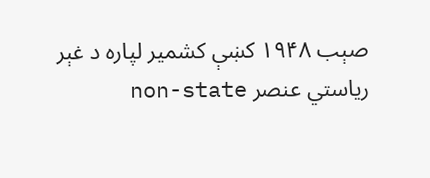صېب ۱۹۴۸ کښې کشمیر لپاره د غېر ریاستي عنصر non-state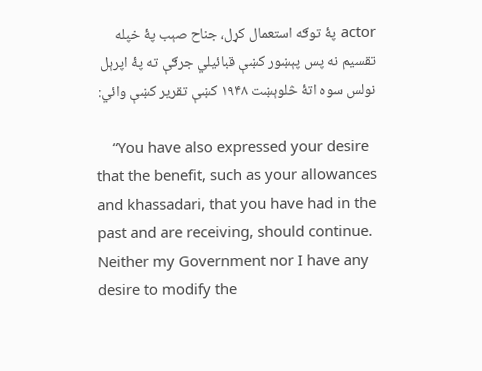actor پۀ توګه استعمال کړل، جناح صېب پۀ خپله تقسیم نه پس پېښور کښې قبائیلي جرګې ته پۀ اپرېل نولس سوه اتۀ څلوېښت ۱۹۴۸ کښې تقریر کښې وائي:

    “You have also expressed your desire that the benefit, such as your allowances and khassadari, that you have had in the past and are receiving, should continue. Neither my Government nor I have any desire to modify the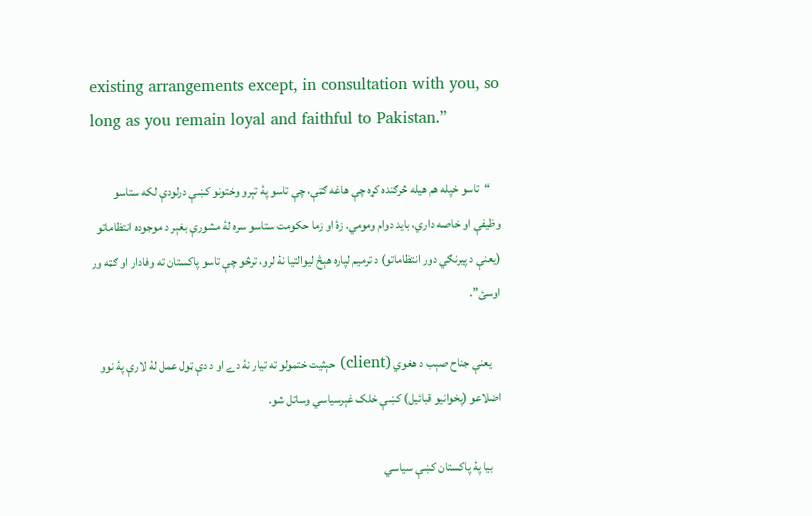existing arrangements except, in consultation with you, so long as you remain loyal and faithful to Pakistan.”

    “تاسو خپله هم هیله څرګنده کړه چې هاغه ګټې، چې تاسو پۀ تېرو وختونو کښې درلودې لکه ستاسو وظیفې او خاصه داري، باید دوام ومومي. زۀ او زما حکومت ستاسو سره لۀ مشورې بغېر د موجوده انتظاماتو (یعنې د پیرنګي دور انتظاماتو) د ترمیم لپاره هېڅ لیوالتیا نۀ لرو، ترڅو چې تاسو پاکستان ته وفادار او ګټه ور اوسئ”.

    یعنې جناح صېب د هغوي (client) حېثیت ختمولو ته تیار نۀ دے او د دې ټول عمل لۀ لارې پۀ نوو اضلاعو (پخوانیو قبائیل) کښې خلک غېرسیاسي وساتل شو.

    بیا پۀ پاکستان کښې سیاسي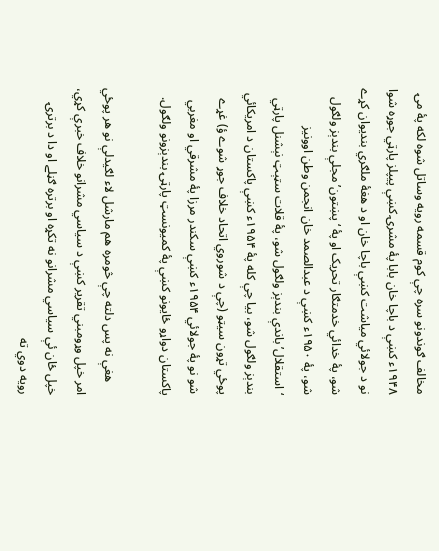مخالف ګوندونو سره چې کوم قسمه رویه وساتل شوه لکه پۀ مۍ ۱۹۴۸ء کښې د باچا خان بابا پۀ مشرۍ کښې پيپلز پارټي جوړه شوا نو د جولائي میاشت کښې باچا خان او د هغۀ ملګري بندیوان کړے شو، پۀ خدائي خدمتګار تحریک او پۀ ‘پښتون’ مجلې بندېز ولګول شو، پۀ ۱۹۵۰ء کښې د عبدالصمد خان انجمن وطن اوونیز ‘استقلال’ باندې بندېز ولګول شو، پۀ قلات سټېټ نېشنل پارټي بندېز ولګول شو، بیا چې کله پۀ ۱۹۵۴ء کښې پاکستان د امریکائي پوځي تړون سیټو (چې د شوروي اتحاد خلاف جوړ شوے ؤ) غړے شو نو پۀ جولائي ۱۹۵۴ء کښې سکندر مرزا پۀ مشرقي او مغربي پاکستان دواړو ځایونو کښې پۀ کمیونسټ پارټۍ بندېزونو ولګول.

    هغې نه پس دلته چې څومره هم مارشل لاء لګیدلې نو هر پوځي امر خپل وړومبني تقریر کښې د سیاسي مشرانو خلاف خبرې کړي، خپل ځان ئې سیاسي مشرانو نه تکړه او برتره ګڼلے او دا د برترۍ رویه دوي ته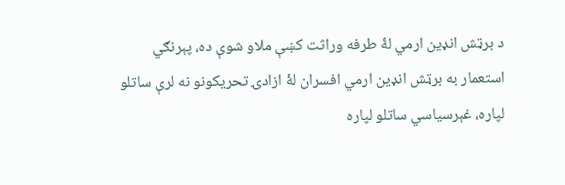د برټش انډین ارمي لۀ طرفه وراثت کښې ملاو شوې ده، پېرنګي استعمار به برټش انډین ارمي افسران لۀ ازادۍ تحریکونو نه لرې ساتلو لپاره، غېرسیاسي ساتلو لپاره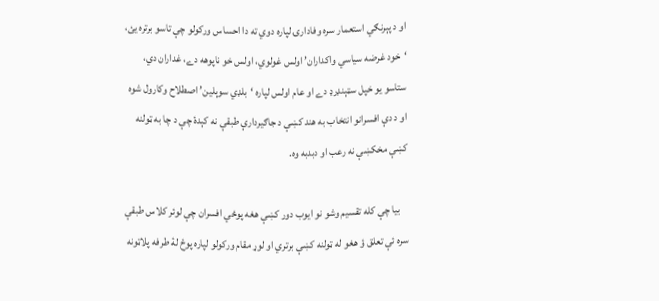او د پېرنګي استعمار سره وفادارۍ لپاره دوي ته دا احساس ورکولو چې تاسو برتره يئ، ‘خود غرضه سیاسي واکداران’ اولس غولوي، اولس خو ناپوهه دے، غداران دي، ستاسو یو خپل سټېنډرډ دے او عام اولس لپاره ‘بلډي سوېلين’ اصطلاح وکارول شوه او د دې افسرانو انتخاب به هند کښې د جاګیردارې طبقې نه کېدۀ چې د چا به ټولنه کښې مخکښې نه رعب او دبدبه وه.

    بیا چې کله تقسیم وشو نو ایوب دور کښې هغه پوځي افسران چې لوئر کلاس طبقې سره ئې تعلق ؤ هغو له ټولنه کښې برتري او لوړ مقام ورکولو لپاره پوځ لۀ طرفه پلاټونه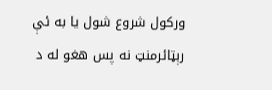ورکول شروع شول یا به ئې رېټائرمنټ نه پس هغو له د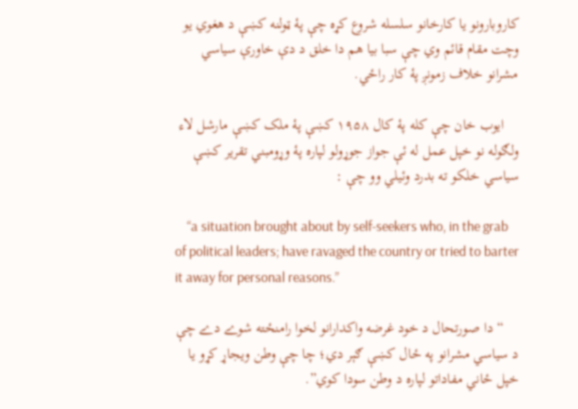کاروبارونو یا کارخانو سلسله شروع کړه چې پۀ ټولنه کښې د هغوي یو وچت مقام قائم وي چې سبا بیا هم دا خلق د دې خاورې سیاسي مشرانو خلاف زمونږ پۀ کار راځي.

    ایوب خان چې کله پۀ کال ۱۹۵۸ کښې پۀ ملک کښې مارشل لاء ولګوله نو خپل عمل له ئې جواز جوړولو لپاره پۀ وړومبني تقریر کښې سیاسي خلکو ته بدرد وئيلي وو چې :

    “a situation brought about by self-seekers who, in the grab of political leaders; have ravaged the country or tried to barter it away for personal reasons.”

    “دا صورتحال د خود غرضه واکدارانو لخوا رامنځته شوے دے چې د سیاسي مشرانو په ځال کښې ګېر دي؛ چا چې وطن ویجاړ کړو یا خپل ځاني مفاداتو لپاره د وطن سودا کوي”.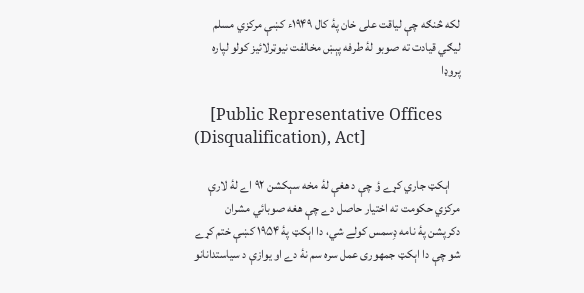لکه څنګه چې لیاقت علی خان پۀ کال ۱۹۴۹ء کښې مرکزي مسلم لیګي قیادت ته صوبو لۀ طرفه پېښ مخالفت نیوټرلائیز کولو لپاره پروډا

    [Public Representative Offices (Disqualification), Act]

    اېکټ جاري کړے ؤ چې د هغې لۀ مخه سېکشن ۹۲ اے لۀ لارې مرکزي حکومت ته اختیار حاصل دے چې هغه صوبائي مشران دکرپشن پۀ نامه ډِسمس کولے شي، دا اېکټ پۀ ۱۹۵۴ کښې ختم کړے شو چې دا اېکټ جمهوری عمل سره سم نۀ دے او یوازې د سیاستدانانو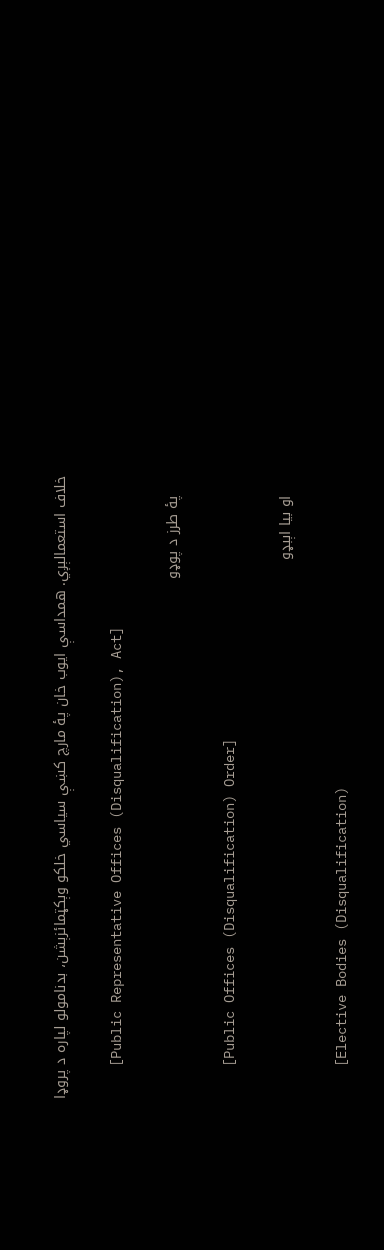خلاف استعمالېږي. همداسې ایوب خان پۀ مارچ کښې سیاسي خلکو وېکټمائزېشن، بدنامولو لپاره د پروډا

    [Public Representative Offices (Disqualification), Act]

    پۀ طرز د پوډو

    [Public Offices (Disqualification) Order]

    او بیا اېبډو

    [Elective Bodies (Disqualification)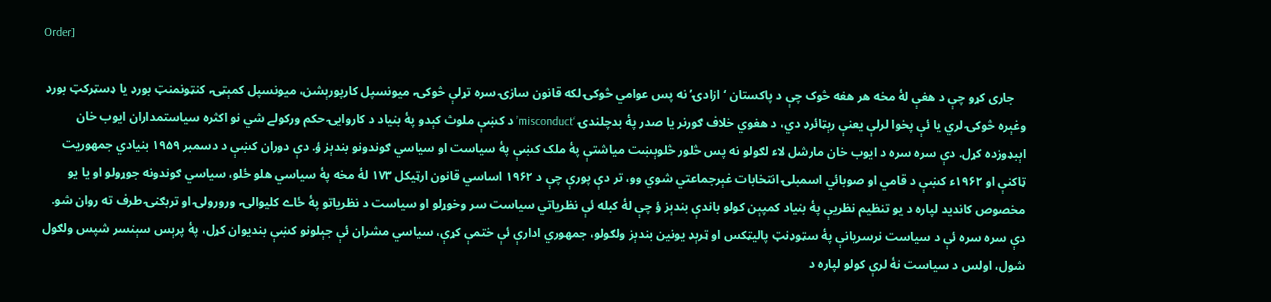Order]

    جاری کړو چې د هغې لۀ مخه هر هغه څوک چې د پاکستان ‘ازادۍ’ نه پس عوامي څوکۍ لکه قانون سازۍ سره تړلې څوکۍ، میونسپل کارپورېشن، میونسپل کمېټۍ، کنټونمنټ بورډ یا ډسټرکټ بورډ وغېره څوکۍ لري یا ئې پخوا لرلې یعنې رېټائرډ دي، د هغوي خلاف ګورنر یا صدر پۀ بدچلندۍ ‘misconduct’ د کښې ملوث کېدو پۀ بنیاد د کاروایۍ حکم ورکولے شي نو اکثره سیاستمداران ایوب خان اېبډوزده کړل. دې سره سره د ایوب خان مارشل لاء لګولو نه پس څلور څلوېښت میاشتې پۀ ملک کښې پۀ سیاست او سیاسي ګوندونو بندېز ؤ. دې دوران کښې د دسمبر ۱۹۵۹ بنیادي جمهوریت ټاکنې او ۱۹۶۲ء کښې د قامي او صوبائي اسمبلۍ انتخابات غېرجماعتي شوي وو، تر دې پورې چې د ۱۹۶۲ اساسي قانون ارټیکل ۱۷۳ لۀ مخه پۀ سیاسي هلو ځلو، سیاسي ګوندونه جوړولو او یا یو مخصوص کاندید لپاره د یو تنظیم نظریې پۀ بنیاد کمپېن کولو باندې بندېز ؤ چې لۀ کبله ئې نظریاتي سياست سر وخوړلو او سیاست د نظریاتو پۀ ځاے کلیوالۍ، ورورولۍ او تربګنۍ طرف ته روان شو. دې سره سره ئې د سیاست نرسریانې پۀ سټوډنټ پالیټکس او ټرېډ یونین بندېز ولګولو، جمهوري ادارې ئې ختمې کړې، سیاسي مشران ئې جېلونو کښې بندیوان کړل، پۀ پرېس سېنسر شپس ولګول شول، اولس د سیاست نۀ لرې کولو لپاره د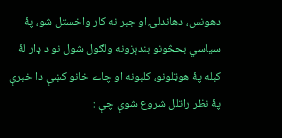دهونس، دهاندلۍ او جبر نه کار واخستل شو، پۀ سیاسي بحڅونو بندېزونه ولګول شول نو د ډار لۀ کبله پۀ هوټلونو، کلبونه او چاے خانو کښې دا خبرې پۀ نظر راتلل شروع شوې چې :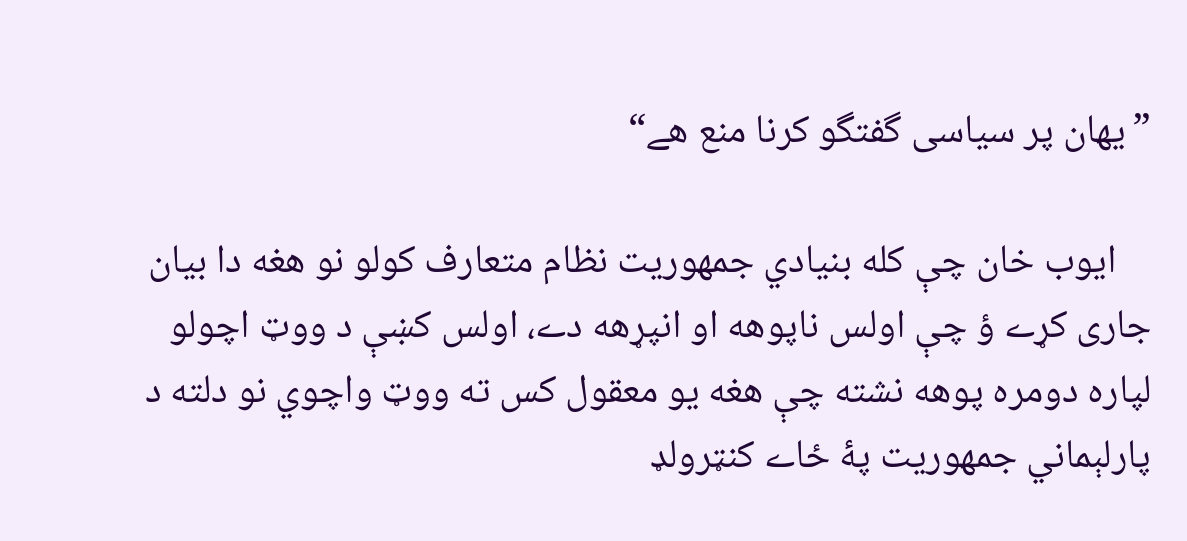”يهان پر سیاسی گفتگو کرنا منع هے“

    ایوب خان چې کله بنیادي جمهوریت نظام متعارف کولو نو هغه دا بیان جاری کړے ؤ چې اولس ناپوهه او انپړهه دے، اولس کښې د ووټ اچولو لپاره دومره پوهه نشته چې هغه یو معقول کس ته ووټ واچوي نو دلته د پارلېماني جمهوریت پۀ ځاے کنټرولډ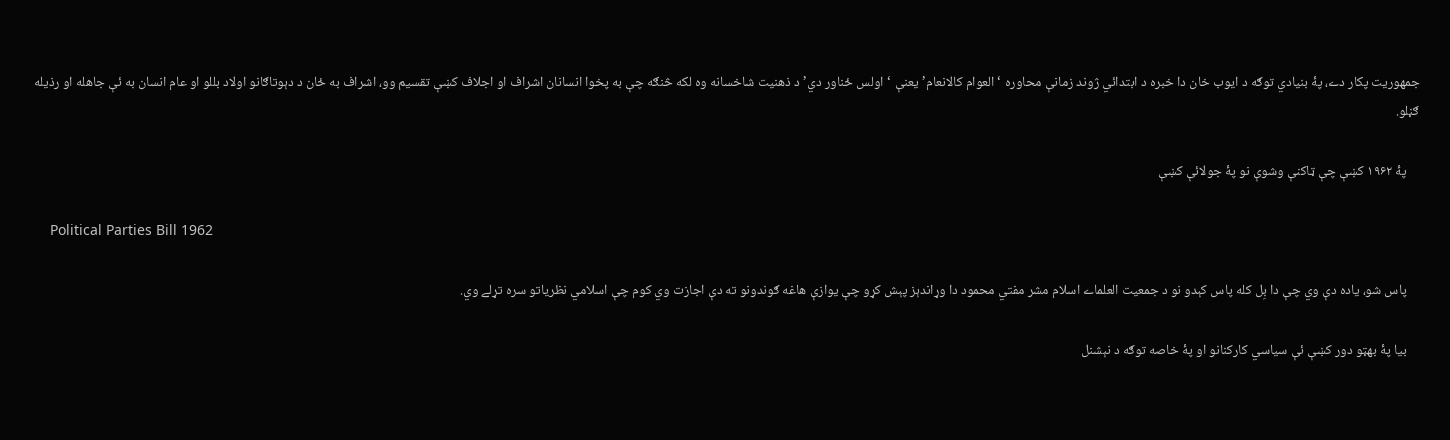جمهوریت پکار دے، پۀ بنیادي توګه د ایوب خان دا خبره د ابتدائي ژوند زمانې محاوره ‘العوام کالانعام’ یعنې ‘اولس ځناور دي’ د ذهنیت شاخسانه وه لکه څنګه چې به پخوا انسانان اشراف او اجلاف کښې تقسیم وو، اشراف به ځان د دېوتاګانو اولاد بللو او عام انسان به ئې جاهله او رذیله ګڼلو.

    پۀ ۱۹۶۲ کښې چې ټاکنې وشوې نو پۀ جولائې کښې

    Political Parties Bill 1962

    پاس شو، یاده دې وي چې دا بِل کله پاس کېدو نو د جمعيت العلماے اسلام مشر مفتي محمود دا وړاندېز پېش کړو چې یوازې هاغه ګوندونو ته دې اجازت وي کوم چې اسلامي نظریاتو سره تړلے وي.

    بیا پۀ بهټو دور کښې ئې سیاسي کارکنانو او پۀ خاصه توګه د نېشنل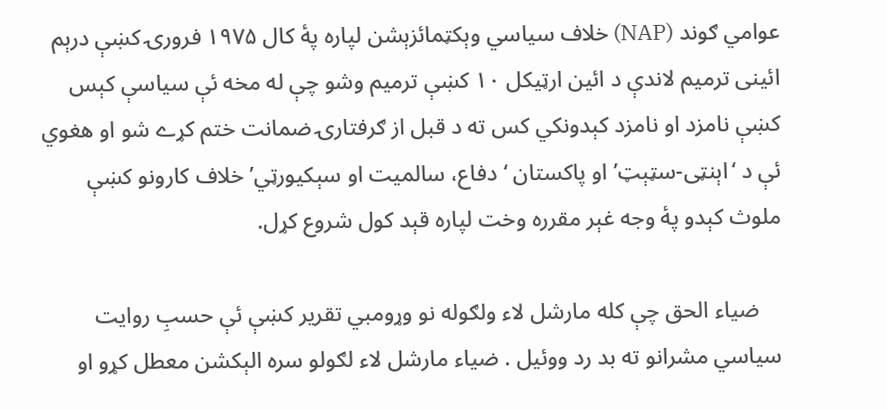عوامي ګوند (NAP) خلاف سیاسي وېکټمائزېشن لپاره پۀ کال ۱۹۷۵ فرورۍ کښې درېم ائینی ترمیم لاندې د ائین ارټيکل ۱۰ کښې ترمیم وشو چې له مخه ئې سیاسې کېس کښې نامزد او نامزد کېدونکي کس ته د قبل از ګرفتارۍ ضمانت ختم کړے شو او هغوي ئې د ‘اېنټی-سټېټ’ او پاکستان ‘دفاع، سالمیت او سېکیورټي’ خلاف کارونو کښې ملوث کېدو پۀ وجه غېر مقرره وخت لپاره قېد کول شروع کړل.

    ضیاء الحق چې کله مارشل لاء ولګوله نو وړومبي تقریر کښې ئې حسبِ روایت سیاسي مشرانو ته بد رد ووئیل . ضیاء مارشل لاء لګولو سره الېکشن معطل کړو او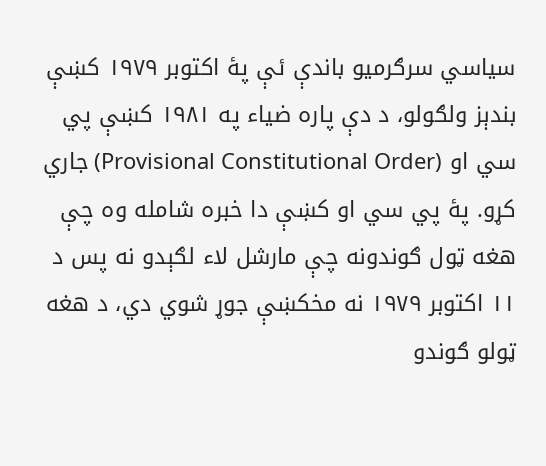سیاسي سرګرمیو باندې ئې پۀ اکتوبر ۱۹۷۹ کښې بندېز ولګولو، د دې پاره ضیاء په ۱۹۸۱ کښې پي سي او (Provisional Constitutional Order) جاري کړو. پۀ پي سي او کښې دا خبره شامله وه چې هغه ټول ګوندونه چې مارشل لاء لګېدو نه پس د ۱۱ اکتوبر ۱۹۷۹ نه مخکښې جوړ شوي دي، د هغه ټولو ګوندو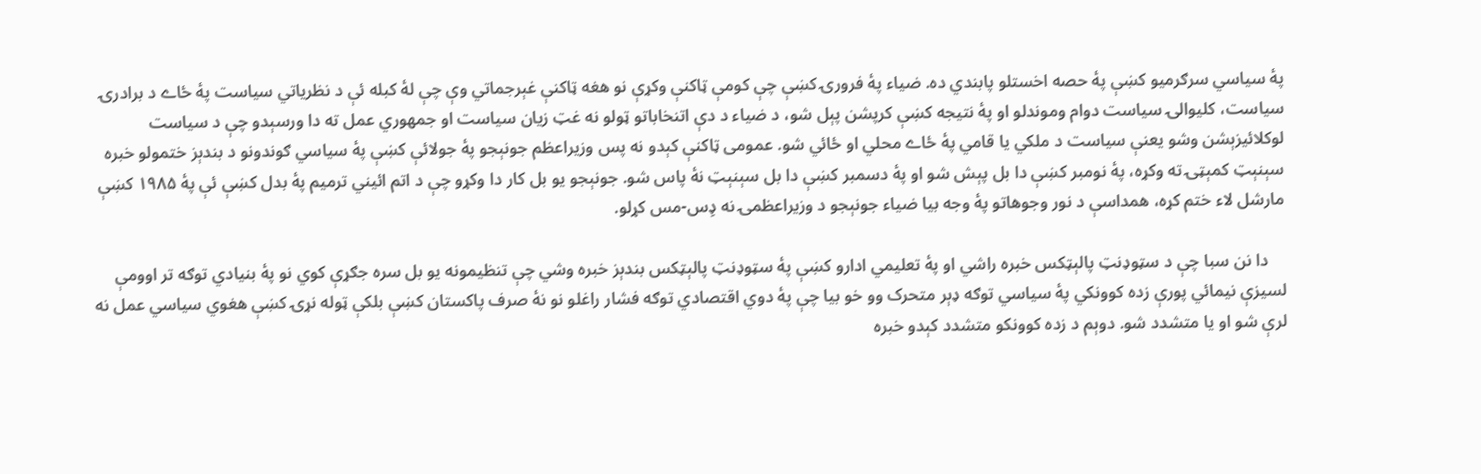پۀ سیاسي سرګرمیو کښې پۀ حصه اخستلو پابندي ده. ضیاء پۀ فرورۍ کښې چې کومې ټاکنې وکړې نو هغه ټاکنې غېرجماتي وې چې لۀ کبله ئې د نظریاتي سیاست پۀ ځاے د برادرۍ سیاست، کلیوالۍ سیاست دوام وموندلو او پۀ نتیجه کښې کرپشن پېل شو، د ضیاء د دې اتنخاباتو ټولو نه غټ زیان سیاست او جمهوري عمل ته دا ورسېدو چې د سیاست لوکلائیزېشن وشو یعنې سیاست د ملکي یا قامي پۀ ځاے محلي او ځائي شو. عمومی ټاکنې کېدو نه پس وزیراعظم جونېجو پۀ جولائې کښې پۀ سیاسي ګوندونو د بندېز ختمولو خبره سېنېټ کمېټۍ ته وکړه، پۀ نومبر کښې دا بل پېش شو او پۀ دسمبر کښې دا بل سېنېټ نۀ پاس شو. جونېجو یو بل کار دا وکړو چې د اتم ائیني ترمیم پۀ بدل کښې ئې پۀ ۱۹۸۵ کښې مارشل لاء ختم کړه، همداسې د نور وجوهاتو پۀ وجه بیا ضیاء جونېجو د وزیراعظمۍ نه ډِس-مس کړلو.

    دا نن سبا چې د سټوډنټ پالېټکس خبره راشي او پۀ تعلیمي ادارو کښې پۀ سټوډنټ پالېټکس بندېز خبره وشي چې تنظیمونه یو بل سره جګړې کوي نو پۀ بنیادي توګه تر اوومې لسیزې نیمائي پورې زده کوونکي پۀ سیاسي توګه ډېر متحرک وو خو بیا چې پۀ دوي اقتصادي توګه فشار راغلو نو نۀ صرف پاکستان کښې بلکې ټوله نړۍ کښې هغوي سیاسي عمل نه لرې شو او یا متشدد شو. دوېم د زده کوونکو متشدد کېدو خبره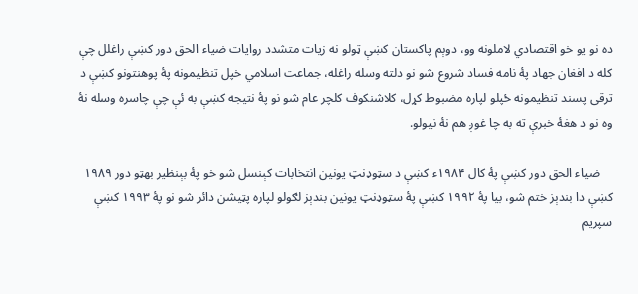ده نو یو خو اقتصادي لاملونه وو، دوېم پاکستان کښې ټولو نه زیات متشدد روایات ضیاء الحق دور کښې راغلل چې کله د افغان جهاد پۀ نامه فساد شروع شو نو دلته وسله راغله، جماعت اسلامي خپل تنظیمونه پۀ پوهنتونو کښې د ترقی پسند تنظیمونه ځپلو لپاره مضبوط کړل، کلاشنکوف کلچر عام شو نو پۀ نتیجه کښې به ئې چې چاسره وسله نۀ وه نو د هغۀ خبرې ته به چا غوږ هم نۀ نیولو.

    ضیاء الحق دور کښې پۀ کال ۱۹۸۴ء کښې د سټوډنټ یونین انتخابات کېنسل شو خو پۀ بېنظیر بهټو دور ۱۹۸۹ کښې دا بندېز ختم شو، بیا پۀ ۱۹۹۲ کښې پۀ سټوډنټ یونین بندېز لګولو لپاره پټیشن دائر شو نو پۀ ۱۹۹۳ کښې سپریم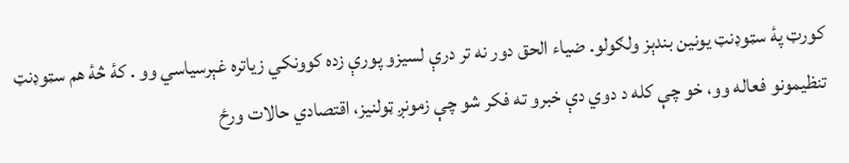کورټ پۀ سټوډنټ یونین بندېز ولګولو. ضیاء الحق دور نه تر درې لسیزو پورې زده کوونکي زیاتره غېرسیاسي وو . کۀ څۀ هم سټوډنټ تنظیمونو فعاله وو، خو چې کله د دوي دې خبرو ته فکر شو چې زمونږ ټولنیز، اقتصادي حالات ورځ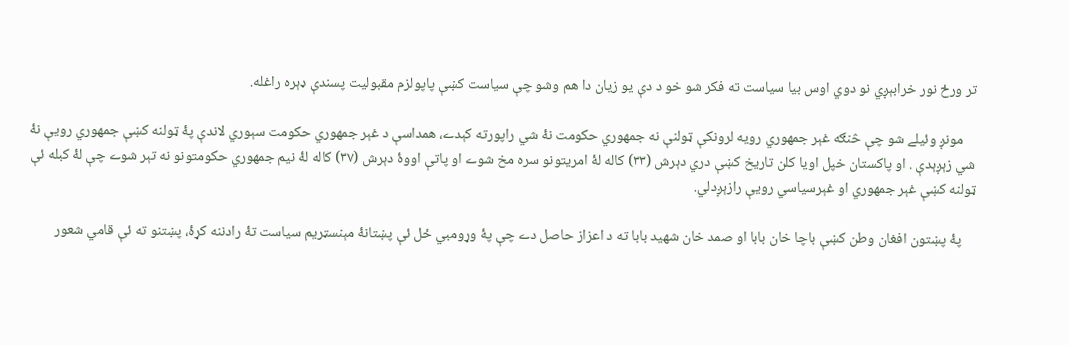تر ورځ نور خرابېږي نو دوي اوس بیا سیاست ته فکر شو خو د دې یو زیان دا هم وشو چې سیاست کښې پاپولزم مقبولیت پسندې ډېره راغله.

    مونږ وئیلے شو چې څنګه غېر جمهوري رویه لرونکې ټولنې نه جمهوري حکومت نۀ شي راپورته کېدے، همداسې د غېر جمهوري حکومت سېوري لاندې پۀ ټولنه کښې جمهوري رویې نۀ شي زېږېدې . او پاکستان خپل اویا کلن تاریخ کښې دري دېرش (۳۳) کاله لۀ امریتونو سره مخ شوے او پاتې اووۀ دېرش (۳۷) کاله لۀ نیم جمهوري حکومتونو نه تېر شوے چې لۀ کبله ئې ټولنه کښې غېر جمهوري او غېرسیاسي رویې رازېږدلي.

    پۀ پښتون افغان وطن کښې باچا خان بابا او صمد خان شهید بابا ته د اعزاز حاصل دے چې پۀ وړومبي ځل ئې پښتانۀ مېنسټریم سیاست تۀ رادننه کړۀ، پښتنو ته ئې قامي شعور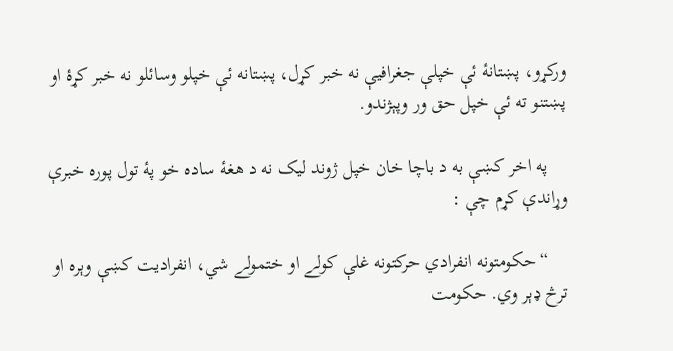ورکړو، پښتانۀ ئې خپلې جغرافيې نه خبر کړل، پښتانه ئې خپلو وسائلو نه خبر کړۀ او پښتنو ته ئې خپل حق ور وپېژندو.

    په اخر کښې به د باچا خان خپل ژوند لیک نه د هغۀ ساده خو پۀ تول پوره خبرې وړاندې کړم چې :

    “حکومتونه انفرادي حرکتونه غلې کولے او ختمولے شي، انفرادیت کښې وېره او ترڅ ډېر وي. حکومت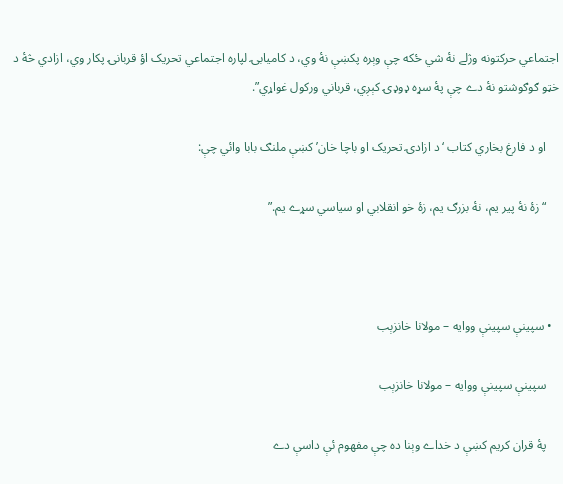اجتماعي حرکتونه وژلے نۀ شي ځکه چې وېره پکښې نۀ وي، د کامیابۍ لپاره اجتماعي تحریک اؤ قربانۍ پکار وي، ازادي څۀ د خټو ګوګوشتو نۀ دے چې پۀ سړه ډوډۍ کېږي، قرباني ورکول غواړي”.

    او د فارغ بخاري کتاب ‘د ازادۍ تحریک او باچا خان’ کښې ملنګ بابا وائي چې:

    “زۀ نۀ پیر یم، نۀ بزرګ یم، زۀ خو انقلابي او سیاسي سړے یم.”



  • سپينې سپينې ووايه – مولانا خانزېب

    سپينې سپينې ووايه – مولانا خانزېب

    پۀ قران کریم کښې د خداے وېنا ده چې مفهوم ئې داسې دے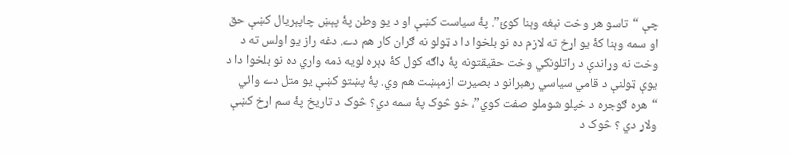چې “تاسو هر وخت نېغه وېنا کوئ”. پۀ سیاست کښې او د يو وطن پۀ پېښ چاپېريال کښې حق او سمه وېنا کۀ يو اړخ ته لازم ده نو بلخوا دا د ټولو نه ګران کار هم دے. دغه راز يو اولس ته د وخت نه وړاندې د راتلونکي وخت حقيقتونه پۀ ډاګه کول کۀ ډېره لويه ذمه واري ده نو بلخوا دا د يوې ټولنې د قامي سياسي رهبرانو د بصيرت ازمېښت هم وي. پۀ پښتو کښې يو متل دے وائي “هره ګوجره د خپلو شوملو صفت کوي”، خو څوک پۀ سمه دي؟ څوک د تاريخ پۀ سم اړخ کښې ولاړ دي ؟ څوک د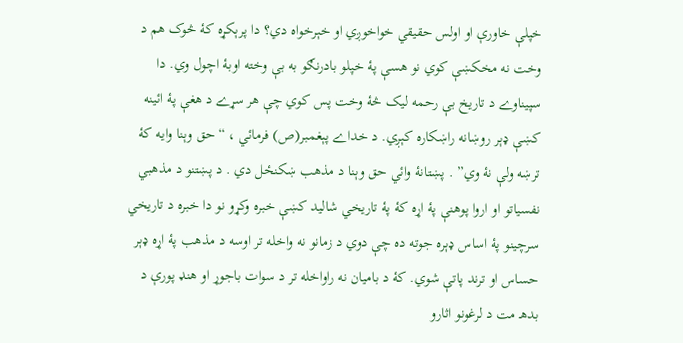خپلې خاورې او اولس حقيقي خواخوږي او خېرخواه دي؟ دا پرېکړه کۀ څوک هم د وخت نه مخکښې کوي نو هسې پۀ خپلو بادرنګو به بې وخته اوبۀ اچول وي. دا سپيناوے د تاریخ بې رحمه ليک څۀ وخت پس کوي چې هر سړے د هغې پۀ ائينه کښې ډېر روښانه راښکاره کېږي. د خداے پېغمبر(ص) فرمائي ، “حق وېنا وايه کۀ ترښه ولې نۀ وي” . پښتانۀ وائي حق وېنا د مذهب ښکنځل دي . د پښتنو د مذهبي نفسیاتو او اروا پوهنې پۀ اړه کۀ پۀ تاريخي شاليد کښې خبره وکړو نو دا خبره د تاريخي سرچینو پۀ اساس ډېره جوته ده چې دوي د زمانو نه واخله تر اوسه د مذهب پۀ اړه ډېر حساس او ترند پاتې شوي. کۀ د بامیان نه راواخله تر د سوات باجوړ او هنډ پورې د بدهـ مت د لرغونو اثارو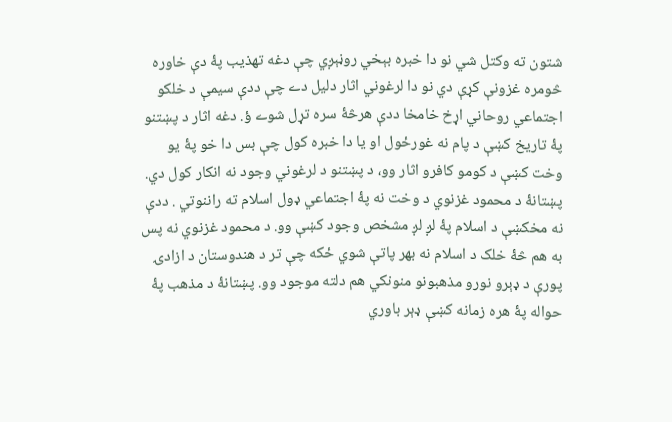شتون ته وکتل شي نو دا خبره بېخي روڼېږي چې دغه تهذيب پۀ دې خاوره څومره غزونې کړې دي نو دا لرغوني اثار دلیل دے چې ددې سيمې د خلکو اجتماعي روحاني اړخ خامخا ددې هرڅۀ سره تړل شوے ؤ. دغه اثار د پښتنو پۀ تاريخ کښې د پام نه غورځول او يا دا خبره کول چې بس دا خو پۀ يو وخت کښې د کومو کافرو اثار وو، د پښتنو د لرغوني وجود نه انکار کول دي. پښتانۀ د محمود غزنوي د وخت نه پۀ اجتماعي ډول اسلام ته راننوتي . ددې نه مخکښې د اسلام پۀ لږ لږ مشخص وجود کښې وو. د محمود غزنوي نه پس به هم څۀ خلک د اسلام نه بهر پاتې شوي ځکه چې تر د هندوستان د ازادۍ پورې د ډېرو نورو مذهبونو منونکي هم دلته موجود وو. پښتانۀ د مذهب پۀ حواله پۀ هره زمانه کښې ډېر باوري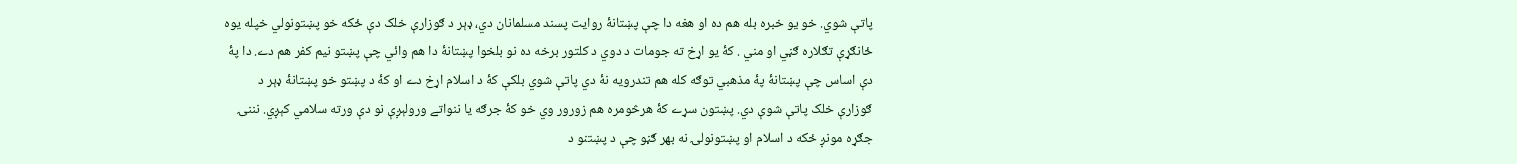پاتې شوي. خو يو خبره بله هم ده او هغه دا چې پښتانۀ روايت پسند مسلمانان دي، ډېر د ګوزارې خلک دې ځکه خو پښتونولي خپله يوه ځانګړې تګلاره ګڼي او مني . کۀ يو اړخ ته جومات د دوي د کلتور برخه ده نو بلخوا پښتانۀ دا هم وائي چې پښتو نيم کفر هم دے. دا پۀ دې اساس چې پښتانۀ پۀ مذهبي توګه کله هم تندرويه نۀ دي پاتې شوي بلکې کۀ د اسلام اړخ دے او کۀ د پښتو خو پښتانۀ ډېر د ګوزارې خلک پاتې شوې دي. پښتون سړے کۀ هرڅومره هم زورور وي خو کۀ جرګه يا ننواتے ورولېږې نو دې ورته سلامي کېږي. نننۍ جګړه مونږ ځکه د اسلام او پښتونولۍ نه بهر ګڼو چې د پښتنو د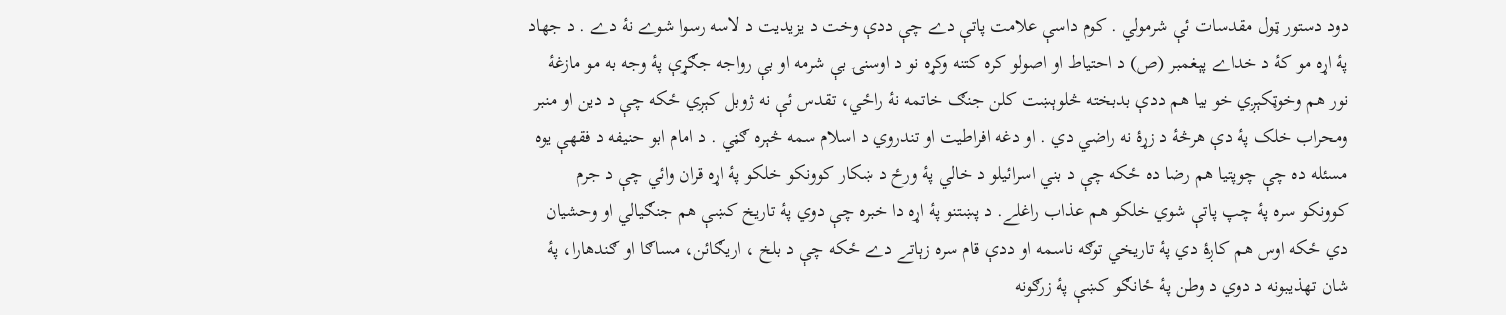دود دستور ټول مقدسات ئې شرمولي . کوم داسې علامت پاتې دے چې ددې وخت د يزيديت د لاسه رسوا شوے نۀ دے . د جهاد پۀ اړه مو کۀ د خداے پېغمبر (ص) د احتياط او اصولو کره کتنه وکړه نو د اوسنۍ بې شرمه او بې رواجه جګړې پۀ وجه به مو مازغۀ نور هم وخوټکېږي خو بيا هم ددې بدبخته څلوېښت کلن جنګ خاتمه نۀ راځي، تقدس ئې نه ژوبل کېږي ځکه چې د دين او منبر ومحراب خلک پۀ دې هرڅۀ د زړۀ نه راضي دي . او دغه افراطيت او تندروي د اسلام سمه څېره ګڼي . د امام ابو حنیفه د فقهې يوه مسئله ده چې چوپتيا هم رضا ده ځکه چې د بني اسرائيلو د خالي پۀ ورځ د ښکار کوونکو خلکو پۀ اړه قران وائي چې د جرم کوونکو سره پۀ چپ پاتې شوي خلکو هم عذاب راغلے. د پښتنو پۀ اړه دا خبره چې دوي پۀ تاريخ کښې هم جنګيالي او وحشيان دي ځکه اوس هم کاږۀ دي پۀ تاريخي توګه ناسمه او ددې قام سره زېاتے دے ځکه چې د بلخ ، اريګائن، مساګا او ګندهارا، پۀ شان تهذيبونه د دوي د وطن پۀ ځانګو کښې پۀ زرګونه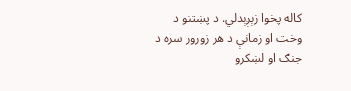کاله پخوا زېږېدلي. د پښتنو د وخت او زمانې د هر زورور سره د جنګ او لښکرو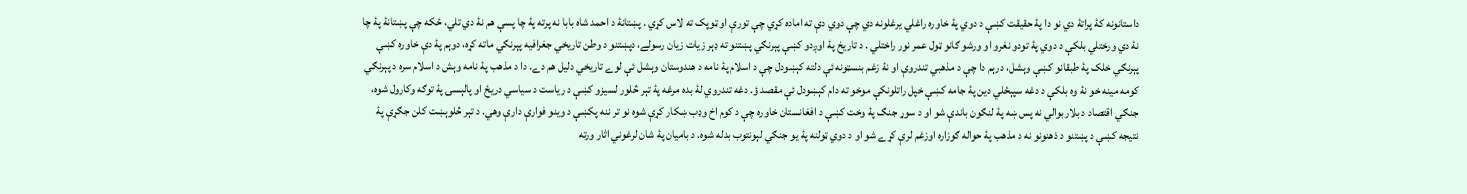داستانونه کۀ پراتۀ دي نو دا پۀ حقيقت کښې د دوي پۀ خاوره راغلي يرغلونه دي چې دوي دې ته اماده کړي چې تورې او ټوپک ته لاس کړي . پښتانۀ د احمد شاه بابا نه پرته پۀ چا پسې هم نۀ دي تلي، ځکه چې پښتانۀ پۀ چا نۀ دي ورختلي بلکې د دوي پۀ تودو نغرو او ورشو ګانو ټول عمر نور راختلي . د تاريخ پۀ اوږدو کښې پېرنګي پښتنو ته ډېر زيات زيان رسولے، دپښتنو د وطن تاريخي جغرافيه پېرنګي ماته کړه، دوېم پۀ دې خاوره کښې پېرنګي خلک پۀ طبقانو کښې وېشل، درېم دا چې د مذهبي تندروې او نۀ زغم بنسټونه ئې دلته کېښودل چې د اسلام پۀ نامه د هندوستان وېشل ئې لوے تاريخي دلیل هم دے. دا د مذهب پۀ نامه وېش د اسلام سره د پېرنګي کومه مينه خو نۀ وه بلکې د دغه سپېځلي دين پۀ جامه کښې خپل راتلونکې موخو ته دام کېښودل ئې مقصد ؤ. دغه تندروي لۀ بده مرغه پۀ تېر څلور لسيزو کښې د ریاست د سیاسي دريځ او پالېسۍ پۀ توګه وکارول شوه، جنګي اقتصاد د بلاربوالي نه پس ښه پۀ لنګون باندې شو او د سوړ جنګ پۀ وخت کښې د افغانستان خاوره چې د کوم اخ وډب ښکار کړې شوه نو تر ننه پکښې د وينو فوارې دارې وهي. د تېر څلوېښت کلن جګړې پۀ نتيجه کښې د پښتنو د ذهنونو نه د مذهب پۀ حواله ګوزاره اوزغم لرې کړے شو او د دوي ټولنه پۀ يو جنګي لېونتوب بدله شوه. د باميان پۀ شان لرغوني اثار ورته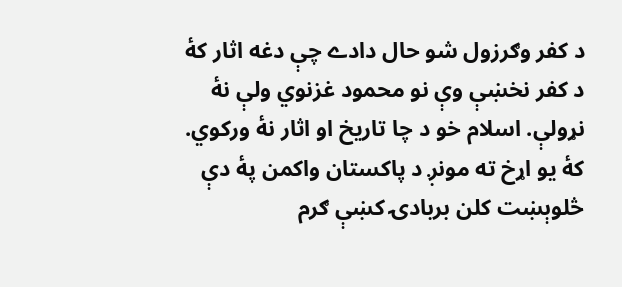د کفر وګرزول شو حال دادے چې دغه اثار کۀ د کفر نخښې وې نو محمود غزنوي ولې نۀ نړولې. اسلام خو د چا تاريخ او اثار نۀ ورکوي. کۀ يو اړخ ته مونږ د پاکستان واکمن پۀ دې څلوېښت کلن بربادۍ کښې ګرم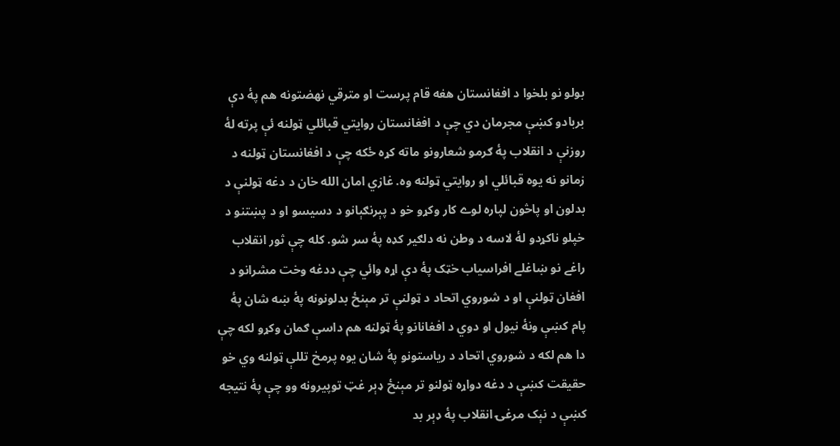بولو نو بلخوا د افغانستان هغه قام پرست او مترقي نهضتونه هم پۀ دې بربادو کښې مجرمان دي چې د افغانستان روايتي قبائلي ټولنه ئې پرته لۀ روزنې د انقلاب پۀ ګرمو شعارونو ماته کړه ځکه چې د افغانستان ټولنه د زمانو نه يوه قبائلي او روايتي ټولنه وه. غازي امان الله خان د دغه ټولنې د بدلون او پاڅون لپاره لوے کار وکړو خو د پېرنګېانو د دسيسو او د پښتنو د خپلو ناکړدو لۀ لاسه د وطن نه دلګير کډه پۀ سر شو. کله چې ثور انقلاب راغے نو ښاغلے افراسياب خټک پۀ دې اړه وائي چې ددغه وخت مشرانو د افغان ټولنې او د شوروي اتحاد د ټولنې تر مېنځ بدلونونه پۀ ښه شان پۀ پام کښې ونۀ نيول او دوي د افغانانو پۀ ټولنه هم داسې ګمان وکړو لکه چې دا هم لکه د شوروي اتحاد د ریاستونو پۀ شان يوه پرمخ تللې ټولنه وي خو حقيقت کښې د دغه دواړه ټولنو تر مېنځ ډېر غټ توپیرونه وو چې پۀ نتيجه کښې د نېک مرغۍ انقلاب پۀ ډېر بد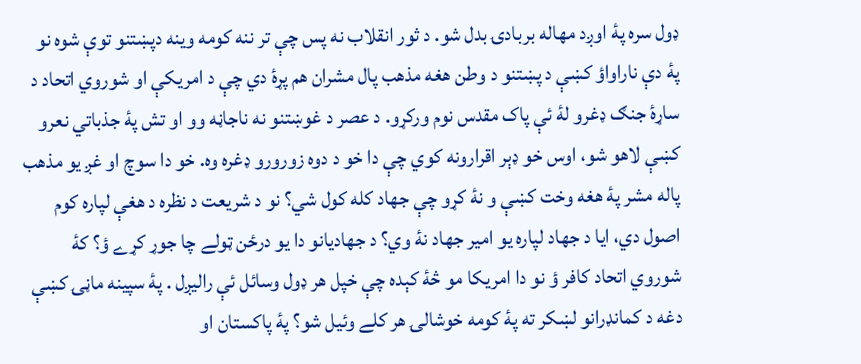ډول سره پۀ اوږد مهاله بربادۍ بدل شو. د ثور انقلاب نه پس چې تر ننه کومه وينه دپښتنو توې شوه نو پۀ دې ناراواؤ کښې د پښتنو د وطن هغه مذهب پال مشران هم پړۀ دي چې د امريکې او شوروي اتحاد د ساړۀ جنګ ډغرو لۀ ئې پاک مقدس نوم ورکړو. د عصر د غوښتنو نه ناجاڼه وو او تش پۀ جذباتي نعرو کښې لاهو شو، اوس خو ډېر اقرارونه کوي چې دا خو د دوه زورورو ډغره وه. خو دا سوچ او غږ يو مذهب پاله مشر پۀ هغه وخت کښې و نۀ کړو چې جهاد کله کول شي؟ نو د شريعت د نظره د هغې لپاره کوم اصول دي، ایا د جهاد لپاره يو امير جهاد نۀ وي؟ د جهاديانو دا يو درځن ټولے چا جوړ کړے ؤ؟ کۀ شوروي اتحاد کافر ؤ نو دا امريکا مو څۀ کېده چې خپل هر ډول وسائل ئې راليږل . پۀ سپينه ماڼۍ کښې دغه د کمانډرانو لښکر ته پۀ کومه خوشالۍ هر کلے وئيل شو؟ پۀ پاکستان او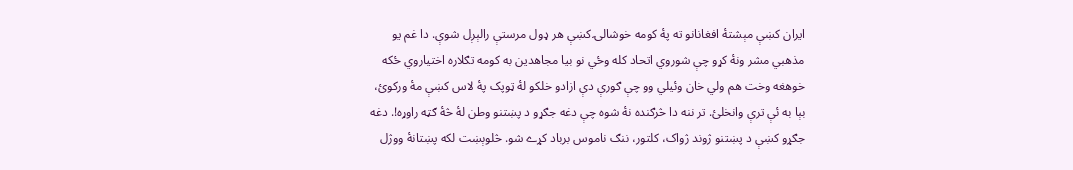ايران کښې مېشتۀ افغانانو ته پۀ کومه خوشالۍ کښې هر ډول مرستې رالېږل شوې. دا غم يو مذهبي مشر ونۀ کړو چې شوروي اتحاد کله وځي نو بيا مجاهدين به کومه تګلاره اختياروي ځکه خوهغه وخت هم ولي خان وئيلي وو چې ګورې دې ازادو خلکو لۀ ټوپک پۀ لاس کښې مۀ ورکوئ، بېا به ئې ترې وانخلئ. تر ننه دا څرګنده نۀ شوه چې دغه جګړو د پښتنو وطن لۀ څۀ ګټه راوړه!. دغه جګړو کښې د پښتنو ژوند ژواک، کلتور، ننګ ناموس برباد کړے شو. څلوېښت لکه پښتانۀ ووژل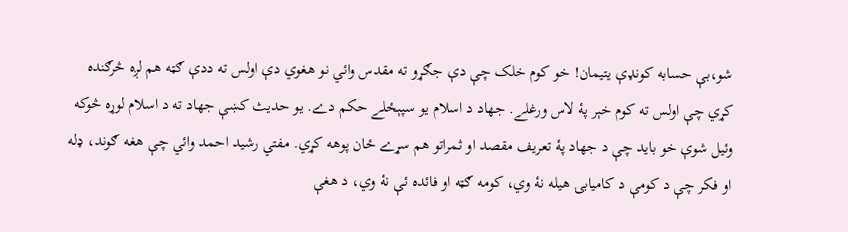شو،بې حسابه کونډې يتيمان! خو کوم خلک چې دې جګړو ته مقدس وائي نو هغوي دې اولس ته ددې ګټه هم لږه څرګنده کړي چې اولس ته کوم خېر پۀ لاس ورغلے. جهاد د اسلام يو سپېځلے حکم دے. يو حديث کښې جهاد ته د اسلام لوړه څوکه وئيل شوې خو بايد چې د جهاد پۀ تعريف مقصد او ثمراتو هم سړے ځان پوهه کړي. مفتي رشيد احمد وائي چې هغه ګوند، ډله او فکر چې د کومې د کامیابۍ هيله نۀ وي، کومه ګټه او فائده ئې نۀ وي، د هغې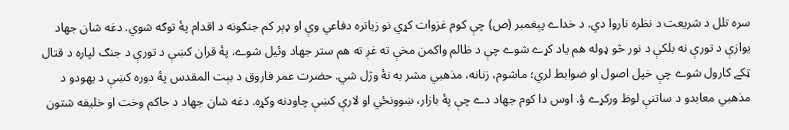سره تلل د شريعت د نظره ناروا دي. د خداے پېغمبر (ص) چې کوم غزوات کړي نو زياتره دفاعي وې او ډېر کم جنګونه د اقدام پۀ توګه شوي. دغه شان جهاد یوازې د تورې نه بلکې د نور څو ډوله هم ياد کړے شوے چې د ظالم واکمن مخې ته غږ ته هم ستر جهاد وئيل شوے. پۀ قران کښې د تورې د جنګ لپاره د قتال ټکے کارول شوے چې خپل اصول او ضوابط لري؛ ماشوم، زنانه، مذهبي مشر به نۀ وژل شي. حضرت عمر فاروق د بېت المقدس پۀ دوره کښې د یهودو د مذهبي معابدو د ساتنې لوظ ورکړے ؤ. اوس دا کوم جهاد دے چې پۀ بازار، ښوونځي او لارې کښې چاودنه وکړه. دغه شان جهاد د حاکم وخت او خليفه شتون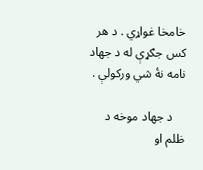خامخا غواړي . د هر کس جګړې له د جهاد نامه نۀ شي ورکولې .

    د جهاد موخه د ظلم او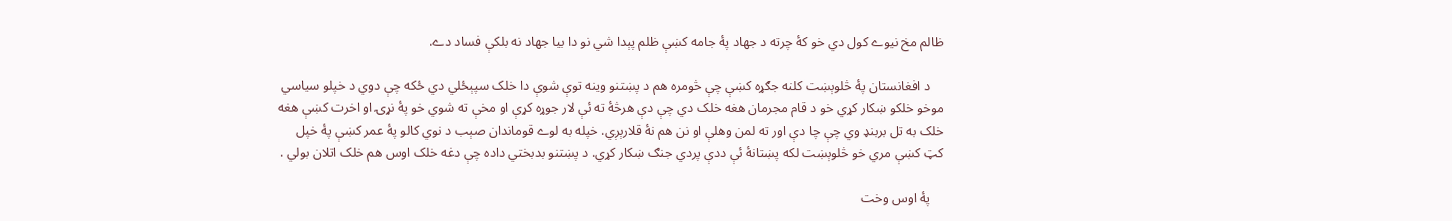ظالم مخ نيوے کول دي خو کۀ چرته د جهاد پۀ جامه کښې ظلم پېدا شي نو دا بيا جهاد نه بلکې فساد دے.

    د افغانستان پۀ څلوېښت کلنه جګړه کښې چې څومره هم د پښتنو وينه توې شوې دا خلک سپېځلي دي ځکه چې دوي د خپلو سياسي موخو خلکو ښکار کړي خو د قام مجرمان هغه خلک دي چې دې هرڅۀ ته ئې لار جوړه کړې او مخې ته شوي خو پۀ نړۍ او اخرت کښې هغه خلک به تل بربنډ وي چې چا دې اور ته لمن وهلې او نن هم نۀ قلارېږي. خپله به لوے قوماندان صېب د نوي کالو پۀ عمر کښې پۀ خپل کټ کښې مري خو څلوېښت لکه پښتانۀ ئې ددې پردي جنګ ښکار کړي. د پښتنو بدبختي داده چې دغه خلک اوس هم خلک اتلان بولي .

    پۀ اوس وخت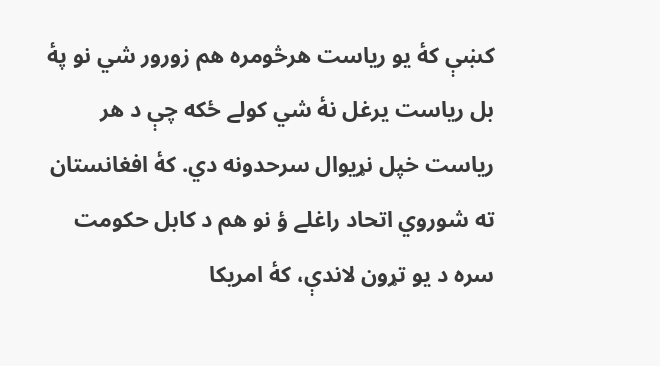کښې کۀ يو رياست هرڅومره هم زورور شي نو پۀ بل رياست يرغل نۀ شي کولے ځکه چې د هر رياست خپل نړيوال سرحدونه دي. کۀ افغانستان ته شوروي اتحاد راغلے ؤ نو هم د کابل حکومت سره د يو تړون لاندې، کۀ امريکا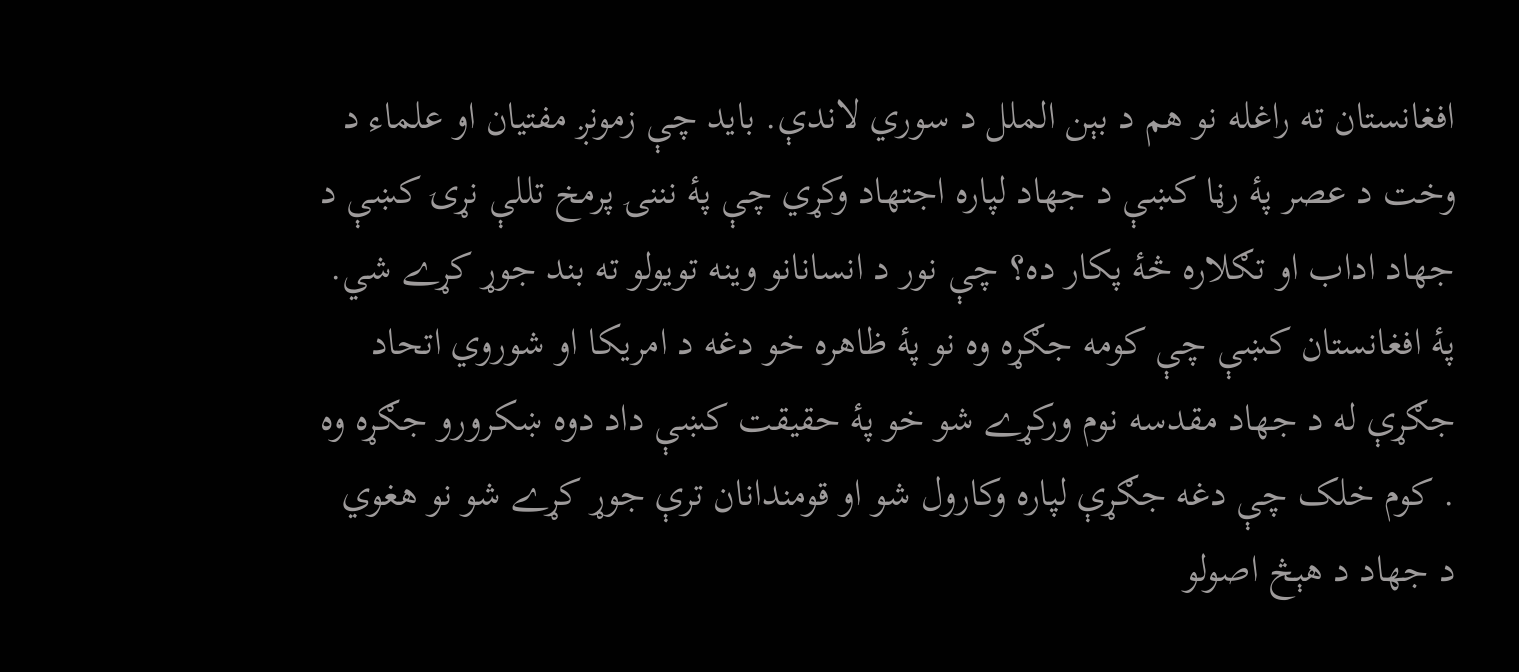افغانستان ته راغله نو هم د بېن الملل د سوري لاندې. بايد چې زمونږ مفتيان او علماء د وخت د عصر پۀ رڼا کښې د جهاد لپاره اجتهاد وکړي چې پۀ نننۍ پرمخ تللې نړۍ کښې د جهاد اداب او تګلاره څۀ پکار ده؟ چې نور د انسانانو وينه تويولو ته بند جوړ کړے شي. پۀ افغانستان کښې چې کومه جګړه وه نو پۀ ظاهره خو دغه د امريکا او شوروي اتحاد جګړې له د جهاد مقدسه نوم ورکړے شو خو پۀ حقيقت کښې داد دوه ښکرورو جګړه وه . کوم خلک چې دغه جګړې لپاره وکارول شو او قومندانان ترې جوړ کړے شو نو هغوي د جهاد د هېڅ اصولو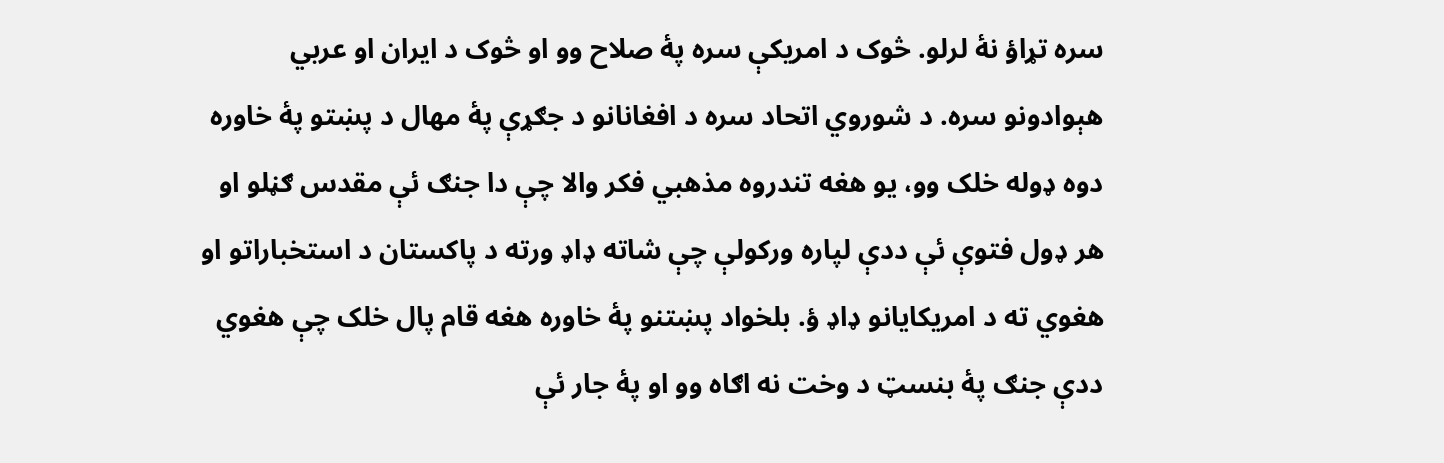سره تړاؤ نۀ لرلو. څوک د امريکې سره پۀ صلاح وو او څوک د ايران او عربي هېوادونو سره. د شوروي اتحاد سره د افغانانو د جګړې پۀ مهال د پښتو پۀ خاوره دوه ډوله خلک وو، يو هغه تندروه مذهبي فکر والا چې دا جنګ ئې مقدس ګڼلو او هر ډول فتوې ئې ددې لپاره ورکولې چې شاته ډاډ ورته د پاکستان د استخباراتو او هغوي ته د امريکايانو ډاډ ؤ. بلخواد پښتنو پۀ خاوره هغه قام پال خلک چې هغوي ددې جنګ پۀ بنسټ د وخت نه اګاه وو او پۀ جار ئې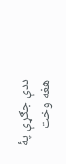ددې جګړې پۀ هغه وخت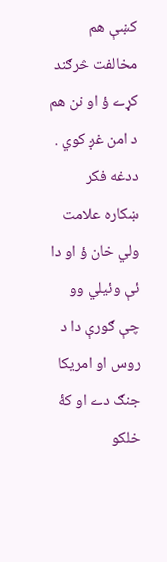کښې هم مخالفت څرګند کړے ؤ او نن هم د امن غږ کوي . ددغه فکر ښکاره علامت ولي خان ؤ او دا ئې وئيلي وو چې ګورې دا د روس او امريکا جنګ دے او کۀ خلکو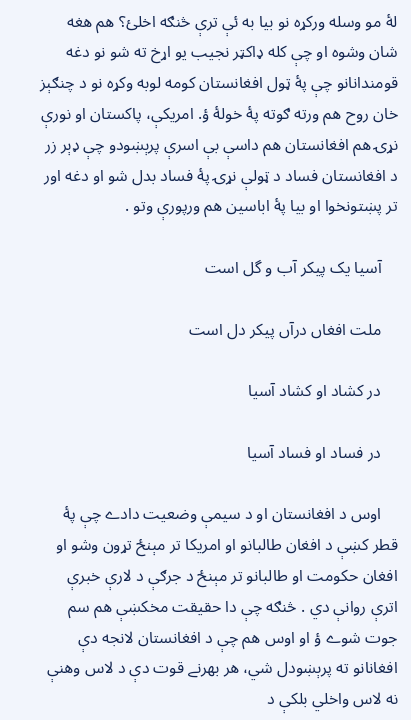لۀ مو وسله ورکړه نو بيا به ئې ترې څنګه اخلئ؟ هم هغه شان وشوه او چې کله ډاکټر نجيب يو اړخ ته شو نو دغه قومندانانو چې پۀ ټول افغانستان کومه لوبه وکړه نو د چنګېز خان روح هم ورته ګوته پۀ خولۀ ؤ. امريکې، پاکستان او نورې نړۍ هم افغانستان هم داسې بې اسرې پرېښودو چې ډېر زر د افغانستان فساد د ټولې نړۍ پۀ فساد بدل شو او دغه اور تر پښتونخوا او بيا پۀ اباسین هم ورپورې وتو .

    آسيا یک پیکر آب و گل است

    ملت افغاں درآں پیکر دل است

    در کشاد او کشاد آسیا

    در فساد او فساد آسیا

    اوس د افغانستان او د سيمې وضعیت دادے چې پۀ قطر کښې د افغان طالبانو او امريکا تر مېنځ تړون وشو او افغان حکومت او طالبانو تر مېنځ د جرګې د لارې خبرې اترې روانې دي . څنګه چې دا حقيقت مخکښې هم سم جوت شوے ؤ او اوس هم چې د افغانستان لانجه دې افغانانو ته پرېښودل شي، هر بهرنے قوت دې د لاس وهنې نه لاس واخلي بلکې د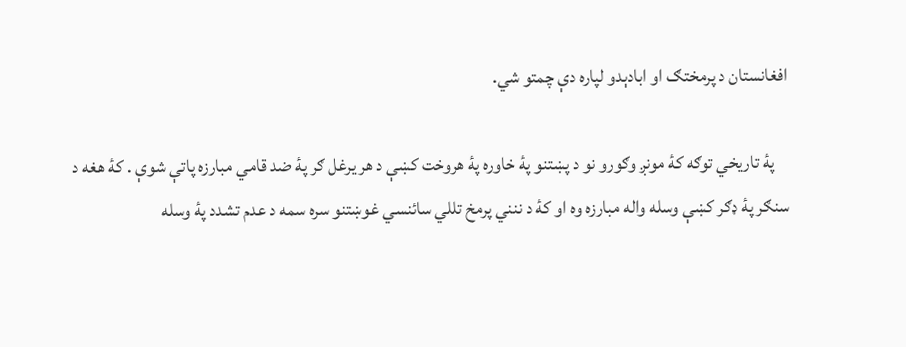افغانستان د پرمختګ او ابادېدو لپاره دې چمتو شي.

    پۀ تاريخي توګه کۀ مونږ وګورو نو د پښتنو پۀ خاوره پۀ هروخت کښې د هر يرغل ګر پۀ ضد قامي مبارزه پاتې شوې . کۀ هغه د سنګر پۀ ډګر کښې وسله واله مبارزه وه او کۀ د ننني پرمخ تللي سائنسي غوښتنو سره سمه د عدم تشدد پۀ وسله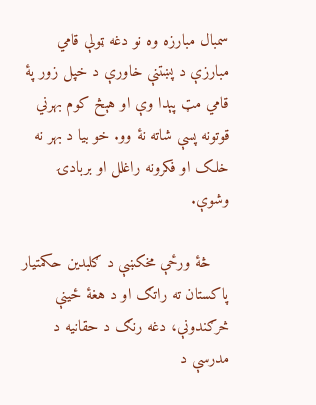سمبال مبارزه وه نو دغه ټولې قامي مبارزې د پښتنې خاورې د خپل زور پۀ قامي مټ پېدا وې او هېڅ کوم بهرني قوتونه پسې شاته نۀ وو. خو بيا د بهر نه خلک او فکرونه راغلل او بربادۍ وشوې.

    څۀ ورځې مخکښې د ګلبدين حکمتيار پاکستان ته راتګ او د هغۀ ځينې څرګندونې، دغه رنګ د حقانيه د مدرسې د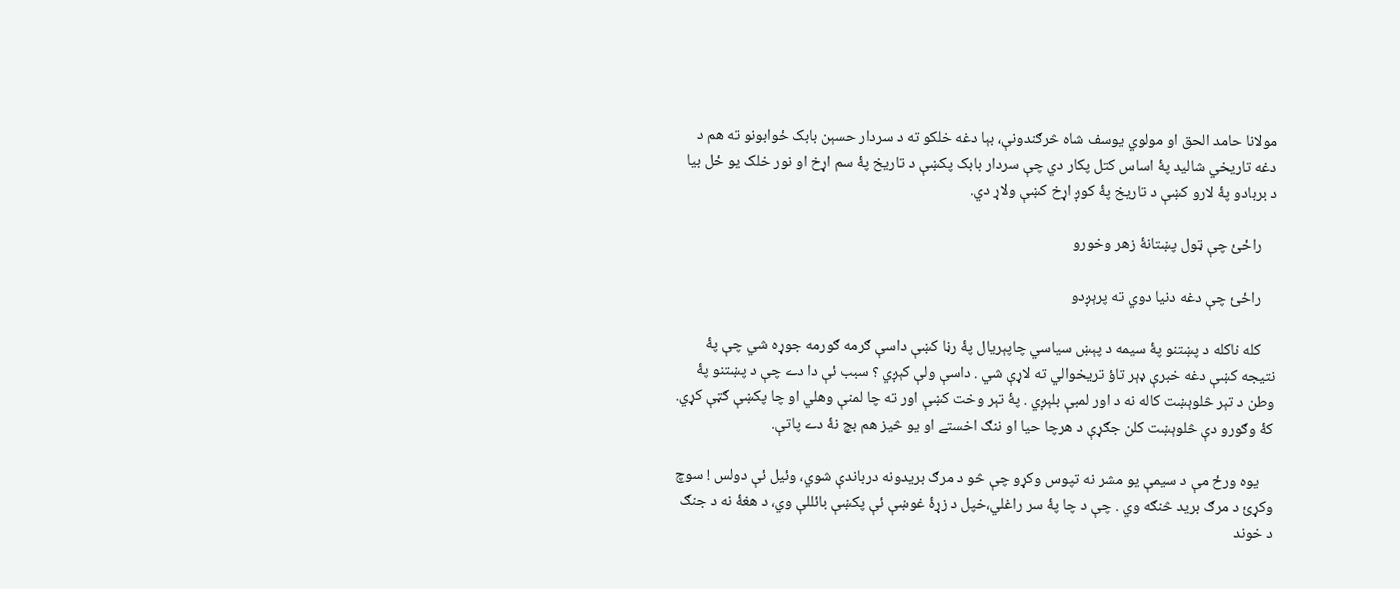مولانا حامد الحق او مولوي يوسف شاه څرګندونې، بېا دغه خلکو ته د سردار حسېن بابک ځوابونو ته هم د دغه تاريخي شاليد پۀ اساس کتل پکار دي چې سردار بابک پکښې د تاريخ پۀ سم اړخ او نور خلک يو ځل بيا د بربادو پۀ لارو کښې د تاريخ پۀ کوږ اړخ کښې ولاړ دي.

    راځئ چې ټول پښتانۀ زهر وخورو

    راځئ چې دغه دنیا دوي ته پرېږدو

    کله ناکله د پښتنو پۀ سيمه د پېښ سیاسي چاپېریال پۀ رڼا کښې داسې ګرمه ګورمه جوړه شي چې پۀ نتيجه کښې دغه خبرې ډېر تاؤ تريخوالي ته لاړې شي . داسې ولې کېږي ؟ سبب ئې دا دے چې د پښتنو پۀ وطن د تېر څلوېښت کاله نه د اور لمبې بلېږي . پۀ تېر وخت کښې اور ته چا لمنې وهلي او چا پکښې ګټې کړي. کۀ وګورو دې څلوېښت کلن جګړې د هرچا حيا او ننګ اخستے او يو څيز هم بچ نۀ دے پاتې.

    يوه ورځ مې د سيمې يو مشر نه تپوس وکړو چې څو د مرګ بريدونه درباندې شوي، وئيل ئې دولس ! سوچ وکړئ د مرګ بريد څنګه وي . چې د چا پۀ سر راغلي،خپل د زړۀ غوښې ئې پکښې بائللې وي، د هغۀ نه د جنګ د خوند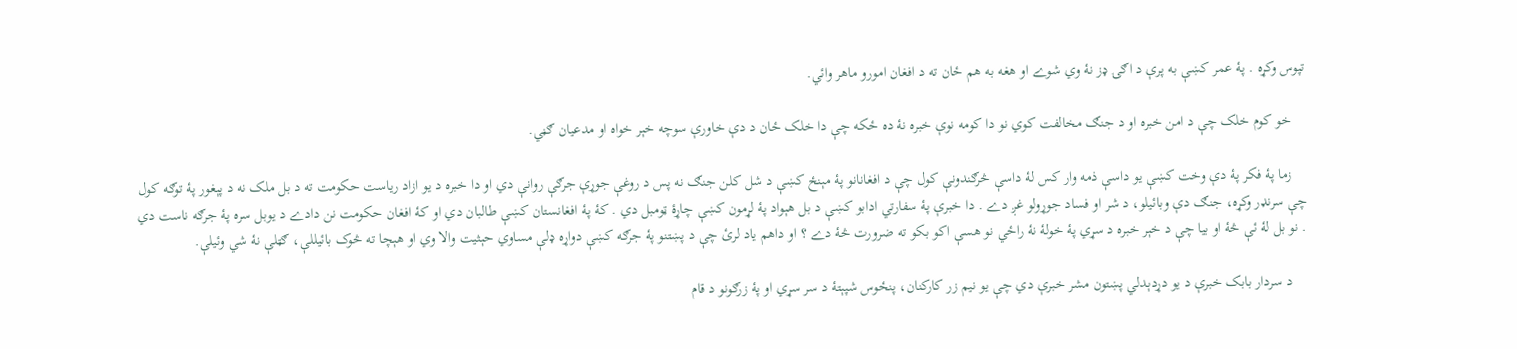تپوس وکړه . پۀ عمر کښې به پرې د اګۍ ډز نۀ وي شوے او هغه به هم ځان ته د افغان امورو ماهر وائي.

    خو کوم خلک چې د امن خبره او د جنګ مخالفت کوي نو دا کومه نوې خبره نۀ ده ځکه چې دا خلک ځان د دې خاورې سوچه خېر خواه او مدعيان ګڼي.

    زما پۀ فکر پۀ دې وخت کښې يو داسې ذمه وار کس لۀ داسې څرګندونې کول چې د افغانانو پۀ مېنځ کښې د شل کلن جنګ نه پس د روغې جوړې جرګې روانې دي او دا خبره د يو ازاد رياست حکومت ته د بل ملک نه د پېغور پۀ توګه کول چې سرنډر وکړه، جنګ دې وبائيلو، د شر او فساد جوړولو غږ دے . دا خبرې پۀ سفارتي ادابو کښې د بل هېواد پۀ لړمون کښې چاړۀ ټومبل دي . کۀ پۀ افغانستان کښې طالبان دي او کۀ افغان حکومت نن دادے د يوبل سره پۀ جرګه ناست دي . نو بل لۀ ئې څۀ او بيا چې د خېر خبره د سړي پۀ خولۀ نۀ راځي نو هسې اکو بکو ته ضرورت څۀ دے ؟ او داهم ياد لرئ چې د پښتنو پۀ جرګه کښې دواړه ډلې مساوي حېثيت والا وي او هېچا ته څوک بائيللې، ګټلې نۀ شي وئيلې.

    د سردار بابک خبرې د يو دړدېدلي پښتون مشر خبرې دي چې يو نيم زر کارکنان، پنځوس شپېتۀ د سر سړي او پۀ زرګونو د قام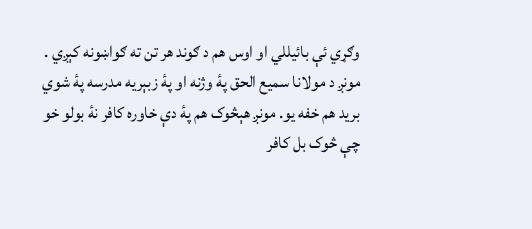وګړي ئې بائيللي او اوس هم د ګوند هر تن ته ګواښونه کېږي . مونږ د مولانا سميع الحق پۀ وژنه او پۀ زبېريه مدرسه پۀ شوي بريد هم خفه يو. مونږ هېڅوک هم پۀ دې خاوره کافر نۀ بولو خو چې څوک بل کافر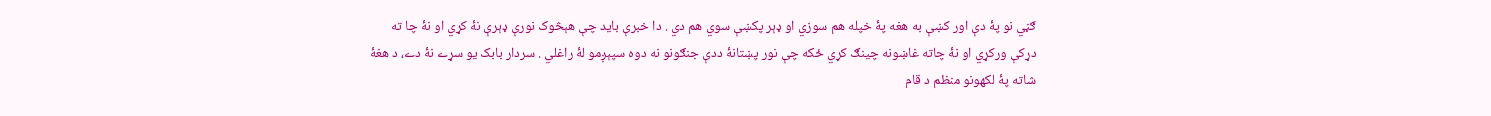ګڼي نو پۀ دې اور کښې به هغه پۀ خپله هم سوزي او ډېر پکښې سوي هم دي . دا خبرې بايد چې هېڅوک نورې ډېرې نۀ کړي او نۀ چا ته دړکې ورکړي او نۀ چاته غاښونه چينګ کړي ځکه چې نور پښتانۀ ددې جنګونو نه دوه سپېږمو لۀ راغلي . سردار بابک يو سړے نۀ دے، د هغۀ شاته پۀ لکهونو منظم د قام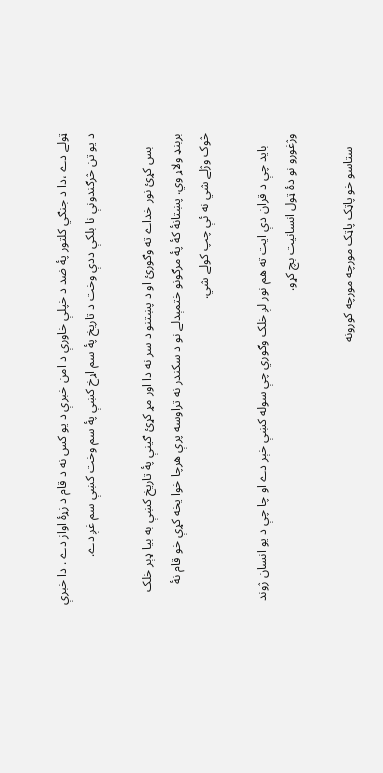ټولے دے ،دا د جنګي کلتور پۀ ضد د خپلې خاورې د امن خبرې د يو کس نه د قام د زړۀ اواز دے . دا خبرې د يو تن څرګندونې نا بلکې ددې وخت د تاريخ پۀ سم اړخ کښې پۀ سم وخت کښې سم غږ دے.

    بس کړئ نور خداے ته وګورئ او د پښتنو د سر نه دا اور مړ کړئ ګينې پۀ تاريخ کښې به بيا ډېر خلک بربنډ ولاړ وي. پښتانۀ کۀ پۀ مرګونو ختمېدلے نو د سکندر نه تراوسه پرې هرچا خوا یخه کړې خو قام نۀ څوک وژلے شي نه ئې چپ کولے شي.

    بايد چې د قران دې ایت ته هم نور لږ خلک وګوري چې سوله کښې خېر دے او چا چې د يو انسان ژوند وژغورو نو دۀ ټول انسانيت بچ کړو.

    ستاسو خو پاټک پاټک مورچه مورچه کورونه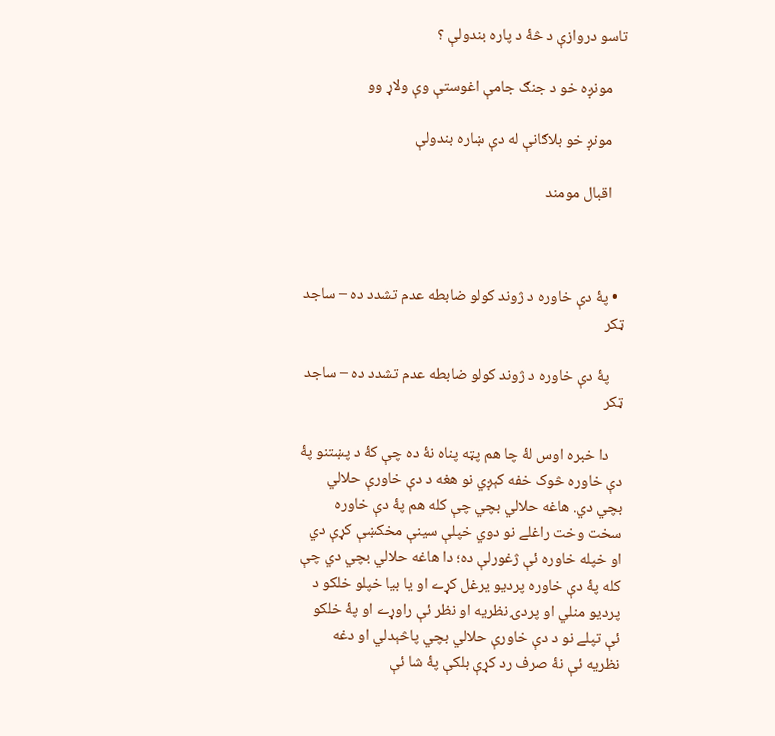تاسو دروازې د څۀ د پاره بندولې ؟

    مونږه خو د جنګ جامې اغوستې وې ولاړ وو

    مونږ خو بلاګانې له دې ښاره بندولې

    اقبال مومند



  • پۀ دې خاوره د ژوند کولو ضابطه عدم تشدد ده – ساجد ټکر

    پۀ دې خاوره د ژوند کولو ضابطه عدم تشدد ده – ساجد ټکر

    دا خبره اوس لۀ چا هم پټه پناه نۀ ده چې کۀ د پښتنو پۀ دې خاوره څوک خفه کېږي نو هغه د دې خاورې حلالي بچي دي. هاغه حلالي بچي چې کله هم پۀ دې خاوره سخت وخت راغلے نو دوي خپلې سينې مخکښې کړې دي او خپله خاوره ئې ژغورلې ده؛ دا هاغه حلالي بچي دي چې کله پۀ دې خاوره پرديو يرغل کړے او يا بيا خپلو خلکو د پرديو منلي او پردۍ نظريه او نظر ئې راوړے او پۀ خلکو ئې تپلے نو د دې خاورې حلالي بچي پاڅېدلي او دغه نظريه ئې نۀ صرف رد کړې بلکې پۀ شا ئې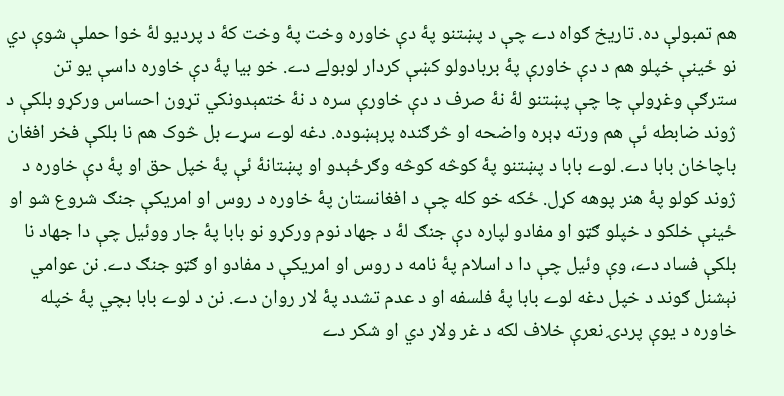هم تمبولې ده. تاريخ ګواه دے چې د پښتنو پۀ دې خاوره وخت پۀ وخت کۀ د پرديو لۀ خوا حملې شوې دي نو ځينې خپلو هم د دې خاورې پۀ بربادولو کښې کردار لوبولے دے. خو بيا پۀ دې خاوره داسې يو تن سترګې وغړولې چا چې پښتنو لۀ نۀ صرف د دې خاورې سره د نۀ ختمېدونکي تړون احساس ورکړو بلکې د ژوند ضابطه ئې هم ورته ډېره واضحه او څرګنده پرېښوده. دغه لوے سړے بل څوک هم نا بلکې فخر افغان باچاخان بابا دے. لوے بابا د پښتنو پۀ کوڅه کوڅه وګرځېدو او پښتانۀ ئې پۀ خپل حق او پۀ دې خاوره د ژوند کولو پۀ هنر پوهه کړل. ځکه خو کله چې د افغانستان پۀ خاوره د روس او امريکې جنګ شروع شو او ځينې خلکو د خپلو ګټو او مفادو لپاره دې جنګ لۀ د جهاد نوم ورکړو نو بابا پۀ جار ووئيل چې دا جهاد نا بلکې فساد دے، وې وئيل چې دا د اسلام پۀ نامه د روس او امريکې د مفادو او ګټو جنګ دے. نن عوامي نېشنل ګوند د خپل دغه لوے بابا پۀ فلسفه او د عدم تشدد پۀ لار روان دے. نن د لوے بابا بچي پۀ خپله خاوره د يوې پردۍ نعرې خلاف لکه د غر ولاړ دي او شکر دے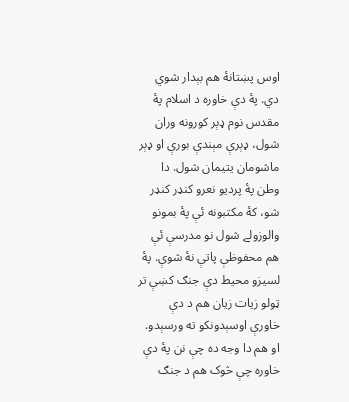اوس پښتانۀ هم بېدار شوي دي. پۀ دې خاوره د اسلام پۀ مقدس نوم ډېر کورونه وران شول، ډېرې مېندې بورې او ډېر ماشومان يتيمان شول. دا وطن پۀ پرديو نعرو کنډر کنډر شو، کۀ مکتبونه ئې پۀ بمونو والوزولے شول نو مدرسې ئې هم محفوظې پاتې نۀ شوې. پۀ لسيزو محيط دې جنګ کښې تر ټولو زيات زيان هم د دې خاورې اوسېدونکو ته ورسېدو. او هم دا وجه ده چې نن پۀ دې خاوره چې څوک هم د جنګ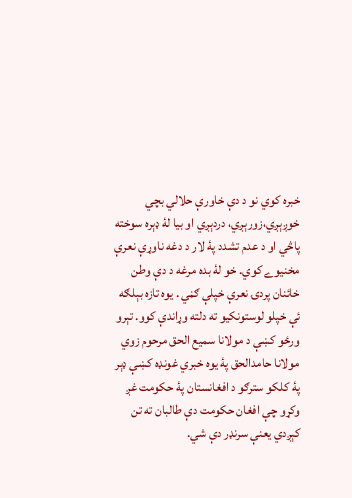خبره کوي نو د دې خاورې حلالي بچي خوږېږي،زورېږي، دردېږي او بيا لۀ ډېره سوخته پاڅي او د عدم تشدد پۀ لار د دغه ناوړې نعرې مخنيوے کوي. خو لۀ بده مرغه د دې وطن خائنان پردۍ نعرې خپلې ګڼي . يوه تازه بېلګه ئې خپلو لوستونکيو ته دلته وړاندې کوو. تېرو ورځو کښې د مولانا سميع الحق مرحوم زوي مولانا حامدالحق پۀ يوه خبري غونډه کښې ډېر پۀ کلکو سترګو د افغانستان پۀ حکومت غږ وکړو چې افغان حکومت دې طالبان ته تن کېږدي يعنې سرنډر دې شي.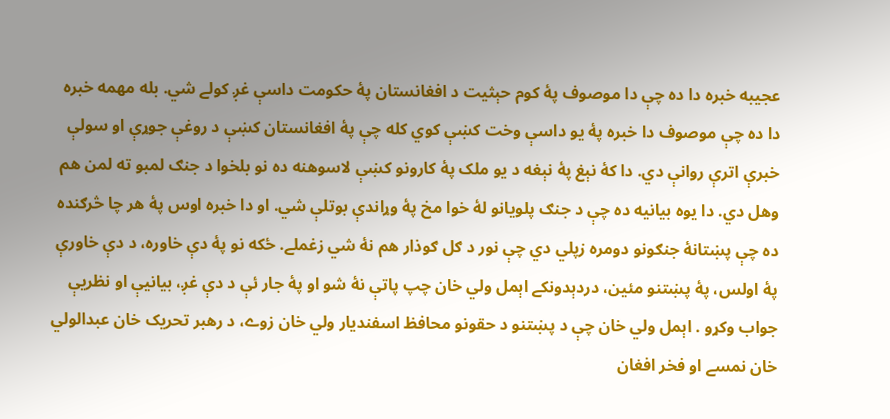عجيبه خبره دا ده چې دا موصوف پۀ کوم حېثيت د افغانستان پۀ حکومت داسې غږ کولے شي. بله مهمه خبره دا ده چې موصوف دا خبره پۀ يو داسې وخت کښې کوي کله چې پۀ افغانستان کښې د روغې جوړې او سولې خبرې اترې روانې دي. دا کۀ نېغ پۀ نېغه د يو ملک پۀ کارونو کښې لاسوهنه ده نو بلخوا د جنګ لمبو ته لمن هم وهل دي. دا يوه بيانيه ده چې د جنګ پلويانو لۀ خوا مخ پۀ وړاندې بوتلې شي. او دا خبره اوس پۀ هر چا څرګنده ده چې پښتانۀ جنګونو دومره زپلي دي چې نور د ګل ګوذار هم نۀ شي زغملے. ځکه نو پۀ دې خاوره، د دې خاورې پۀ اولس، پۀ پښتنو مئين، دردېدونکے اېمل ولي خان چپ پاتې نۀ شو او پۀ جار ئې د دې غږ، بيانيې او نظريې جواب وکړو . اېمل ولي خان چې د پښتنو د حقونو محافظ اسفنديار ولي خان زوے، د رهبر تحريک خان عبدالولي خان نمسے او فخر افغان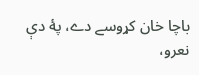باچا خان کړوسے دے، پۀ دې نعرو،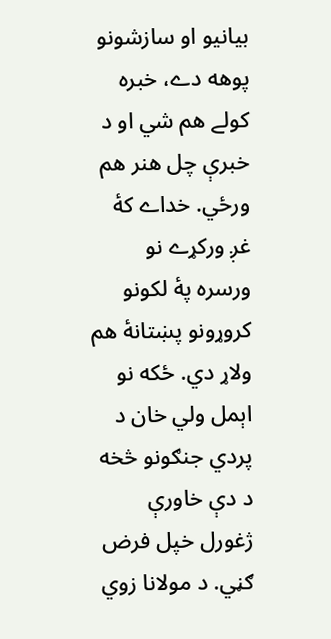بيانيو او سازشونو پوهه دے، خبره کولے هم شي او د خبرې چل هنر هم ورځي. خداے کۀ غږ ورکړے نو ورسره پۀ لکونو کروړونو پښتانۀ هم ولاړ دي. ځکه نو اېمل ولي خان د پردي جنګونو څخه د دې خاورې ژغورل خپل فرض ګڼي. د مولانا زوي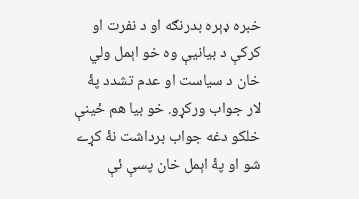خبره ډېره بدرنګه او د نفرت او کرکې د بيانيې وه خو اېمل ولي خان د سياست او عدم تشدد پۀ لار جواب ورکړو. خو بيا هم ځينې خلکو دغه جواب برداشت نۀ کړے شو او پۀ اېمل خان پسې ئې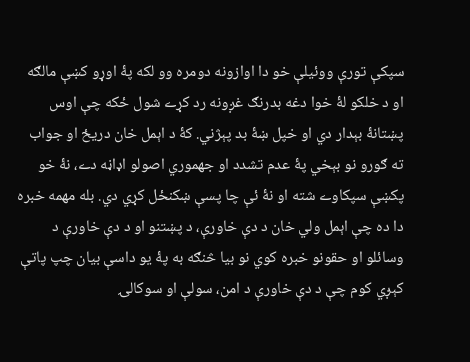سپکې تورې ووئيلې خو دا اوازونه دومره وو لکه پۀ اوړو کښې مالګه او د خلکو لۀ خوا دغه بدرنګ غږونه رد کړے شول ځکه چې اوس پښتانۀ بېدار دي او خپل ښۀ بد پېژني. کۀ د اېمل خان دريځ او جواب ته ګورو نو بېخي پۀ عدم تشدد او جهموري اصولو اډاڼه دے، نۀ خو پکښې سپکاوے شته او نۀ ئې چا پسې ښکنځل کړي دي. بله مهمه خبره دا ده چې اېمل ولي خان د دې خاورې، د پښتنو او د دې خاورې د وسائلو او حقونو خبره کوي نو بيا څنګه به پۀ يو داسې بيان چپ پاتې کېږي کوم چې د دې خاورې د امن، سولې او سوکالۍ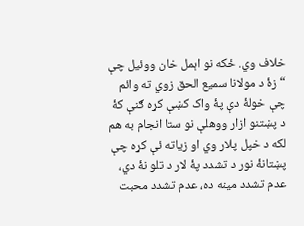خلاف وي. ځکه نو اېمل خان ووئيل چې “زۀ د مولانا سميع الحق زوي ته وائم چې خولۀ دې پۀ واک کښې کړه ګنې کۀ د پښتنو ازار ووهلې نو ستا انجام به هم لکه د خپل پلار وي او زياته ئې کړه چې پښتانۀ نور د تشدد پۀ لار د تلو نۀ دي، عدم تشدد مينه ده، عدم تشدد محبت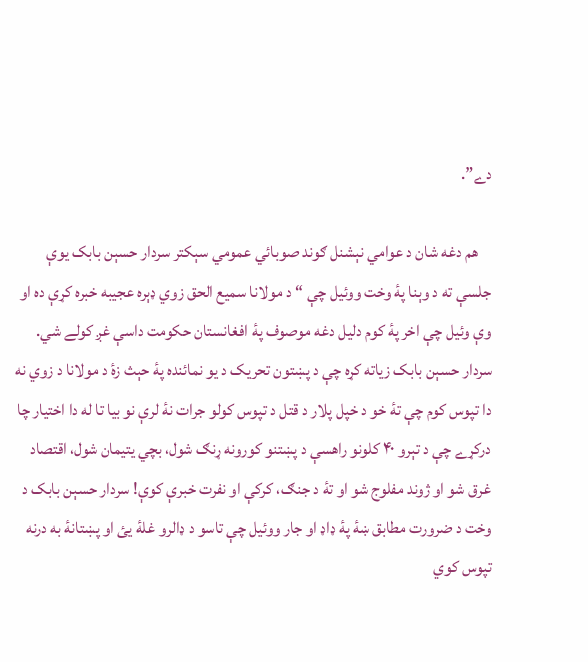دے”.

    هم دغه شان د عوامي نېشنل ګوند صوبائي عمومي سېکتر سردار حسېن بابک يوې جلسې ته د وېنا پۀ وخت ووئيل چې “د مولانا سميع الحق زوي ډېره عجيبه خبره کړې ده او وې وئيل چې اخر پۀ کوم دليل دغه موصوف پۀ افغانستان حکومت داسې غږ کولے شي. سردار حسېن بابک زياته کړه چې د پښتون تحريک د يو نمائنده پۀ حېث زۀ د مولانا د زوي نه دا تپوس کوم چې تۀ خو د خپل پلار د قتل د تپوس کولو جرات نۀ لرې نو بيا تا له دا اختيار چا درکړے چې د تېرو ۴۰ کلونو راهسې د پښتنو کورونه ړنګ شول، بچي يتيمان شول، اقتصاد غرق شو او ژوند مفلوج شو او تۀ د جنګ، کرکې او نفرت خبرې کوې! سردار حسېن بابک د وخت د ضرورت مطابق ښۀ پۀ ډاډ او جار ووئيل چې تاسو د ډالرو غلۀ يئ او پښتانۀ به درنه تپوس کوي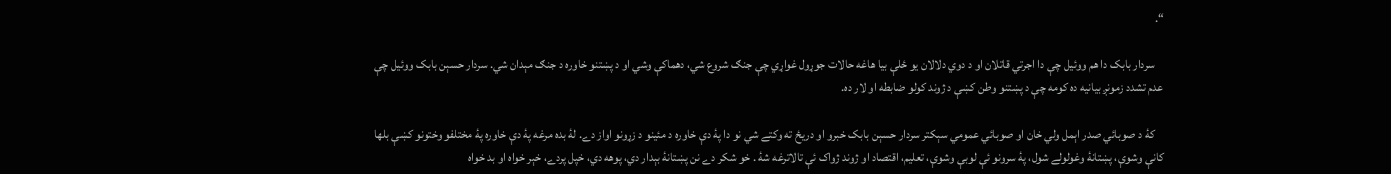“.

    سردار بابک دا هم ووئيل چې دا اجرتي قاتلان او د دوي دلالان يو ځلې بيا هاغه حالات جوړول غواړي چې جنګ شروع شي، دهماکې وشي او د پښتنو خاوره د جنګ مېدان شي. سردار حسېن بابک ووئيل چې عدم تشدد زمونږ بيانيه ده کومه چې د پښتنو وطن کښې د ژوند کولو ضابطه او لار ده.

    کۀ د صوبائي صدر اېمل ولي خان او صوبائي عمومي سېکتر سردار حسېن بابک خبرو او دريځ ته وکتے شي نو دا پۀ دې خاوره د مئينو د زړونو اواز دے. لۀ بده مرغه پۀ دې خاوره پۀ مختلفو وختونو کښې بلها کانې وشوې، پښتانۀ وغولولے شول، پۀ سرونو ئې لوبې وشوې، تعليم، اقتصاد او ژوند ژواک ئې تالاترغه شۀ . خو شکر دے نن پښتانۀ بېدار دي، پوهه دي، خپل پردے، خېر خواه او بد خواه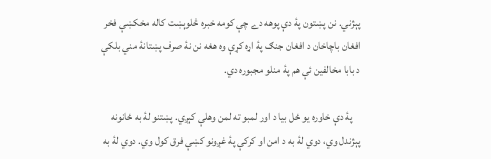پېژني. نن پښتون پۀ دې پوهه دے چې کومه خبره څلوېښت کاله مخکښې فخر افغان باچاخان د افغان جنګ پۀ اړه کړې وه هغه نن نۀ صرف پښتانۀ مني بلکې د بابا مخالفين ئې هم پۀ منلو مجبوره دي.

    پۀ دې خاوره يو ځل بيا د اور لمبو ته لمن وهلې کېږي. پښتنو لۀ به ځانونه پېژندل وي، دوي لۀ به د امن او کرکې پۀ غږونو کښې فرق کول وي. دوي لۀ به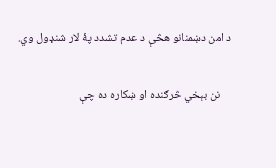د امن دښمنانو هڅې د عدم تشدد پۀ لار شنډول وي.

    نن بېخي څرګنده او ښکاره ده چې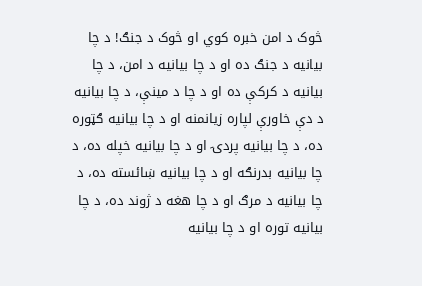څوک د امن خبره کوي او څوک د جنګ! د چا بيانيه د جنګ ده او د چا بيانيه د امن، د چا بيانيه د کرکې ده او د چا د مينې، د چا بيانيه د دې خاورې لپاره زيانمنه او د چا بيانيه ګټوره ده، د چا بيانيه پردۍ او د چا بيانيه خپله ده، د چا بيانيه بدرنګه او د چا بيانيه ښائسته ده، د چا بيانيه د مرګ او د چا هغه د ژوند ده، د چا بيانيه توره او د چا بيانيه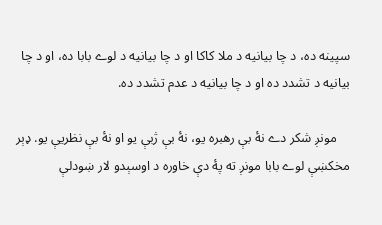سپينه ده، د چا بيانيه د ملا کاکا او د چا بيانيه د لوے بابا ده، او د چا بيانيه د تشدد ده او د چا بيانيه د عدم تشدد ده.

    مونږ شکر دے نۀ بې رهبره يو، نۀ بې ژبې يو او نۀ بې نظريې يو. ډېر مخکښې لوے بابا مونږ ته پۀ دې خاوره د اوسېدو لار ښودلې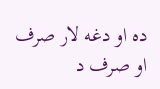ده او دغه لار صرف او صرف د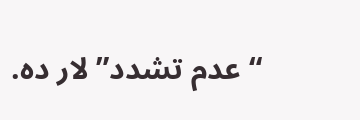“عدم تشدد” لار ده.